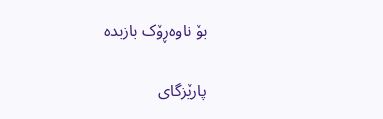بۆ ناوەڕۆک بازبدە

پارێزگای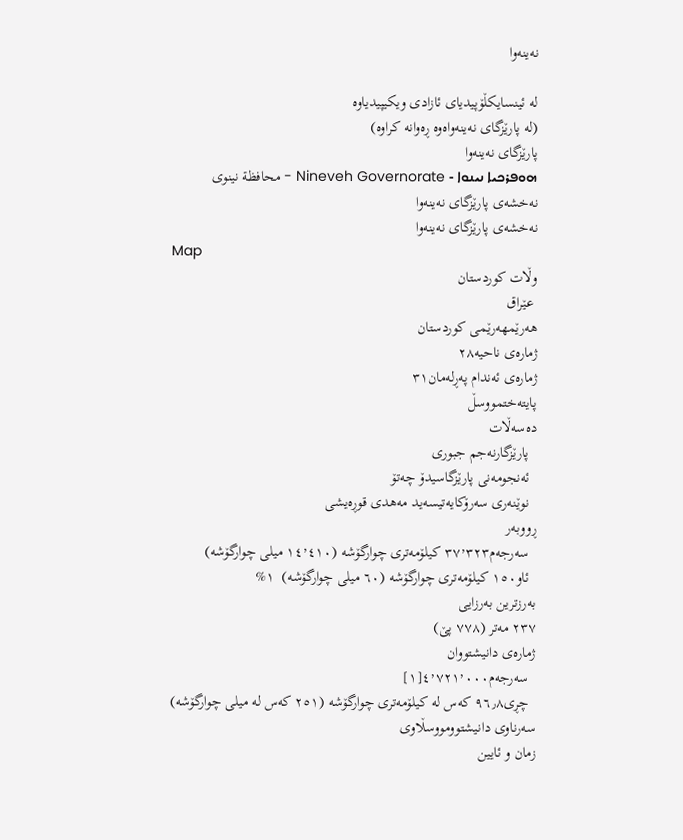نەینەوا

لە ئینسایکڵۆپیدیای ئازادی ویکیپیدیاوە
(لە پارێزگای نه‌ینه‌واەوە ڕەوانە کراوە)
پارێزگای نەینەوا
ܗܘܦܪܟܝܐ ܢܝܢܘܐ - Nineveh Governorate - محافظة نينوى
نەخشەی پارێزگای نەینەوا
نەخشەی پارێزگای نەینەوا
Map
وڵات کوردستان
 عێراق
ھەرێمھەرێمی کوردستان
ژمارەی ناحیە٢٨
ژمارەی ئەندام پەڕلەمان٣١
پایتەختمووسڵ
دەسەڵات
  پارێزگارنەجم جبوری
  ئەنجومەنی پارێزگاسیدۆ چەتۆ
  نوێنەری سەرۆکایەتیسەید مەھدی قوڕەیشی
ڕووبەر
  سەرجەم٣٧٬٣٢٣ کیلۆمەتری چوارگۆشە (١٤٬٤١٠ میلی چوارگۆشە)
  ئاو١٥٠ کیلۆمەتری چوارگۆشە (٦٠ میلی چوارگۆشە)  ١%
بەرزترین بەرزایی
٢٣٧ مەتر (٧٧٨ پێ)
ژمارەی دانیشتووان
  سەرجەم٤٬٧٢١٬٠٠٠[١]
  چڕی٩٦٫٨ کەس لە کیلۆمەتری چوارگۆشە (٢٥١ کەس لە میلی چوارگۆشە)
سەرناوی دانیشتوومووسڵاوی
زمان و ئایین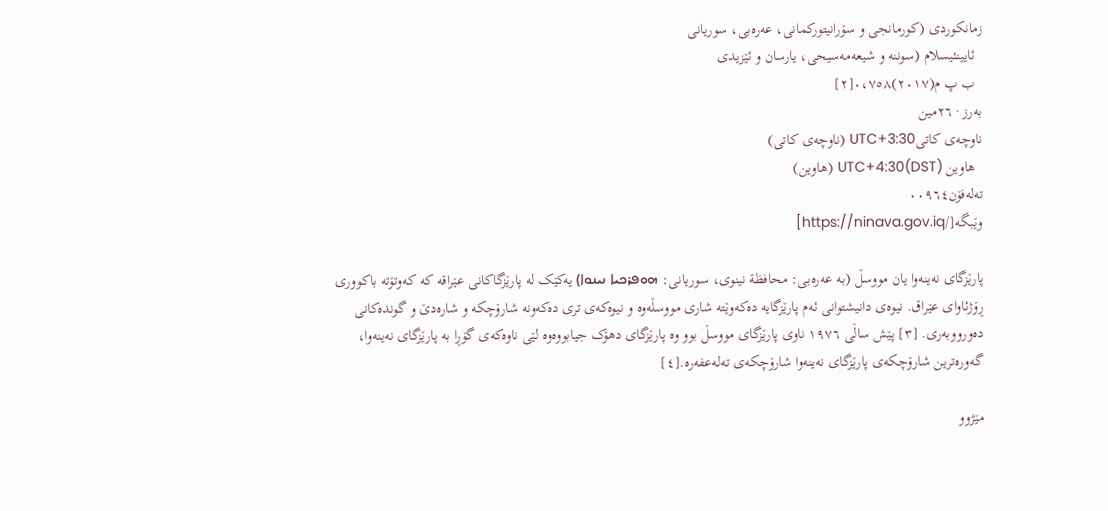زمانکوردی (کورمانجی و سۆرانیتورکمانی، عەرەبی، سوریانی
  ئایینئیسلام (سوننە و شیعەمەسیحی، یارسان و ئێزیدی
  ب پ م(٢٠١٧)٠،٧٥٨[٢]
بەرز · ٢٦مین
ناوچەی کاتیUTC+3:30 (ناوچەی کاتی)
  ھاوین (DST)UTC+4:30 (ھاوین)
تەلەفۆن٠٠٩٦٤
وێبگە[/https://ninava.gov.iq]

پارێزگای نەینەوا یان مووسڵ (بە عەرەبی: محافظة نينوى، سوریانی: ܗܘܦܪܟܝܐ ܢܝܢܘܐ) یەکێک لە پارێزگاکانی عێراقە کە کەوتۆتە باکووری ڕۆژئاوای عێراق. نیوەی دانیشتوانی ئەم پارێزگایە دەکەوێتە شاری مووسڵەوە و نیوەکەی تری دەکەونە شارۆچکە و شارەدێ و گوندەکانی دەورووبەری. [٣] پێش ساڵی ١٩٧٦ ناوی پارێزگای مووسڵ بوو وە پارێزگای دھۆک جیابووەوە لێی ناوەکەی گۆڕا بە پارێزگای نەینەوا، گەورەترین شارۆچکەی پارێزگای نەینەوا شارۆچکەی تەلەعفەرە.[٤]

مێژوو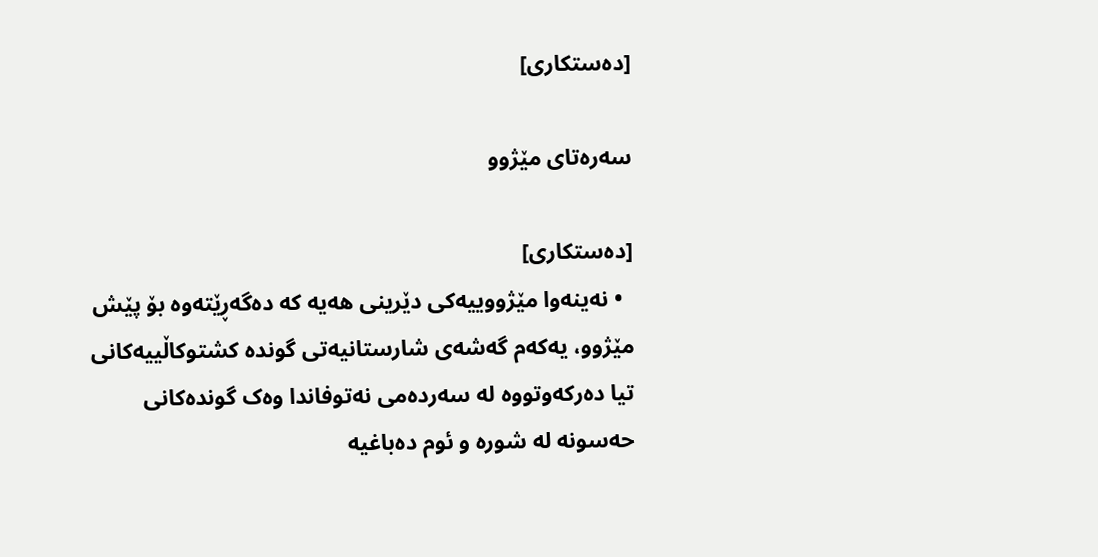[دەستکاری]

سەرەتای مێژوو

[دەستکاری]
  • نەینەوا مێژووییەکی دێرینی ھەیە کە دەگەڕێتەوە بۆ پێش مێژوو، یەکەم گەشەی شارستانیەتی گوندە کشتوکاڵییەکانی تیا دەرکەوتووە لە سەردەمی نەتوفاندا وەک گوندەکانی حەسونە لە شورە و ئوم دەباغیە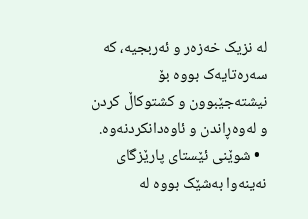لە نزیک خەزەر و ئەربجیە، کە سەرەتایەک بووە بۆ نیشتەجێبوون و کشتوکاڵ کردن و لەوەڕاندن و ئاوەدانکردنەوە.
  • شوێنی ئێستای پارێزگای نەینەوا بەشێک بووە لە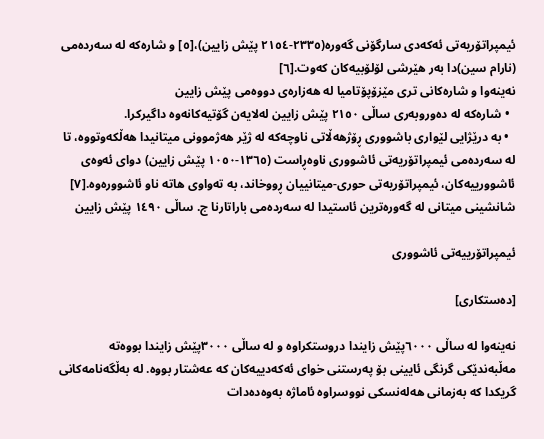ئیمپراتۆریەتی ئەکەدی سارگۆنی گەورە(٢٣٣٥-٢١٥٤ پێش زایین)،[٥] و شارەکە لە سەردەمی (نارام سین)دا بەر ھێرشی لۆلۆبیەکان کەوت.[٦]
نەینەوا و شارەکانی تری مێزۆپۆتامیا لە ھەزارەی دووەمی پێش زایین
  • شارەکە لە دەوروبەری ساڵی ٢١٥٠ پێش زایین لەلایەن گۆتیەکانەوە داگیرکرا.
  • بە درێژایی لێواری باشووری ڕۆژھەڵاتی ناوچەکە لە ژێر ھەژموونی میتانیدا ھەڵکەوتووە، تا لە سەردەمی ئیمپراتۆریەتی ئاشووری ناوەڕاست (١٣٦٥-١٠٥٠ پێش زایین) دوای ئەوەی ئاشوورییەکان، ئیمپراتۆریەتی حوری-میتانییان ڕووخاند، بە تەواوی ھاتە ناو ئاشوورەوە.[٧]
شانشینی میتانی لە گەورەترین ئاستیدا لە سەردەمی باراتارنا ج. ساڵی ١٤٩٠ پێش زایین

ئیمپراتۆرییەتی ئاشووری

[دەستکاری]

نەینەوا لە ساڵی ٦٠٠٠پێش زایندا دروستکراوە و لە ساڵی ٣٠٠٠پێش زایندا بووەتە مەڵبەندێکی گرنگی ئایینی بۆ پەرستنی خوای ئەکەدییەکان کە عەشتار بووە. لە بەڵگەنامەکانی گریکدا کە بەزمانی ھەلەنسکی نووسراوە ئاماژە بەوەدەدات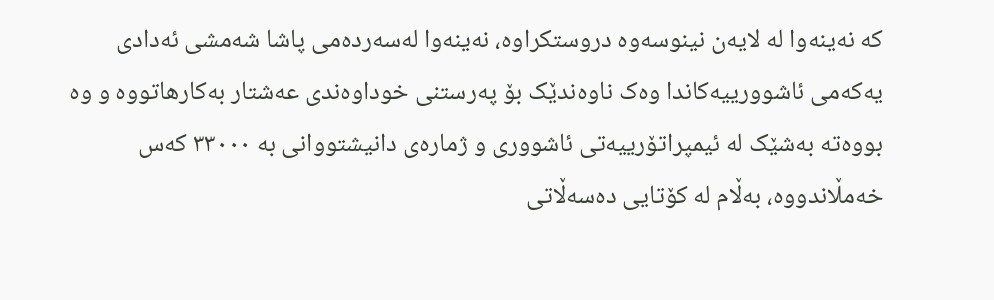کە نەینەوا لە لایەن نینوسەوە دروستکراوە، نەینەوا لەسەردەمی پاشا شەمشی ئەدادی یەکەمی ئاشوورییەکاندا وەک ناوەندێک بۆ پەرستنی خوداوەندی عەشتار بەکارھاتووە و وە بووەتە بەشێک لە ئیمپراتۆرییەتی ئاشووری و ژمارەی دانیشتووانی بە ٣٣٠٠٠ کەس خەمڵاندووە، بەڵام لە کۆتایی دەسەڵاتی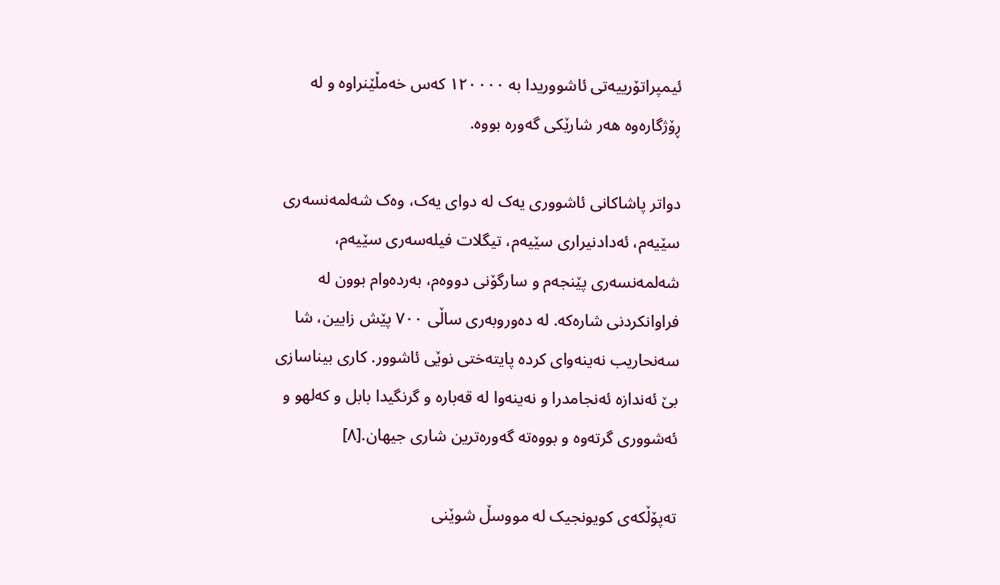ئیمپراتۆرییەتی ئاشووریدا بە ١٢٠٠٠٠ کەس خەمڵێنراوە و لە ڕۆژگارەوە ھەر شارێکی گەورە بووە.

دواتر پاشاکانی ئاشووری یەک لە دوای یەک، وەک شەلمەنسەری سێیەم، ئەدادنیراری سێیەم، تیگلات فیلەسەری سێیەم، شەلمەنسەری پێنجەم و سارگۆنی دووەم، بەردەوام بوون لە فراوانکردنی شارەکە. لە دەوروبەری ساڵی ٧٠٠ پێش زایین، شا سەنحاریب نەینەوای کردە پایتەختی نوێی ئاشوور. کاری بیناسازی بێ ئەندازە ئەنجامدرا و نەینەوا لە قەبارە و گرنگیدا بابل و کەلھو و ئەشووری گرتەوە و بووەتە گەورەترین شاری جیھان.[٨]

تەپۆڵکەی کویونجیک لە مووسڵ شوێنی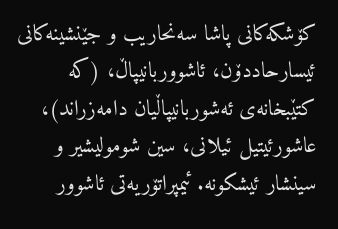کۆشکەکانی پاشا سەنحاریب و جێنشینەکانی ئیسارحاددۆن، ئاشووربانیپاڵ، (کە کتێبخانەی ئەشوربانیپاڵیان دامەزراند)، عاشورئیتیل ئیلانی، سین شومولیشیر و سینشار ئیشکونە. ئیمپراتۆریەتی ئاشوور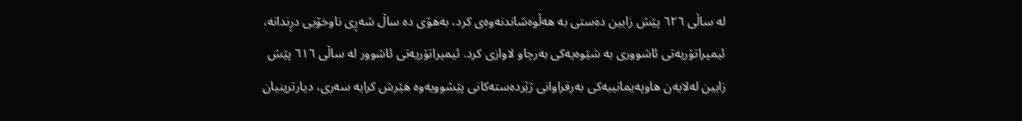لە ساڵی ٦٢٦ پێش زایین دەستی بە ھەڵوەشاندنەوەی کرد، بەھۆی دە ساڵ شەڕی ناوخۆیی دڕندانە، ئیمپراتۆریەتی ئاشووری بە شێوەیەکی بەرچاو لاوازی کرد. ئیمپراتۆریەتی ئاشوور لە ساڵی ٦١٦ پێش زایین لەلایەن ھاوپەیمانییەکی بەرفراوانی ژێردەستەکانی پێشوویەوە ھێرش کرایە سەری، دیارترینیان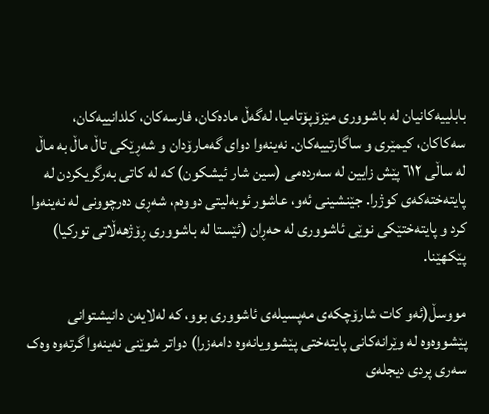بابلییەکانیان لە باشووری مێزۆپۆتامیا، لەگەڵ مادەکان، فارسەکان، کلدانییەکان، سەکاکان، کیمێری و ساگارتییەکان. نەینەوا دوای گەمارۆدان و شەڕێکی تاڵ ماڵ بە ماڵ لە ساڵی ٦١٢ پێش زایین لە سەردەمی (سین شار ئیشکون) کە لە کاتی بەرگریکردن لە پایتەختەکەی کوژرا. جێنشینی ئەو، عاشور ئوبەلیتی دووەم، شەڕی دەرچوونی لە نەینەوا کرد و پایتەختێکی نوێی ئاشووری لە حەڕان (ئێستا لە باشووری ڕۆژھەڵاتی تورکیا) پێکھێنا.

مووسڵ(ئەو کات شارۆچکەی مەپسیلەی ئاشووری بوو، کە لەلایەن دانیشتوانی پێشووەوە لە وێرانەکانی پایتەختی پێشوویانەوە دامەزرا) دواتر شوێنی نەینەوا گرتەوە وەک سەری پردی دیجلەی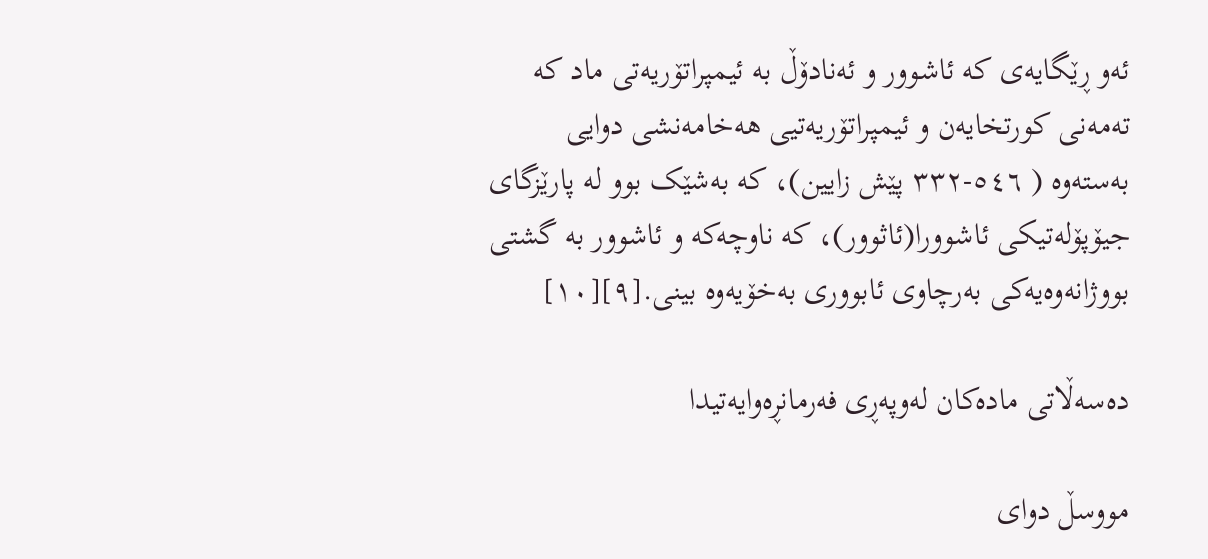ئەو ڕێگایەی کە ئاشوور و ئەنادۆڵ بە ئیمپراتۆریەتی ماد کە تەمەنی کورتخایەن و ئیمپراتۆریەتیی ھەخامەنشی دوایی بەستەوە ( ٥٤٦-٣٣٢ پێش زایین)، کە بەشێک بوو لە پارێزگای جیۆپۆلەتیکی ئاشوورا(ئاثوور)، کە ناوچەکە و ئاشوور بە گشتی بووژانەوەیەکی بەرچاوی ئابووری بەخۆیەوە بینی.[٩][١٠]

دەسەڵاتی مادەکان لەوپەڕی فەرمانڕەوایەتیدا

مووسڵ دوای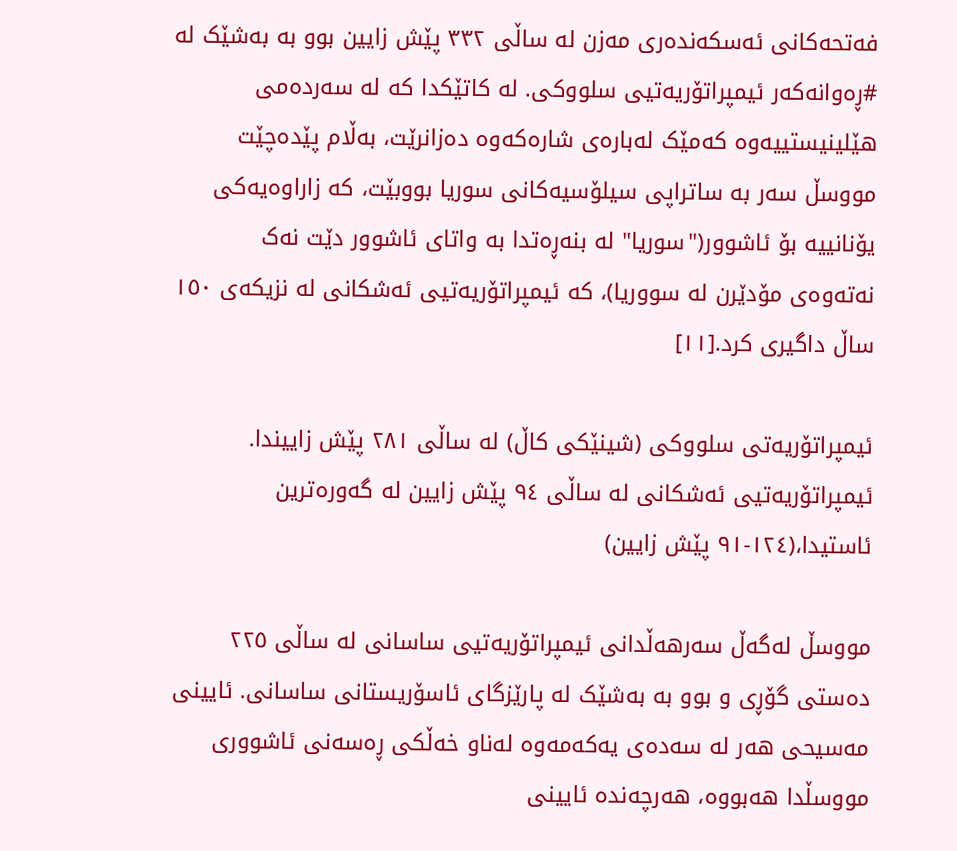فەتحەکانی ئەسکەندەری مەزن لە ساڵی ٣٣٢ پێش زایین بوو بە بەشێک لە #ڕەوانەکەر ئیمپراتۆریەتیی سلووکی. لە کاتێکدا کە لە سەردەمی ھێلینیستییەوە کەمێک لەبارەی شارەکەوە دەزانرێت، بەڵام پێدەچێت مووسڵ سەر بە ساتراپی سیلۆسیەکانی سوریا بووبێت، کە زاراوەیەکی یۆنانییە بۆ ئاشوور("سوریا" لە بنەڕەتدا بە واتای ئاشوور دێت نەک نەتەوەی مۆدێرن لە سووریا)، کە ئیمپراتۆریەتیی ئەشکانی لە نزیکەی ١٥٠ ساڵ داگیری کرد.[١١]

ئیمپراتۆریەتی سلووکی (شینێکی کاڵ) لە ساڵی ٢٨١ پێش زاییندا.
ئیمپراتۆریەتیی ئەشکانی لە ساڵی ٩٤ پێش زایین لە گەورەترین ئاستیدا،(١٢٤-٩١ پێش زایین)

مووسڵ لەگەڵ سەرھەڵدانی ئیمپراتۆریەتیی ساسانی لە ساڵی ٢٢٥ دەستی گۆڕی و بوو بە بەشێک لە پارێزگای ئاسۆریستانی ساسانی. ئایینی مەسیحی ھەر لە سەدەی یەکەمەوە لەناو خەڵکی ڕەسەنی ئاشووری مووسڵدا ھەبووە، ھەرچەندە ئایینی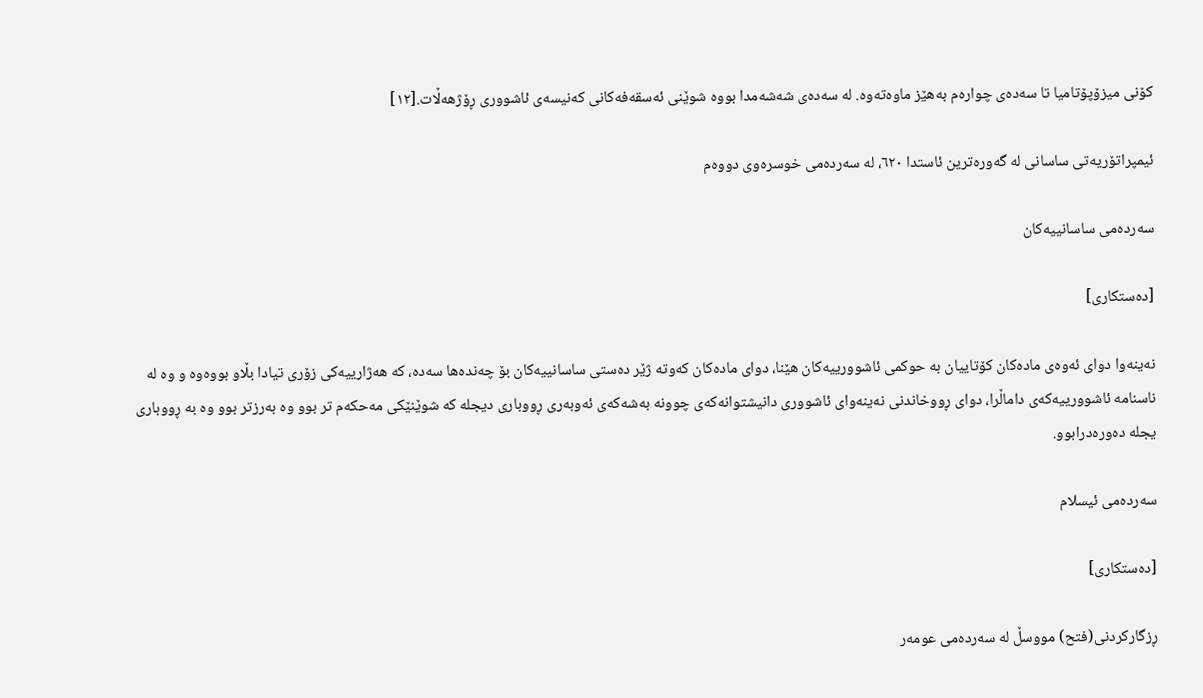کۆنی میزۆپۆتامیا تا سەدەی چوارەم بەھێز ماوەتەوە. لە سەدەی شەشەمدا بووە شوێنی ئەسقەفەکانی کەنیسەی ئاشووری ڕۆژھەڵات.[١٢]

ئیمپراتۆریەتی ساسانی لە گەورەترین ئاستدا ٦٢٠، لە سەردەمی خوسرەوی دووەم

سەردەمی ساسانییەکان

[دەستکاری]

نەینەوا دوای ئەوەی مادەکان کۆتاییان بە حوکمی ئاشوورییەکان ھێنا، دوای مادەکان کەوتە ژێر دەستی ساسانییەکان بۆ چەندەھا سەدە، کە ھەژارییەکی زۆری تیادا بڵاو بووەوە و وە لە ناسنامە ئاشوورییەکەی داماڵرا، دوای ڕووخاندنی نەینەوای ئاشووری دانیشتوانەکەی چوونە بەشەکەی ئەوبەری ڕووباری دیجلە کە شوێنێکی مەحکەم تر بوو وە بەرزتر بوو وە بە ڕووباری یجلە دەورەدرابوو.

سەردەمی ئیسلام

[دەستکاری]

ڕزگارکردنی(فتح) مووسڵ لە سەردەمی عومەر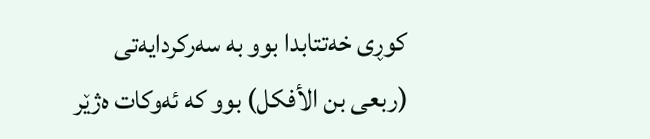کوڕی خەتتابدا بوو بە سەرکردایەتی (ربعی بن الأفکل) بوو کە ئەوکات ەژێر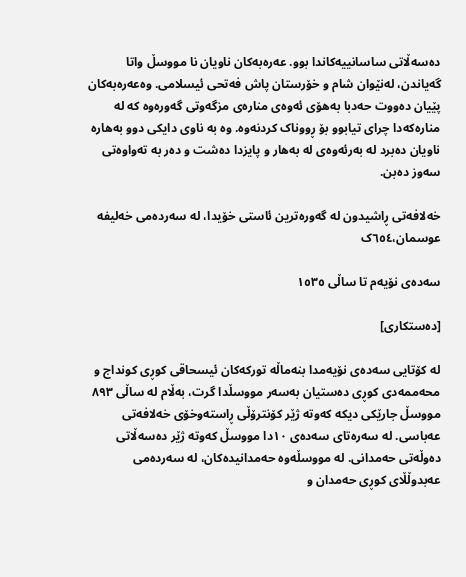دەسەڵاتی ساسانییەکاندا بوو. عەرەبەکان ناویان نا مووسڵ واتا گەیاندن، لەنێوان شام و خۆرستان پاش فەتحی ئیسلامی. وەعەرەبەکان پێیان دەووت حەدبا بەھۆی ئەوەی منارەی مزگەوتی گەورەوە کە لە منارەکەدا چرای تیابوو بۆ ڕووناک کردنەوە. وە بە ناوی دایکی دوو بەھارە ناویان دەبرد لە بەرئەوەی لە بەھار و پایزدا دەشت و دەر بە تەواوەتی سەوز دەبن.

خەلافەتی ڕاشیدون لە گەورەترین ئاستی خۆیدا، لە سەردەمی خەلیفە عوسمان،٦٥٤ک

سەدەی نۆیەم تا ساڵی ١٥٣٥

[دەستکاری]

لە کۆتایی سەدەی نۆیەمدا بنەماڵە تورکەکان ئیسحاقی کوڕی کونداج و محەممەدی کوڕی دەستیان بەسەر مووسڵدا گرت، بەڵام لە ساڵی ٨٩٣ مووسڵ جارێکی دیکە کەوتە ژێر کۆنترۆڵی ڕاستەوخۆی خەلافەتی عەباسی. لە سەرەتای سەدەی ١٠دا مووسڵ کەوتە ژێر دەسەڵاتی دەوڵەتی حەمدانی. لە مووسڵەوە حەمدانیدەکان، لە سەردەمی عەبدوڵڵای کوڕی حەمدان و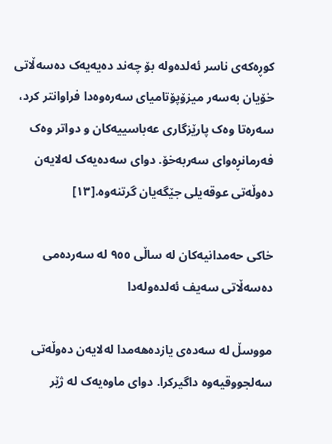کوڕەکەی ناسر ئەلدەولە بۆ چەند دەیەیەک دەسەڵاتی خۆیان بەسەر میزۆپۆتامیای سەرەوەدا فراوانتر کرد، سەرەتا وەک پارێزگاری عەباسییەکان و دواتر وەک فەرمانڕەوای سەربەخۆ. دوای سەدەیەک لەلایەن دەوڵەتی عوقەیلی جێگەیان گرتنەوە.[١٣]

خاکی حەمدانیەکان لە ساڵی ٩٥٥ لە سەردەمی دەسەڵاتی سەیف ئەلدەولەدا

مووسڵ لە سەدەی یازدەھەمدا لەلایەن دەوڵەتی سەلجووقیەوە داگیرکرا. دوای ماوەیەک لە ژێر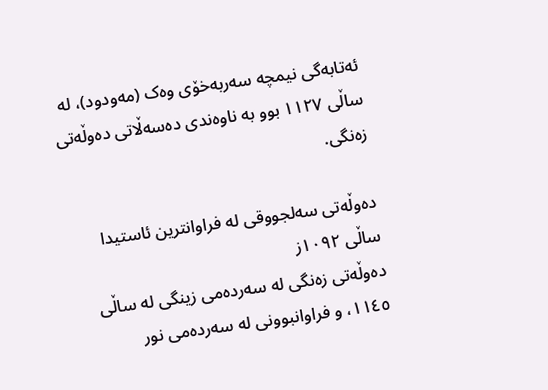ئەتابەگی نیمچە سەربەخۆی وەک (مەودود)، لە ساڵی ١١٢٧ بوو بە ناوەندی دەسەڵاتی دەوڵەتی زەنگی.

دەوڵەتی سەلجووقی لە فراوانترین ئاستیدا ساڵی ١٠٩٢ز
دەوڵەتی زەنگی لە سەردەمی زینگی لە ساڵی ١١٤٥، و فراوانبوونی لە سەردەمی نور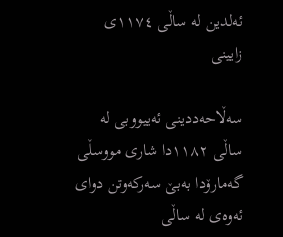ئەلدین لە ساڵی ١١٧٤ی زایینی

سەڵاحەددینی ئەییووبی لە ساڵی ١١٨٢دا شاری مووسڵی گەمارۆدا بەبێ سەرکەوتن دوای ئەوەی لە ساڵی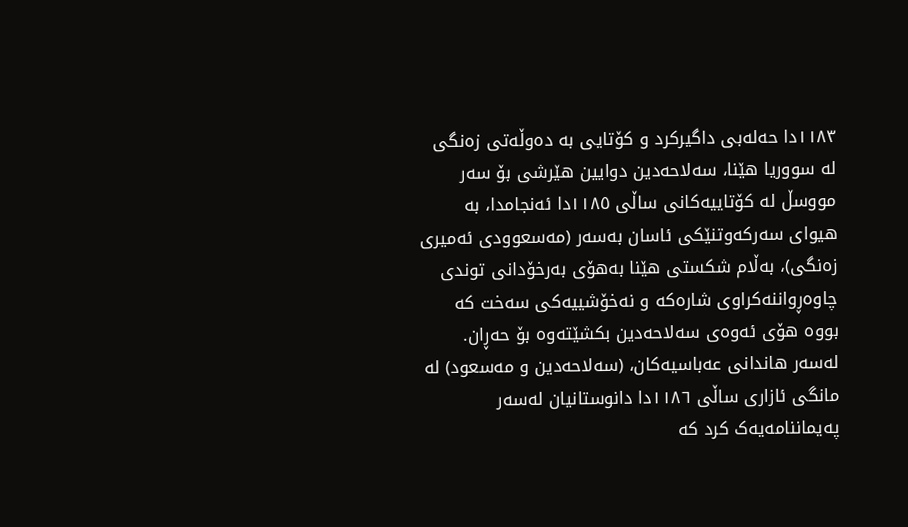١١٨٣دا حەلەبی داگیرکرد و کۆتایی بە دەوڵەتی زەنگی لە سووریا ھێنا، سەلاحەدین دوایین ھێرشی بۆ سەر مووسڵ لە کۆتاییەکانی ساڵی ١١٨٥دا ئەنجامدا، بە ھیوای سەرکەوتنێکی ئاسان بەسەر (مەسعوودی ئەمیری زەنگی)، بەڵام شکستی ھێنا بەھۆی بەرخۆدانی توندی چاوەڕواننەکراوی شارەکە و نەخۆشییەکی سەخت کە بووە ھۆی ئەوەی سەلاحەدین بکشێتەوە بۆ حەڕان. لەسەر ھاندانی عەباسیەکان، (سەلاحەدین و مەسعود) لە مانگی ئازاری ساڵی ١١٨٦دا دانوستانیان لەسەر پەیماننامەیەک کرد کە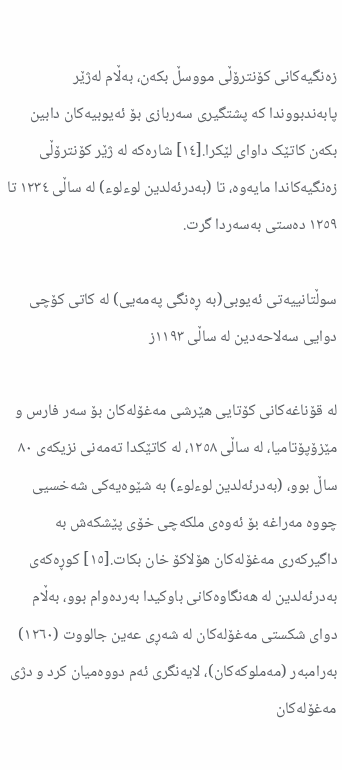زەنگیەکانی کۆنترۆڵی مووسڵ بکەن، بەڵام لەژێر پابەندبووندا کە پشتگیری سەربازی بۆ ئەیوبیەکان دابین بکەن کاتێک داوای لێکرا.[١٤] شارەکە لە ژێر کۆنترۆڵی زەنگیەکاندا مایەوە، تا (بەدرئەلدین لوءلوء) لە ساڵی ١٢٣٤ تا ١٢٥٩ دەستی بەسەردا گرت.

سوڵتانییەتی ئەیوبی(بە ڕەنگی پەمەیی) لە کاتی کۆچی دوایی سەلاحەدین لە ساڵی ١١٩٣ز

لە قۆناغەکانی کۆتایی ھێرشی مەغۆلەکان بۆ سەر فارس و مێزۆپۆتامیا، لە ساڵی ١٢٥٨، لە کاتێکدا تەمەنی نزیکەی ٨٠ ساڵ بوو، (بەدرئەلدین لوءلوء) بە شێوەیەکی شەخسیی چووە مەراغە بۆ ئەوەی ملکەچی خۆی پێشکەش بە داگیرکەری مەغۆلەکان ھۆلاکۆ خان بکات.[١٥] کوڕەکەی بەدرئەلدین لە ھەنگاوەکانی باوکیدا بەردەوام بوو، بەڵام دوای شکستی مەغۆلەکان لە شەڕی عەین جالووت (١٢٦٠) بەرامبەر (مەملوکەکان)، لایەنگری ئەم دووەمیان کرد و دژی مەغۆلەکان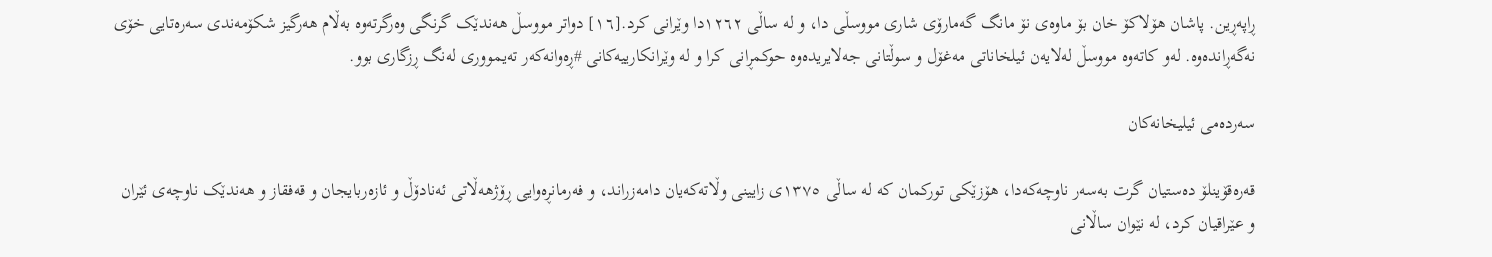ڕاپەڕین. پاشان ھۆلاکۆ خان بۆ ماوەی نۆ مانگ گەمارۆی شاری مووسڵی دا، و لە ساڵی ١٢٦٢دا وێرانی کرد.[١٦] دواتر مووسڵ ھەندێک گرنگی وەرگرتەوە بەڵام ھەرگیز شکۆمەندی سەرەتایی خۆی نەگەڕاندەوە. لەو کاتەوە مووسڵ لەلایەن ئیلخاناتی مەغۆل و سوڵتانی جەلایریدەوە حوکمڕانی کرا و لە وێرانکارییەکانی #ڕەوانەکەر تەیمووری لەنگ ڕزگاری بوو.

سەردەمی ئیلیخانەکان

قەرەقۆینلۆ دەستیان گرت بەسەر ناوچەکەدا، ھۆزێکی تورکمان کە لە ساڵی ١٣٧٥ی زایینی وڵاتەکەیان دامەزراند، و فەرمانڕەوایی ڕۆژھەڵاتی ئەنادۆڵ و ئازەربایجان و قەفقاز و ھەندێک ناوچەی ئێران و عێراقیان کرد، لە نێوان ساڵانی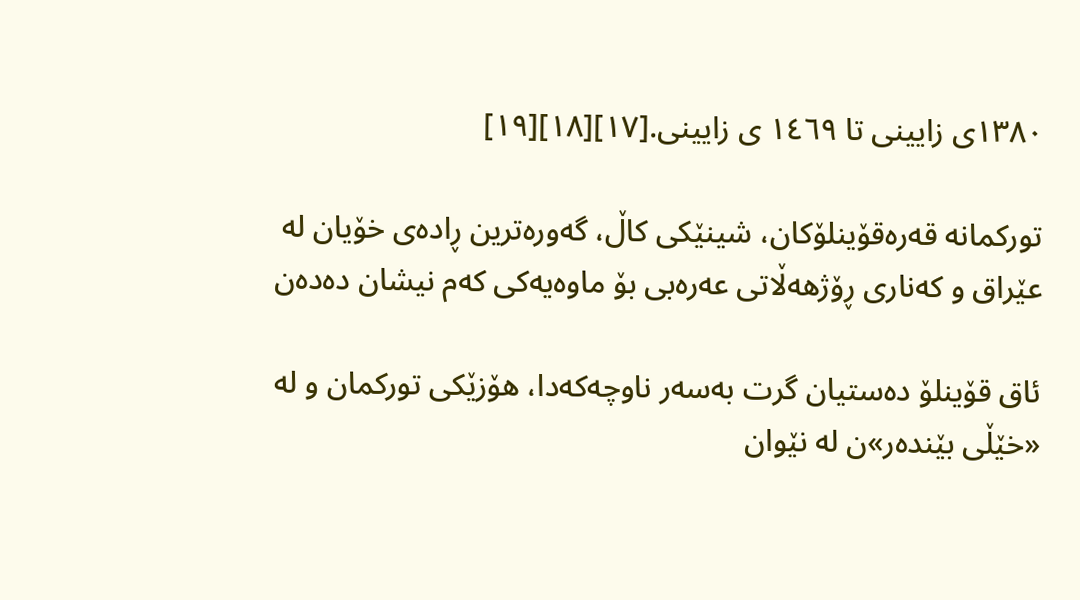١٣٨٠ی زایینی تا ١٤٦٩ ی زایینی.[١٧][١٨][١٩]

تورکمانە قەرەقۆینلۆکان، شینێکی کاڵ، گەورەترین ڕادەی خۆیان لە عێراق و کەناری ڕۆژھەڵاتی عەرەبی بۆ ماوەیەکی کەم نیشان دەدەن

ئاق قۆینلۆ دەستیان گرت بەسەر ناوچەکەدا، ھۆزێکی تورکمان و لە «خێڵی بێندەر»ن لە نێوان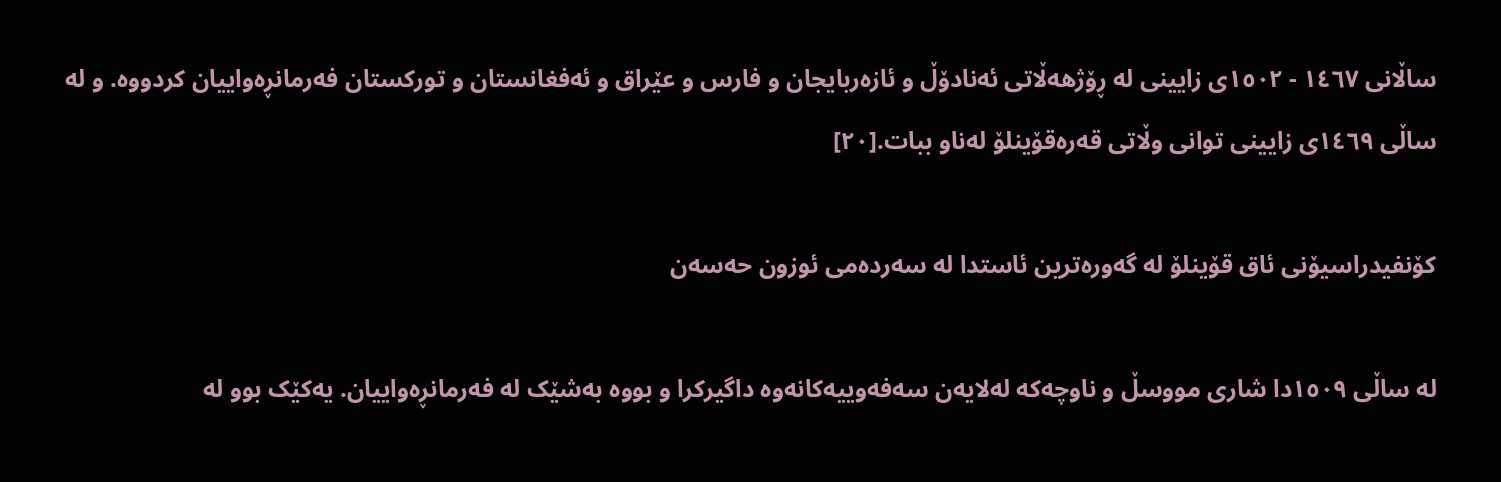ساڵانی ١٤٦٧ - ١٥٠٢ی زایینی لە ڕۆژھەڵاتی ئەنادۆڵ و ئازەربایجان و فارس و عێراق و ئەفغانستان و تورکستان فەرمانڕەواییان کردووە. و لە ساڵی ١٤٦٩ی زایینی توانی وڵاتی قەرەقۆینلۆ لەناو ببات.[٢٠]

کۆنفیدراسیۆنی ئاق قۆینلۆ لە گەورەترین ئاستدا لە سەردەمی ئوزون حەسەن

لە ساڵی ١٥٠٩دا شاری مووسڵ و ناوچەکە لەلایەن سەفەوییەکانەوە داگیرکرا و بووە بەشێک لە فەرمانڕەواییان. یەکێک بوو لە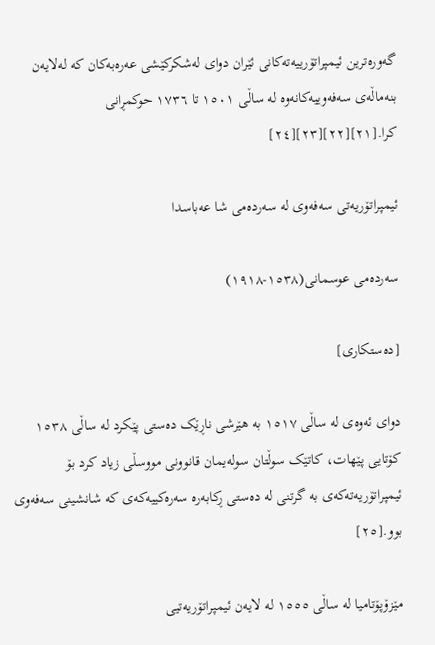گەورەترین ئیمپراتۆرییەتەکانی ئێران دوای لەشکرکێشی عەرەبەکان کە لەلایەن بنەماڵەی سەفەوییەکانەوە لە ساڵی ١٥٠١ تا ١٧٣٦ حوکمڕانی کرا.[٢١][٢٢][٢٣][٢٤]

ئیمپراتۆریەتی سەفەوی لە سەردەمی شا عەباسدا

سەردەمی عوسمانی(١٥٣٨-١٩١٨)

[دەستکاری]

دوای ئەوەی لە ساڵی ١٥١٧ بە ھێرشی ناڕێک دەستی پێکرد لە ساڵی ١٥٣٨ کۆتایی پێھات، کاتێک سوڵتان سولەیمان قانوونی مووسڵی زیاد کرد بۆ ئیمپراتۆریەتەکەی بە گرتنی لە دەستی ڕکابەرە سەرەکییەکەی کە شانشینی سەفەوی بوو.[٢٥]

مێزۆپۆتامیا لە ساڵی ١٥٥٥ لە لایەن ئیمپراتۆریەتیی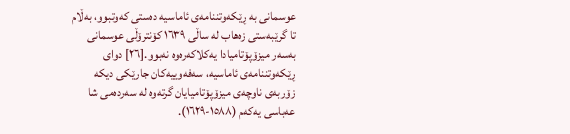عوسمانی بە ڕێکەوتننامەی ئاماسیە دەستی کەوتبوو، بەڵام تا گرێبەستی زەھاب لە ساڵی ١٦٣٩ کۆنترۆڵی عوسمانی بەسەر میزۆپۆتامیادا یەکلاکەرەوە نەبوو.[٢٦] دوای ڕێکەوتننامەی ئاماسیە، سەفەوییەکان جارێکی دیکە زۆربەی ناوچەی میزۆپۆتامیایان گرتەوە لە سەردەمی شا عەباسی یەکەم (١٥٨٨-١٦٢٩).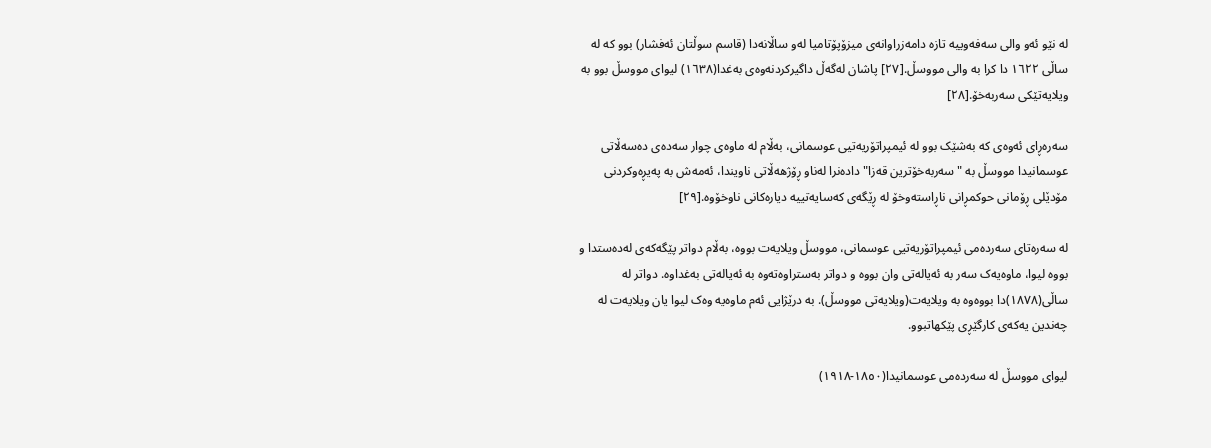لە نێو ئەو والی سەفەوییە تازە دامەزراوانەی میزۆپۆتامیا لەو ساڵانەدا (قاسم سوڵتان ئەفشار) بوو کە لە ساڵی ١٦٢٢ دا کرا بە والی مووسڵ.[٢٧] پاشان لەگەڵ داگیرکردنەوەی بەغدا(١٦٣٨) لیوای مووسڵ بوو بە ویلایەتێکی سەربەخۆ.[٢٨]

سەرەڕای ئەوەی کە بەشێک بوو لە ئیمپراتۆریەتیی عوسمانی، بەڵام لە ماوەی چوار سەدەی دەسەڵاتی عوسمانیدا مووسڵ بە "سەربەخۆترین قەزا" دادەنرا لەناو ڕۆژھەڵاتی ناویندا، ئەمەش بە پەیڕەوکردنی مۆدێلی ڕۆمانی حوکمڕانی ناڕاستەوخۆ لە ڕێگەی کەسایەتییە دیارەکانی ناوخۆوە.[٢٩]

لە سەرەتای سەردەمی ئیمپراتۆریەتیی عوسمانی، مووسڵ ویلایەت بووە، بەڵام دواتر پێگەکەی لەدەستدا و بووە لیوا، ماوەیەک سەر بە ئەیالەتی وان بووە و دواتر بەستراوەتەوە بە ئەیالەتی بەغداوە. دواتر لە ساڵی(١٨٧٨)دا بووەوە بە ویلایەت(ویلایەتی مووسڵ). بە درێژایی ئەم ماوەیە وەک لیوا یان ویلایەت لە چەندین یەکەی کارگێڕی پێکھاتبوو.

لیوای مووسڵ لە سەردەمی عوسمانیدا(١٨٥٠-١٩١٨)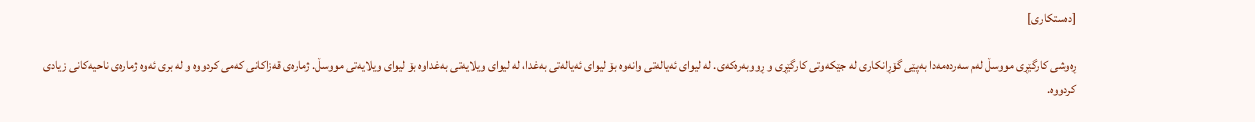[دەستکاری]

ڕەوشی کارگێڕی مووسڵ لەم سەردەمەدا بەپێی گۆڕانکاری لە جێکەوتی کارگێڕی و ڕووبەرەکەی. لە لیوای ئەیالەتی وانەوە بۆ لیوای ئەیالەتی بەغدا، لە لیوای ویلایەتی بەغداوە بۆ لیوای ویلایەتی مووسڵ. ژمارەی قەزاکانی کەمی کردووە و لە بری ئەوە ژمارەی ناحیەکانی زیادی کردووە.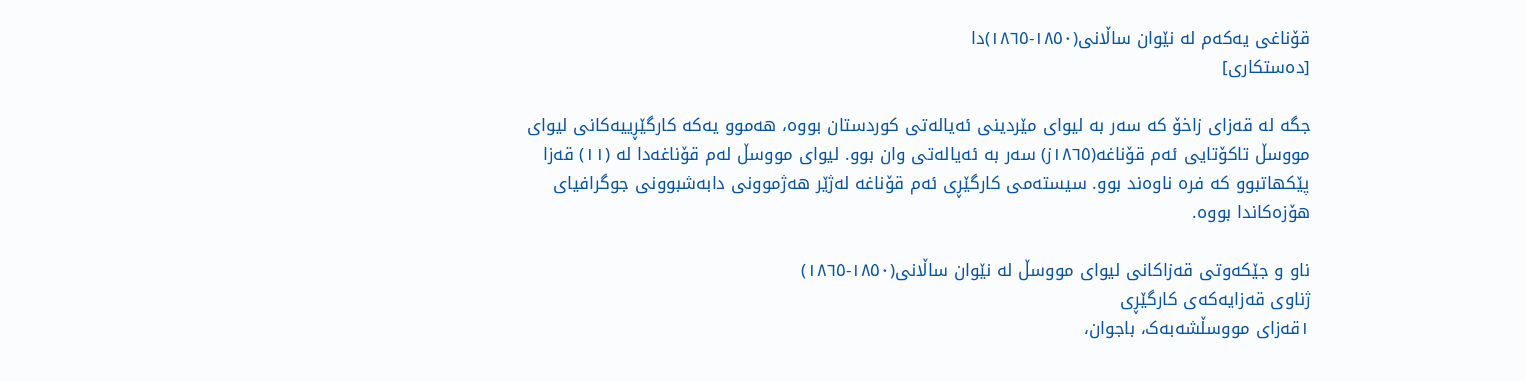قۆناغی یەکەم لە نێوان ساڵانی(١٨٥٠-١٨٦٥)دا
[دەستکاری]

جگە لە قەزای زاخۆ کە سەر بە لیوای مێردینی ئەیالەتی کوردستان بووە، ھەموو یەکە کارگێڕییەکانی لیوای مووسڵ تاکۆتایی ئەم قۆناغە(١٨٦٥ز) سەر بە ئەیالەتی وان بوو. لیوای مووسڵ لەم قۆناغەدا لە (١١) قەزا پێکھاتبوو کە فرە ناوەند بوو. سیستەمی کارگێڕی ئەم قۆناغە لەژێر ھەژموونی دابەشبوونی جوگرافیای ھۆزەکاندا بووە.

ناو و جێکەوتی قەزاکانی لیوای مووسڵ لە نێوان ساڵانی(١٨٥٠-١٨٦٥)
ژناوی قەزایەکەی کارگێڕی
١قەزای مووسڵشەبەک، باجوان،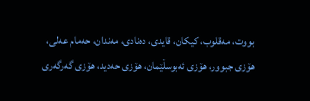بووت، مەقلوب، کیکان، قایدی، دەنادی، مەندان، حەمام عەلی،
ھۆزی جبوور، ھۆزی ئەبوسڵێمان، ھۆزی حەدید، ھۆزی گەرگەری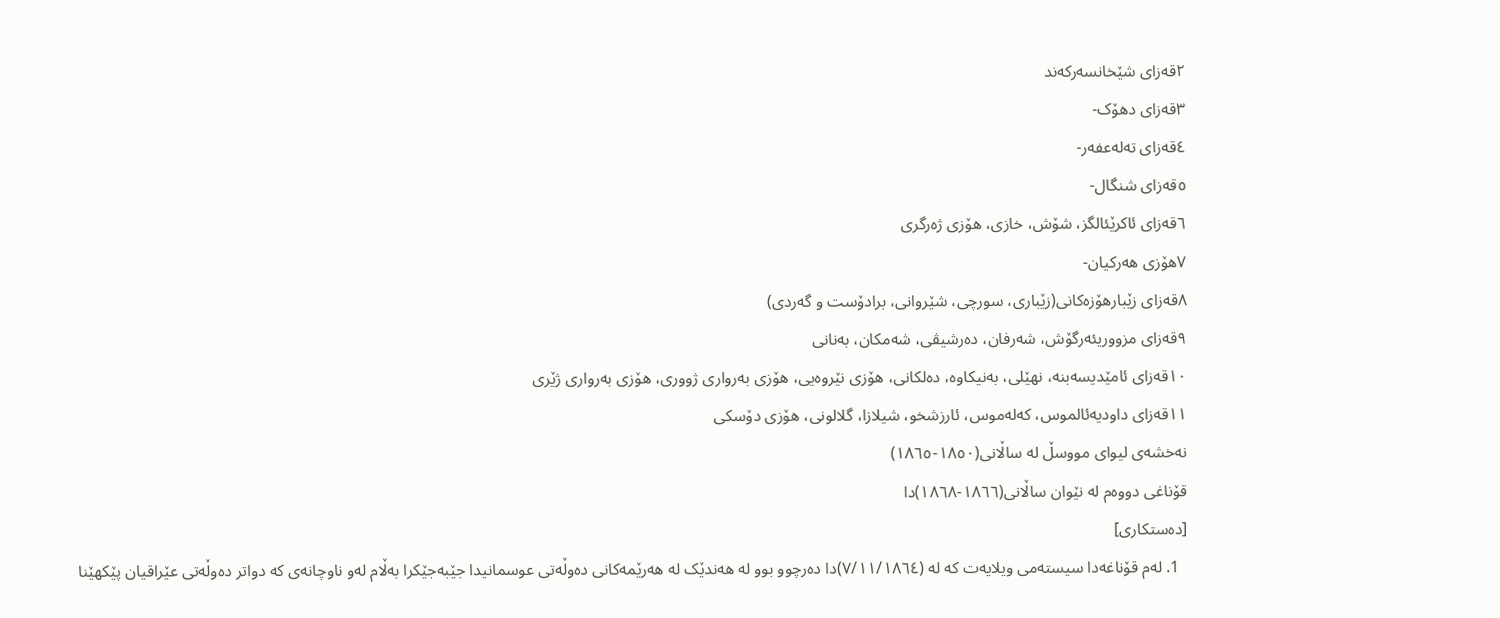٢قەزای شێخانسەرکەند
٣قەزای دھۆک-
٤قەزای تەلەعفەر-
٥قەزای شنگال-
٦قەزای ئاکرێئالگز، شۆش، خازی، ھۆزی ژەرگری
٧ھۆزی ھەرکیان-
٨قەزای زێبارھۆزەکانی(زێباری، سورچی، شێروانی، برادۆست و گەردی)
٩قەزای مزووریئەرگۆش، شەرفان، دەرشیڤی، شەمکان، بەنانی
١٠قەزای ئامێدیسەبنە، نھێلی، بەنیکاوە، دەلکانی، ھۆزی نێروەیی، ھۆزی بەرواری ژووری، ھۆزی بەرواری ژێری
١١قەزای داودیەئالموس، کەلەموس، ئارزشخو، شیلازا، گلالونی، ھۆزی دۆسکی
نەخشەی لیوای مووسڵ لە ساڵانی(١٨٥٠-١٨٦٥)
قۆناغی دووەم لە نێوان ساڵانی(١٨٦٦-١٨٦٨)دا
[دەستکاری]
  1. لەم قۆناغەدا سیستەمی ویلایەت کە لە (٧/١١/١٨٦٤)دا دەرچوو بوو لە ھەندێک لە ھەرێمەکانی دەوڵەتی عوسمانیدا جێبەجێکرا بەڵام لەو ناوچانەی کە دواتر دەوڵەتی عێراقیان پێکھێنا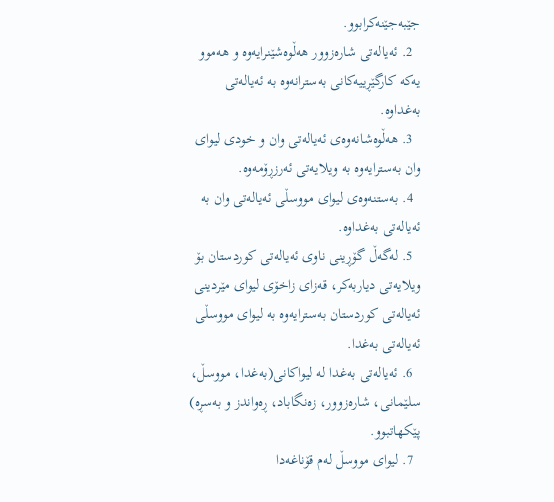جێبەجێنەکرابوو.
  2. ئەیالەتی شارەزوور ھەڵوەشێنرایەوە و ھەموو یەکە کارگێڕییەکانی بەسترانەوە بە ئەیالەتی بەغداوە.
  3. ھەڵوەشانەوەی ئەیالەتی وان و خودی لیوای وان بەسترایەوە بە ویلایەتی ئەرزڕۆمەوە.
  4. بەستنەوەی لیوای مووسڵی ئەیالەتی وان بە ئەیالەتی بەغداوە.
  5. لەگەڵ گۆڕینی ناوی ئەیالەتی کوردستان بۆ ویلایەتی دیاربەکر، قەزای زاخۆی لیوای مێردینی ئەیالەتی کوردستان بەسترایەوە بە لیوای مووسڵی ئەیالەتی بەغدا.
  6. ئەیالەتی بەغدا لە لیواکانی(بەغدا، مووسڵ، سلێمانی، شارەزوور، زەنگاباد، ڕەواندز و بەسڕە) پێکھاتبوو.
  7. لیوای مووسڵ لەم قۆناغەدا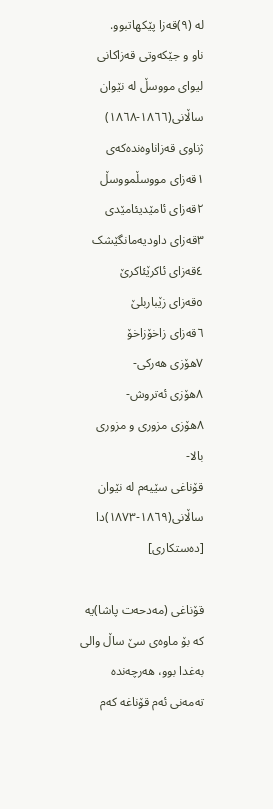لە (٩)قەزا پێکھاتبوو.
ناو و جێکەوتی قەزاکانی لیوای مووسڵ لە نێوان ساڵانی(١٨٦٦-١٨٦٨)
ژناوی قەزاناوەندەکەی
١قەزای مووسڵمووسڵ
٢قەزای ئامێدیئامێدی
٣قەزای داودیەمانگێشک
٤قەزای ئاکرێئاکرێ
٥قەزای زێباربلێ
٦قەزای زاخۆزاخۆ
٧ھۆزی ھەرکی-
٨ھۆزی ئەتروش-
٨ھۆزی مزوری و مزوری بالا-
قۆناغی سێیەم لە نێوان ساڵانی(١٨٦٩-١٨٧٣)دا
[دەستکاری]

قۆناغی (مەدحەت پاشا)یە کە بۆ ماوەی سێ ساڵ والی بەغدا بوو، ھەرچەندە تەمەنی ئەم قۆناغە کەم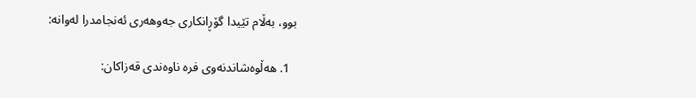بوو، بەڵام تێیدا گۆڕانکاری جەوھەری ئەنجامدرا لەوانە:

  1. ھەڵوەشاندنەوی فرە ناوەندی قەزاکان: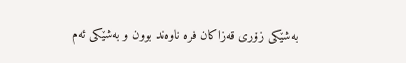بەشێکی زۆری قەزاکان فرە ناوەند بوون و بەشێکی ئەم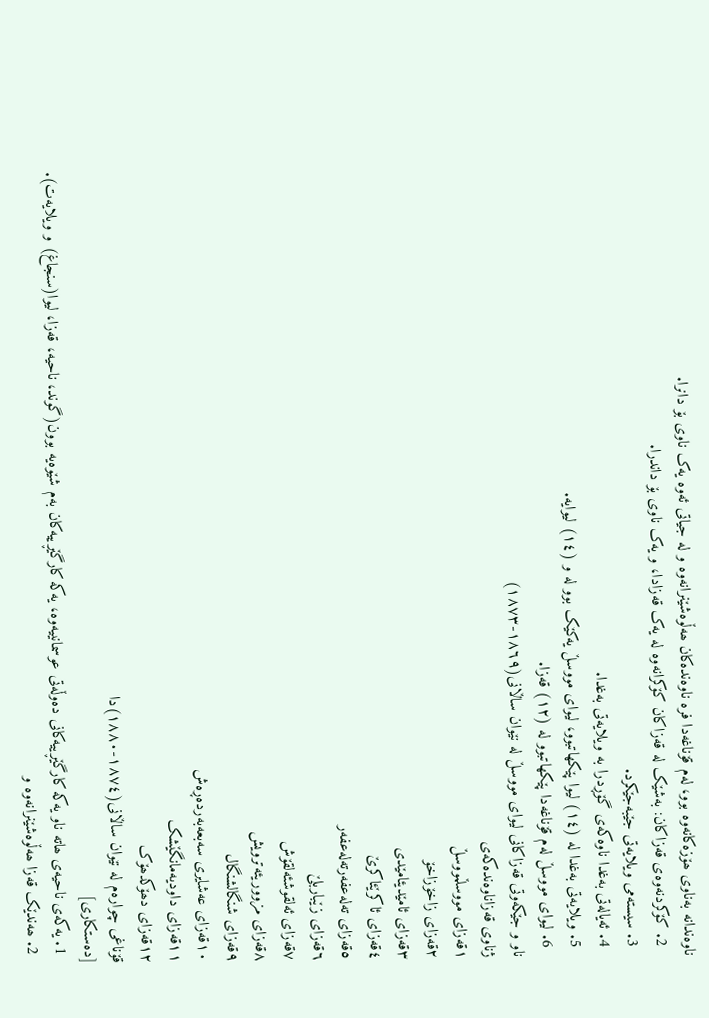ناوەندانە بەناوی ھۆزەکانەوە بوو، لەم قۆناغەدا فرە ناوەندەکان ھەڵوەشێنرانەوە و لە جیاتی ئەوە یەک ناوی بۆ دانرا.
  2. کۆکردنەوەی قەزاکان: بەشێک لە قەزاکان کۆکرانەوە لە یەک قەزادا، و یەک ناوی بۆ داندرا.
  3. سیستەمی ویلایەتی جێبەجێکرد.
  4. ئەیالەتی بەغدا ناوەکەی گۆڕدرا بە ویلایەتی بەغدا.
  5. ویلایەتی بەغدا لە (١٤) لیوا پێکھاتبوو، لیوای مووسڵ یەکێک بوو لە و (١٤) لیوایە.
  6. لیوای مووسڵ لەم قۆناغەدا پێکھاتبوو لە (١٢) قەزا.
ناو و جێکەوتی قەزاکانی لیوای مووسڵ لە نێوان ساڵانی(١٨٦٩-١٨٧٣)
ژناوی قەزاناوەندەکەی
١قەزای مووسڵمووسڵ
٢قەزای زاخۆزاخۆ
٣قەزای ئامێدیئامێدی
٤قەزای ئاکرێئاکرێ
٥قەزای تەلەعفەرتەلەعفەر
٦قەزای زێباربلێ
٧قەزای ئەلقوشئەلقۆش
٨قەزای مزووریئەترویش
٩قەزای شنگالشنگال
١٠قەزای عەشایری سەبعەبەردەڕەش
١١قەزای داودیەمانگێشک
١٢قەزای دھۆکدھۆک
قۆناغی چوارەم لە نێوان ساڵانی(١٨٧٤-١٨٨٠)دا
[دەستکاری]
  1. یەکەی ناحیەی ھاتە ناو یەکە کارگێڕییەکانی دەوڵەتی عوسمانییەوە، یەکە کارگێڕییەکان بەم شێوەیە بوون(گوند، ناحیە، قەزا، لیوا(سنجاغ) و ویلایەت).
  2. ھەندێک قەزا ھەڵوەشێنرانەوە و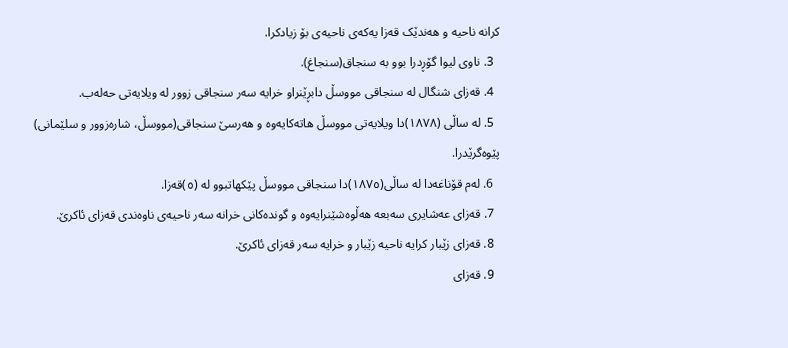کرانە ناحیە و ھەندێک قەزا یەکەی ناحیەی بۆ زیادکرا.
  3. ناوی لیوا گۆڕدرا بوو بە سنجاق(سنجاغ).
  4. قەزای شنگال لە سنجاقی مووسڵ دابڕێنراو خرایە سەر سنجاقی زوور لە ویلایەتی حەلەب.
  5. لە ساڵی (١٨٧٨)دا ویلایەتی مووسڵ ھاتەکایەوە و ھەرسێ سنجاقی(مووسڵ، شارەزوور و سلێمانی) پێوەگرێدرا.
  6. لەم قۆناغەدا لە ساڵی(١٨٧٥)دا سنجاقی مووسڵ پێکھاتبوو لە (٥)قەزا.
  7. قەزای عەشایری سەبعە ھەڵوەشێنرایەوە و گوندەکانی خرانە سەر ناحیەی ناوەندی قەزای ئاکرێ.
  8. قەزای زێبار کرایە ناحیە زێبار و خرایە سەر قەزای ئاکرێ.
  9. قەزای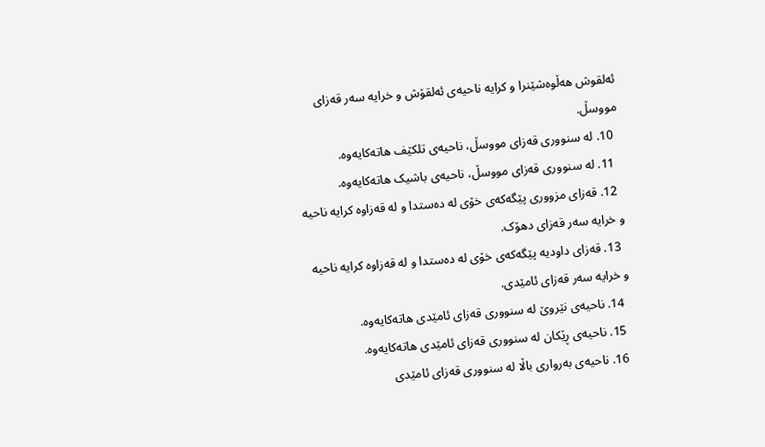ئەلقوش ھەڵوەشێنرا و کرایە ناحیەی ئەلقۆش و خرایە سەر قەزای مووسڵ.
  10. لە سنووری قەزای مووسڵ، ناحیەی تلکێف ھاتەکایەوە.
  11. لە سنووری قەزای مووسڵ، ناحیەی باشیک ھاتەکایەوە.
  12. قەزای مزووری پێگەکەی خۆی لە دەستدا و لە قەزاوە کرایە ناحیە و خرایە سەر قەزای دھۆک.
  13. قەزای داودیە پێگەکەی خۆی لە دەستدا و لە قەزاوە کرایە ناحیە و خرایە سەر قەزای ئامێدی.
  14. ناحیەی نێروێ لە سنووری قەزای ئامێدی ھاتەکایەوە.
  15. ناحیەی ڕێکان لە سنووری قەزای ئامێدی ھاتەکایەوە.
  16. ناحیەی بەرواری باڵا لە سنووری قەزای ئامێدی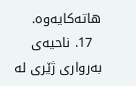ھاتەکایەوە.
  17. ناحیەی بەرواری ژێری لە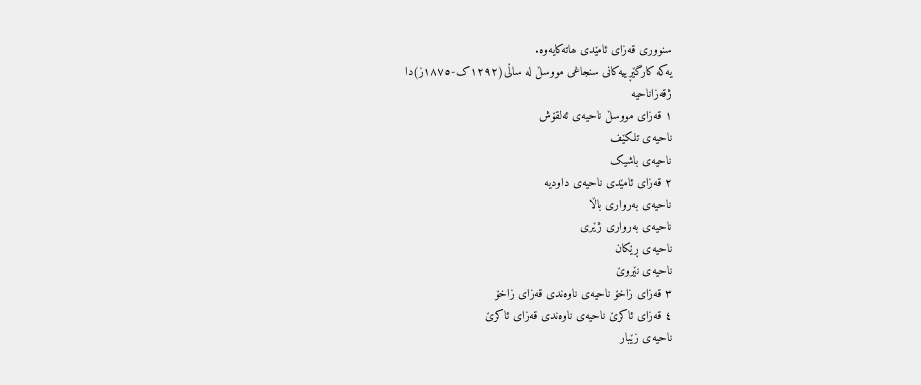سنووری قەزای ئامێدی ھاتەکایەوە.
یەکە کارگێڕییەکانی سنجاغی مووسڵ لە ساڵی(١٢٩٢ک-١٨٧٥ز)دا
ژقەزاناحیە
١ قەزای مووسڵ ناحیەی ئەلقۆش
ناحیەی تلکێف
ناحیەی باشیک
٢ قەزای ئامێدی ناحیەی داودیە
ناحیەی بەرواری باڵا
ناحیەی بەرواری ژێری
ناحیەی ڕێکان
ناحیەی نێروێ
٣ قەزای زاخۆ ناحیەی ناوەندی قەزای زاخۆ
٤ قەزای ئاکرێ ناحیەی ناوەندی قەزای ئاکرێ
ناحیەی زێبار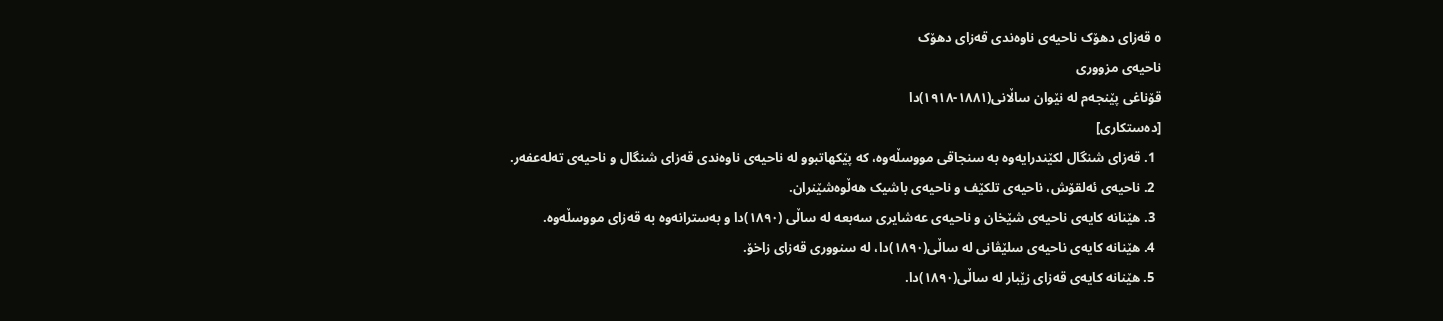٥ قەزای دھۆک ناحیەی ناوەندی قەزای دھۆک
ناحیەی مزووری
قۆناغی پێنجەم لە نێوان ساڵانی(١٨٨١-١٩١٨)دا
[دەستکاری]
  1. قەزای شنگال لکێندرایەوە بە سنجاقی مووسڵەوە، کە پێکھاتبوو لە ناحیەی ناوەندی قەزای شنگال و ناحیەی تەلەعفەر.
  2. ناحیەی ئەلقۆش، ناحیەی تلکێف و ناحیەی باشیک ھەڵوەشێنران.
  3. ھێنانە کایەی ناحیەی شێخان و ناحیەی عەشایری سەبعە لە ساڵی (١٨٩٠)دا و بەسترانەوە بە قەزای مووسڵەوە.
  4. ھێنانە کایەی ناحیەی سلێڤانی لە ساڵی(١٨٩٠)دا، لە سنووری قەزای زاخۆ.
  5. ھێنانە کایەی قەزای زێبار لە ساڵی(١٨٩٠)دا.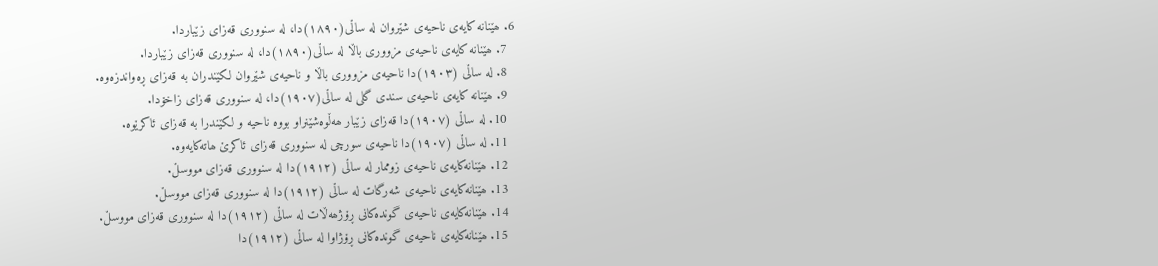6. ھێنانە کایەی ناحیەی شێروان لە ساڵی(١٨٩٠)دا، لە سنووری قەزای زێباردا.
  7. ھێنانە کایەی ناحیەی مزووری باڵا لە ساڵی(١٨٩٠)دا، لە سنووری قەزای زێباردا.
  8. لە ساڵی (١٩٠٣)دا ناحیەی مزووری باڵا و ناحیەی شێروان لکێندران بە قەزای ڕەواندزەوە.
  9. ھێنانە کایەی ناحیەی سندی گلی لە ساڵی(١٩٠٧)دا، لە سنووری قەزای زاخۆدا.
  10. لە ساڵی (١٩٠٧)دا قەزای زێبار ھەڵوەشێنراو بووە ناحیە و لکێندرا بە قەزای ئاکرێوە.
  11. لە ساڵی (١٩٠٧)دا ناحیەی سورچی لە سنووری قەزای ئاکرێ ھاتەکایەوە.
  12. ھێنانەکایەی ناحیەی زوممار لە ساڵی (١٩١٢)دا لە سنووری قەزای مووسڵ.
  13. ھێنانەکایەی ناحیەی شەرگات لە ساڵی (١٩١٢)دا لە سنووری قەزای مووسڵ.
  14. ھێنانەکایەی ناحیەی گوندەکانی ڕۆژھەڵات لە ساڵی (١٩١٢)دا لە سنووری قەزای مووسڵ.
  15. ھێنانەکایەی ناحیەی گوندەکانی ڕۆژاوا لە ساڵی (١٩١٢)دا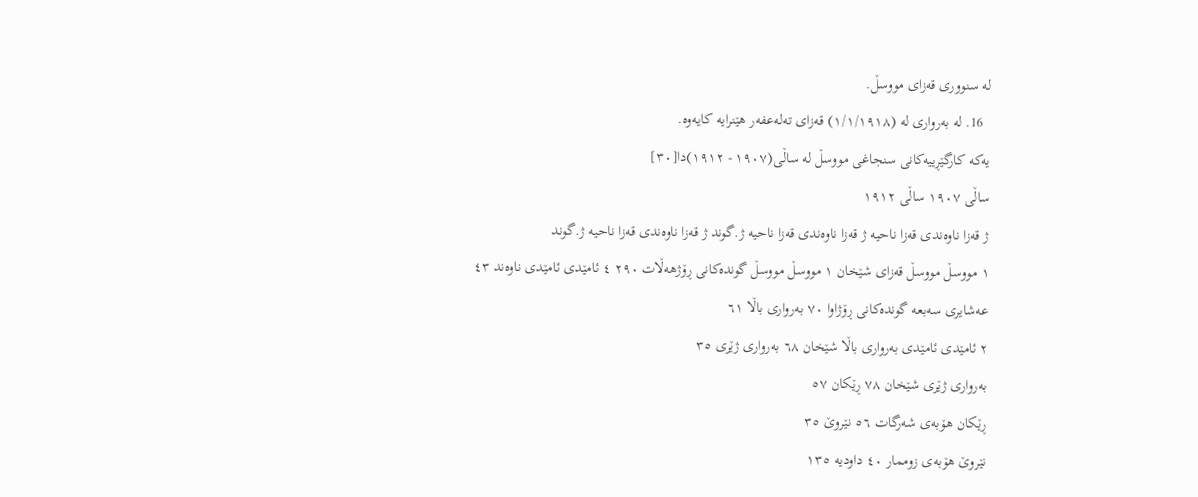لە سنووری قەزای مووسڵ.
  16. لە بەرواری لە (١/١/١٩١٨) قەزای تەلەعفەر ھێنرایە کایەوە.
یەکە کارگێڕییەکانی سنجاغی مووسڵ لە ساڵی(١٩٠٧ - ١٩١٢)دا[٣٠]
ساڵی ١٩٠٧ ساڵی ١٩١٢
ژ قەزا ناوەندی قەزا ناحیە ژ قەزا ناوەندی قەزا ناحیە ژ.گوند ژ قەزا ناوەندی قەزا ناحیە ژ.گوند
١ مووسڵ مووسڵ قەزای شێخان ١ مووسڵ مووسڵ گوندەکانی ڕۆژھەڵات ٢٩٠ ٤ ئامێدی ئامێدی ناوەند ٤٣
عەشایری سەبعە گوندەکانی ڕۆژاوا ٧٠ بەرواری باڵا ٦١
٢ ئامێدی ئامێدی بەرواری باڵا شێخان ٦٨ بەرواری ژێری ٣٥
بەرواری ژێری شێخان ٧٨ ڕێکان ٥٧
ڕێکان ھۆبەی شەرگات ٥٦ نێروێ ٣٥
نێروێ ھۆبەی زوممار ٤٠ داودیە ١٣٥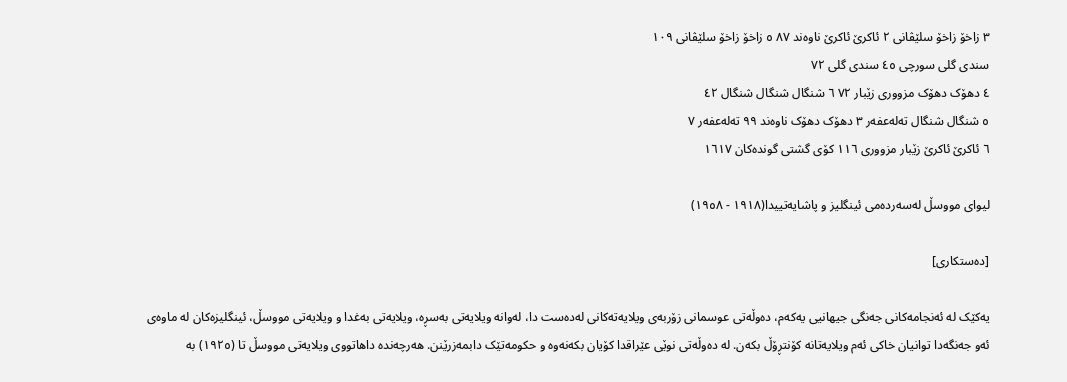٣ زاخۆ زاخۆ سلێڤانی ٢ ئاکرێ ئاکرێ ناوەند ٨٧ ٥ زاخۆ زاخۆ سلێڤانی ١٠٩
سندی گلی سورچی ٤٥ سندی گلی ٧٢
٤ دھۆک دھۆک مزووری زێبار ٧٢ ٦ شنگال شنگال شنگال ٤٢
٥ شنگال شنگال تەلەعفەر ٣ دھۆک دھۆک ناوەند ٩٩ تەلەعفەر ٧
٦ ئاکرێ ئاکرێ زێبار مزووری ١١٦ کۆی گشتی گوندەکان ١٦١٧

لیوای مووسڵ لەسەردەمی ئینگلیز و پاشایەتییدا(١٩١٨ - ١٩٥٨)

[دەستکاری]

یەکێک لە ئەنجامەکانی جەنگی جیھانیی یەکەم، دەوڵەتی عوسمانی زۆربەی ویلایەتەکانی لەدەست دا، لەوانە ویلایەتی بەسڕە، ویلایەتی بەغدا و ویلایەتی مووسڵ، ئینگلیزەکان لە ماوەی ئەو جەنگەدا توانیان خاکی ئەم ویلایەتانە کۆنتڕۆڵ بکەن. لە دەوڵەتی نوێی عێراقدا کۆیان بکەنەوە و حکومەتێک دابمەزرێنن. ھەرچەندە داھاتووی ویلایەتی مووسڵ تا (١٩٢٥) بە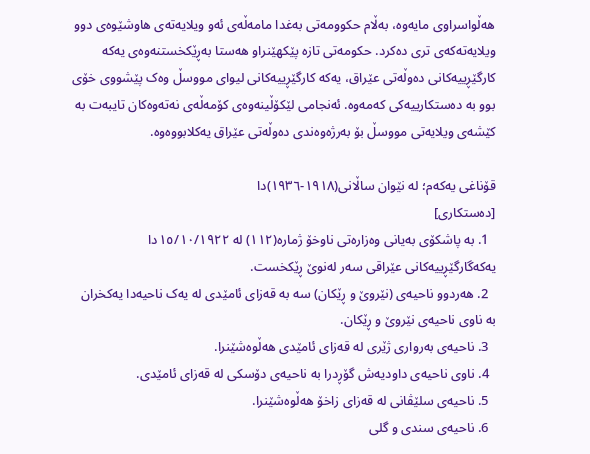ھەڵواسراوی مایەوە، بەڵام حکوومەتی بەغدا مامەڵەی ئەو ویلایەتەی ھاوشێوەی دوو ویلایەتەکەی تری دەکرد. حکومەتی تازە پێکھێنراو ھەستا بەڕێکخستنەوەی یەکە کارگێڕییەکانی دەوڵەتی عێراق، یەکە کارگێڕییەکانی لیوای مووسڵ وەک پێشووی خۆی بوو بە دەستکارییەکی کەمەوە. ئەنجامی لێکۆڵینەوەی کۆمەڵەی نەتەوەکان تایبەت بە کێشەی ویلایەتی مووسڵ بۆ بەرژەوەندی دەوڵەتی عێراق یەکلابووەوە.

قۆناغی یەکەم؛ لە نێوان ساڵانی(١٩١٨-١٩٣٦)دا
[دەستکاری]
  1. بە پاشکۆی بەیانی وەزارەتی ناوخۆ ژمارە(١١٢) لە ١٥/١٠/١٩٢٢دا یەکەگارگێڕییەکانی عێراقی سەر لەنوێ ڕێکخست.
  2. ھەردوو ناحیەی (نێروێ و ڕێکان) سە بە قەزای ئامێدی لە یەک ناحیەدا یەکخران بە ناوی ناحیەی نێروێ و ڕێکان.
  3. ناحیەی بەرواری ژێری لە قەزای ئامێدی ھەڵوەشێنرا.
  4. ناوی ناحیەی داودیەش گۆڕدرا بە ناحیەی دۆسکی لە قەزای ئامێدی.
  5. ناحیەی سلێڤانی لە قەزای زاخۆ ھەڵوەشێنرا.
  6. ناحیەی سندی و گلی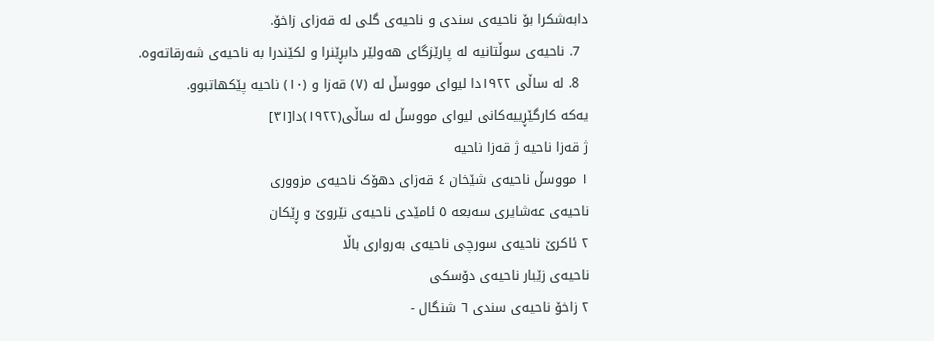دابەشکرا بۆ ناحیەی سندی و ناحیەی گلی لە قەزای زاخۆ.
  7. ناحیەی سوڵتانیە لە پارێزگای ھەولێر دابڕێنرا و لکێندرا بە ناحیەی شەرقاتەوە.
  8. لە ساڵی ١٩٢٢دا لیوای مووسڵ لە (٧) قەزا و (١٠) ناحیە پێکھاتبوو.
یەکە کارگێڕییەکانی لیوای مووسڵ لە ساڵی(١٩٢٢)دا[٣١]
ژ قەزا ناحیە ژ قەزا ناحیە
١ مووسڵ ناحیەی شێخان ٤ قەزای دھۆک ناحیەی مزووری
ناحیەی عەشایری سەبعە ٥ ئامێدی ناحیەی نێروێ و ڕێکان
٢ ئاکرێ ناحیەی سورچی ناحیەی بەرواری باڵا
ناحیەی زێبار ناحیەی دۆسکی
٢ زاخۆ ناحیەی سندی ٦ شنگال -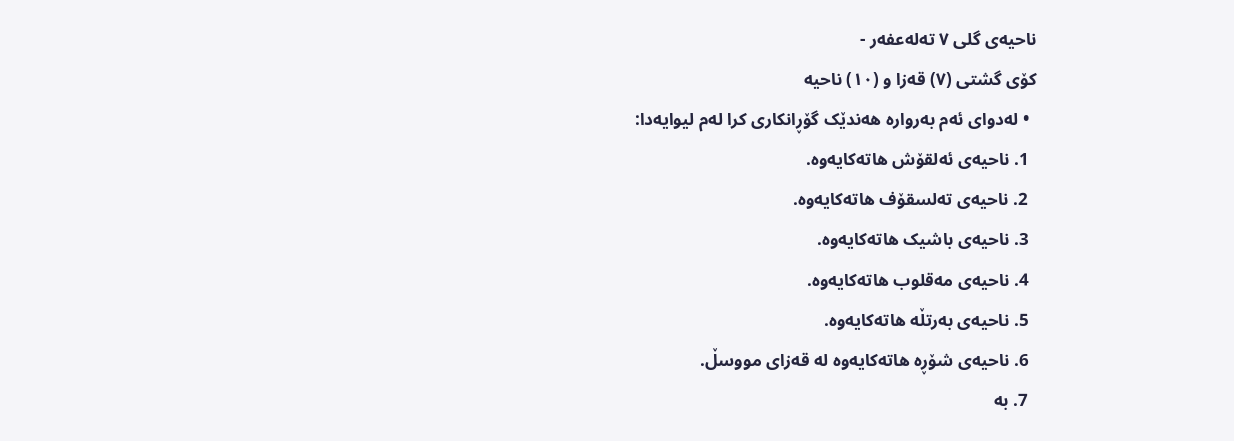ناحیەی گلی ٧ تەلەعفەر -
کۆی گشتی (٧) قەزا و (١٠) ناحیە
  • لەدوای ئەم بەروارە ھەندێک گۆڕانکاری کرا لەم لیوایەدا:
  1. ناحیەی ئەلقۆش ھاتەکایەوە.
  2. ناحیەی تەلسقۆف ھاتەکایەوە.
  3. ناحیەی باشیک ھاتەکایەوە.
  4. ناحیەی مەقلوب ھاتەکایەوە.
  5. ناحیەی بەرتڵە ھاتەکایەوە.
  6. ناحیەی شۆڕە ھاتەکایەوە لە قەزای مووسڵ.
  7. بە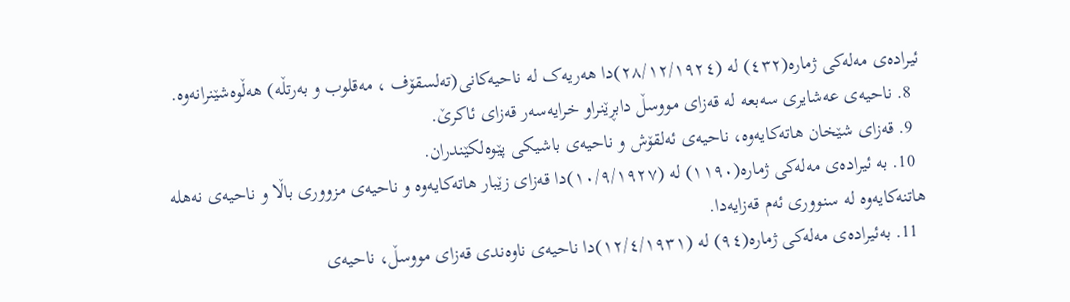ئیرادەی مەلەکی ژمارە(٤٣٢) لە (٢٨/١٢/١٩٢٤)دا ھەریەک لە ناحیەکانی(تەلسقۆف ، مەقلوب و بەرتڵە) ھەڵوەشێنرانەوە.
  8. ناحیەی عەشایری سەبعە لە قەزای مووسڵ دابڕێنراو خرایەسەر قەزای ئاکرێ.
  9. قەزای شێخان ھاتەکایەوە، ناحیەی ئەلقۆش و ناحیەی باشیکی پێوەلکێندران.
  10. بە ئیرادەی مەلەکی ژمارە(١١٩٠) لە (١٠/٩/١٩٢٧)دا قەزای زێبار ھاتەکایەوە و ناحیەی مزووری باڵا و ناحیەی نەھلە ھاتنەکایەوە لە سنووری ئەم قەزایەدا.
  11. بەئیرادەی مەلەکی ژمارە(٩٤) لە (١٢/٤/١٩٣١)دا ناحیەی ناوەندی قەزای مووسڵ، ناحیەی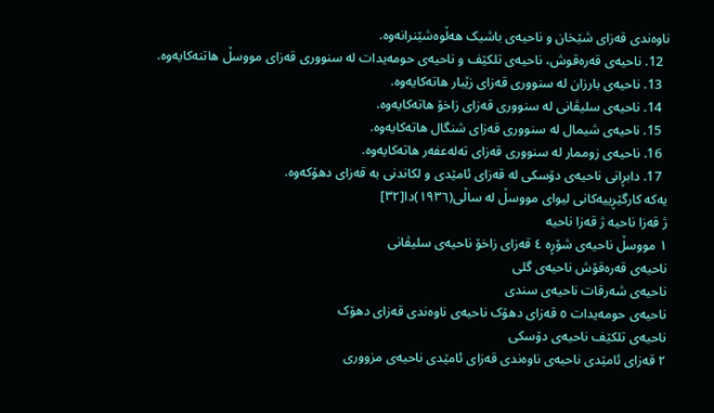ناوەندی قەزای شێخان و ناحیەی باشیک ھەڵوەشێنرانەوە.
  12. ناحیەی قەرەقوش، ناحیەی تلکێف و ناحیەی حومەیدات لە سنووری قەزای مووسڵ ھاتنەکایەوە.
  13. ناحیەی بارزان لە سنووری قەزای زێبار ھاتەکایەوە.
  14. ناحیەی سلیڤانی لە سنووری قەزای زاخۆ ھاتەکایەوە.
  15. ناحیەی شیمال لە سنووری قەزای شنگال ھاتەکایەوە.
  16. ناحیەی زوممار لە سنووری قەزای تەلەعفەر ھاتەکایەوە.
  17. دابڕانی ناحیەی دۆسکی لە قەزای ئامێدی و لکاندنی بە قەزای دھۆکەوە.
یەکە کارگێڕییەکانی لیوای مووسڵ لە ساڵی(١٩٣٦)دا[٣٢]
ژ قەزا ناحیە ژ قەزا ناحیە
١ مووسڵ ناحیەی شۆڕە ٤ قەزای زاخۆ ناحیەی سلیڤانی
ناحیەی قەرەقۆش ناحیەی گلی
ناحیەی شەرقات ناحیەی سندی
ناحیەی حومەیدات ٥ قەزای دھۆک ناحیەی ناوەندی قەزای دھۆک
ناحیەی تلکێف ناحیەی دۆسکی
٢ قەزای ئامێدی ناحیەی ناوەندی قەزای ئامێدی ناحیەی مزووری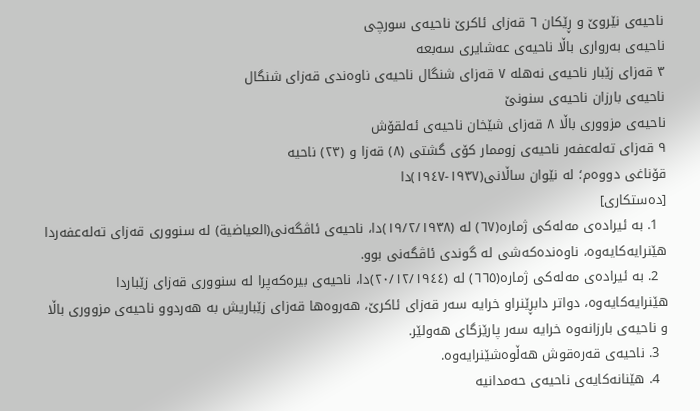ناحیەی نێروێ و ڕێکان ٦ قەزای ئاکرێ ناحیەی سورچی
ناحیەی بەرواری باڵا ناحیەی عەشایری سەبعە
٣ قەزای زێبار ناحیەی نەھلە ٧ قەزای شنگال ناحیەی ناوەندی قەزای شنگال
ناحیەی بارزان ناحیەی سنونێ
ناحیەی مزووری باڵا ٨ قەزای شێخان ناحیەی ئەلقۆش
٩ قەزای تەلەعفەر ناحیەی زوممار کۆی گشتی (٨) قەزا و (٢٣) ناحیە
قۆناغی دووەم؛ لە نێوان ساڵانی(١٩٣٧-١٩٤٧)دا
[دەستکاری]
  1. بە ئیرادەی مەلەکی ژمارە(٦٧) لە (١٩/٢/١٩٣٨)دا، ناحیەی ئاڤگەنی(العیاضیة) لە سنووری قەزای تەلەعفەردا ھێنرایەکایەوە، ناوەندەکەشی لە گوندی ئاڤگەنی بوو.
  2. بە ئیرادەی مەلەکی ژمارە(٦٦٥) لە (٢٠/١٢/١٩٤٤)دا، ناحیەی بیرەکەپرا لە سنووری قەزای زێباردا ھێنرایەکایەوە، دواتر دابڕێنراو خرایە سەر قەزای ئاکرێ، ھەروەھا قەزای زێباریش بە ھەردوو ناحیەی مزووری باڵا و ناحیەی بارزانەوە خرایە سەر پارێزگای ھەولێر.
  3. ناحیەی قەرەقوش ھەڵوەشێنرایەوە.
  4. ھێنانەکایەی ناحیەی حەمدانیە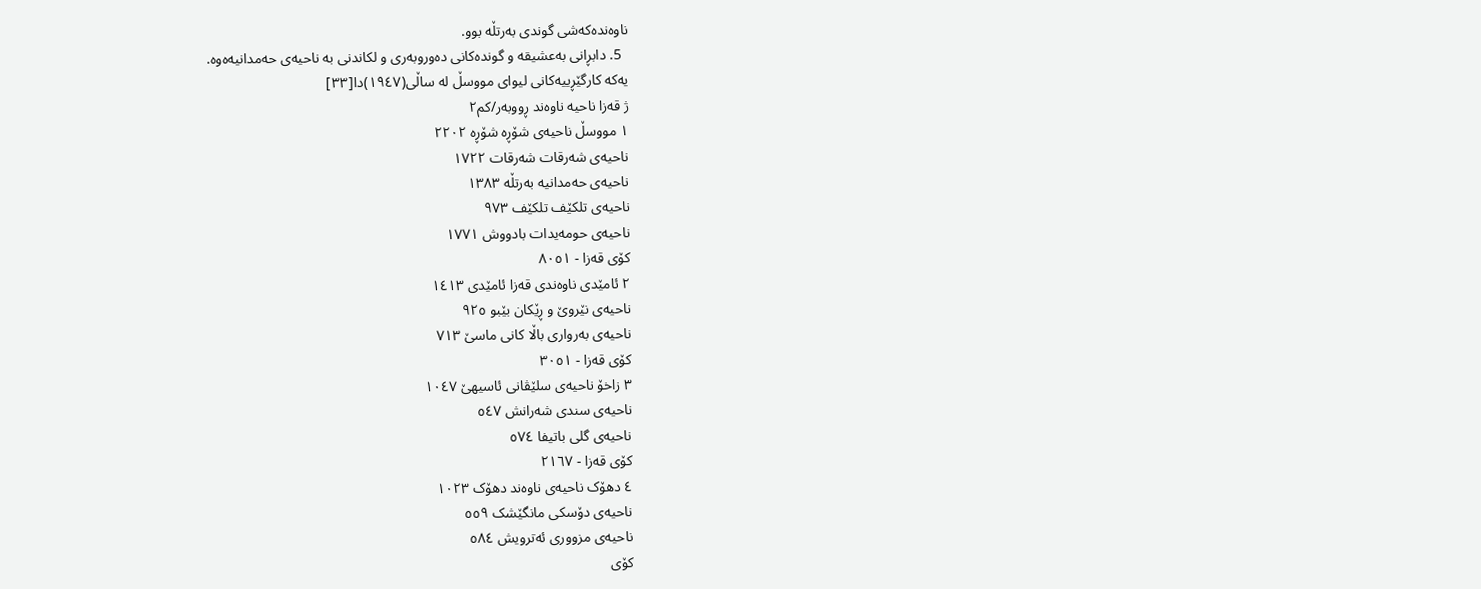ناوەندەکەشی گوندی بەرتڵە بوو.
  5. دابڕانی بەعشیقە و گوندەکانی دەوروبەری و لکاندنی بە ناحیەی حەمدانیەەوە.
یەکە کارگێڕییەکانی لیوای مووسڵ لە ساڵی(١٩٤٧)دا[٣٣]
ژ قەزا ناحیە ناوەند ڕووبەر/کم٢
١ مووسڵ ناحیەی شۆڕە شۆڕە ٢٢٠٢
ناحیەی شەرقات شەرقات ١٧٢٢
ناحیەی حەمدانیە بەرتڵە ١٣٨٣
ناحیەی تلکێف تلکێف ٩٧٣
ناحیەی حومەیدات بادووش ١٧٧١
کۆی قەزا - ٨٠٥١
٢ ئامێدی ناوەندی قەزا ئامێدی ١٤١٣
ناحیەی نێروێ و ڕێکان بێبو ٩٢٥
ناحیەی بەرواری باڵا کانی ماسێ ٧١٣
کۆی قەزا - ٣٠٥١
٣ زاخۆ ناحیەی سلێڤانی ئاسیھێ ١٠٤٧
ناحیەی سندی شەرانش ٥٤٧
ناحیەی گلی باتیفا ٥٧٤
کۆی قەزا - ٢١٦٧
٤ دھۆک ناحیەی ناوەند دھۆک ١٠٢٣
ناحیەی دۆسکی مانگێشک ٥٥٩
ناحیەی مزووری ئەترویش ٥٨٤
کۆی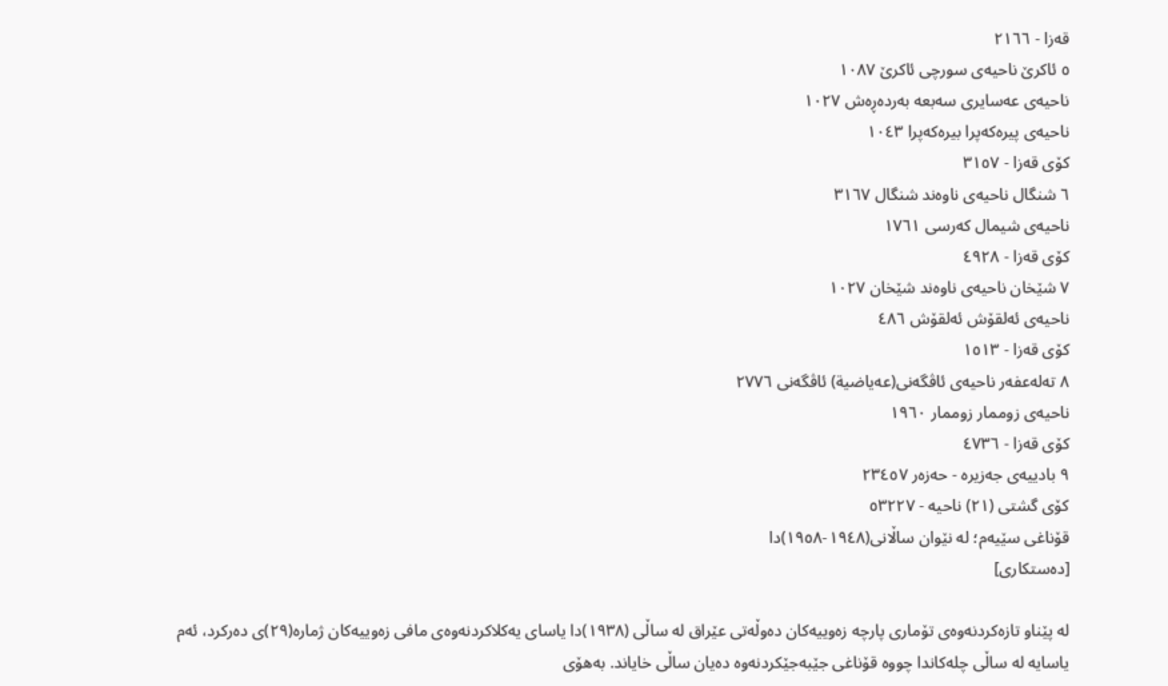قەزا - ٢١٦٦
٥ ئاکرێ ناحیەی سورچی ئاکرێ ١٠٨٧
ناحیەی عەسایری سەبعە بەردەڕەش ١٠٢٧
ناحیەی پیرەکەپرا بیرەکەپرا ١٠٤٣
کۆی قەزا - ٣١٥٧
٦ شنگال ناحیەی ناوەند شنگال ٣١٦٧
ناحیەی شیمال کەرسی ١٧٦١
کۆی قەزا - ٤٩٢٨
٧ شێخان ناحیەی ناوەند شێخان ١٠٢٧
ناحیەی ئەلقۆش ئەلقۆش ٤٨٦
کۆی قەزا - ١٥١٣
٨ تەلەعفەر ناحیەی ئاڤگەنی(عەیاضیة) ئاڤگەنی ٢٧٧٦
ناحیەی زوممار زوممار ١٩٦٠
کۆی قەزا - ٤٧٣٦
٩ بادییەی جەزیرە - حەزەر ٢٣٤٥٧
کۆی گشتی (٢١) ناحیە - ٥٣٢٢٧
قۆناغی سێیەم؛ لە نێوان ساڵانی(١٩٤٨-١٩٥٨)دا
[دەستکاری]

لە پێناو تازەکردنەوەی تۆماری پارچە زەوییەکان دەوڵەتی عێراق لە ساڵی (١٩٣٨)دا یاسای یەکلاکردنەوەی مافی زەوییەکان ژمارە(٢٩)ی دەرکرد، ئەم یاسایە لە ساڵی چلەکاندا چووە قۆناغی جێبەجێکردنەوە دەیان ساڵی خایاند. بەھۆی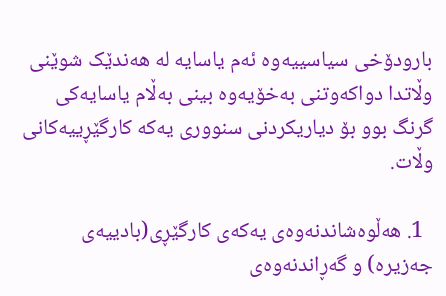بارودۆخی سیاسییەوە ئەم یاسایە لە ھەندێک شوێنی وڵاتدا دواکەوتنی بەخۆیەوە بینی بەڵام یاسایەکی گرنگ بوو بۆ دیاریکردنی سنووری یەکە کارگێڕییەکانی وڵات.

  1. ھەڵوەشاندنەوەی یەکەی کارگێڕی(بادییەی جەزیرە) و گەڕاندنەوەی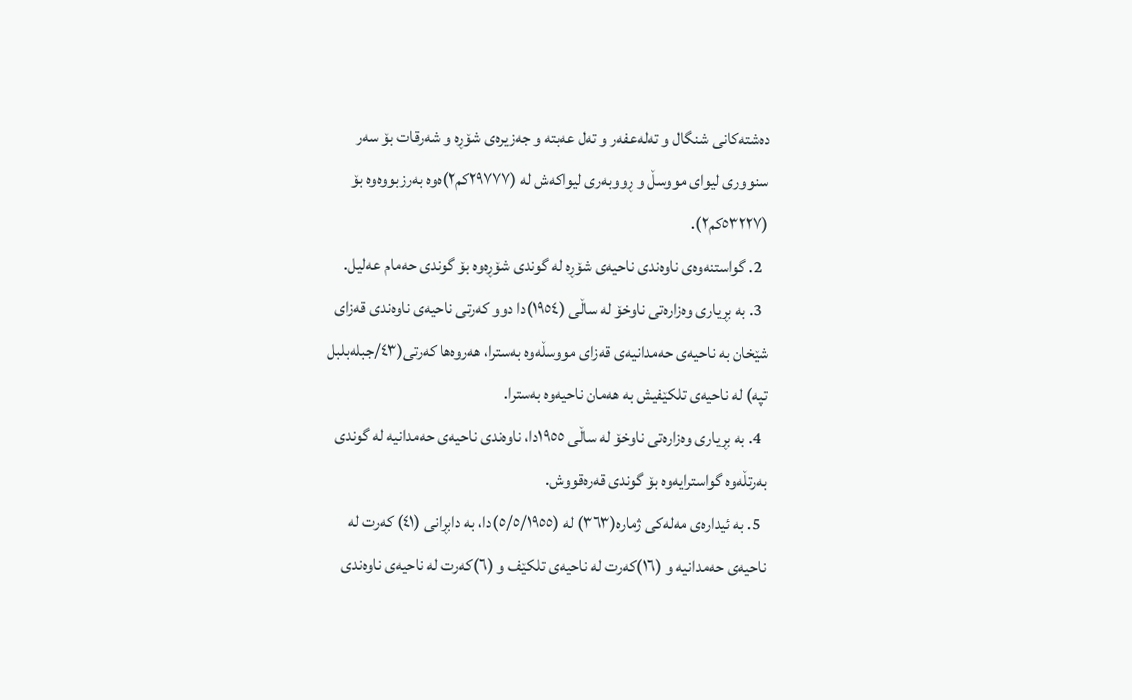دەشتەکانی شنگال و تەلەعفەر و تەل عەبتە و جەزیرەی شۆڕە و شەرقات بۆ سەر سنووری لیوای مووسڵ و ڕووبەری لیواکەش لە (٢٩٧٧٧کم٢)ەوە بەرزبووەوە بۆ (٥٣٢٢٧کم٢).
  2. گواستنەوەی ناوەندی ناحیەی شۆڕە لە گوندی شۆڕەوە بۆ گوندی حەمام عەلیل.
  3. بە بڕیاری وەزارەتی ناوخۆ لە ساڵی (١٩٥٤)دا دوو کەرتی ناحیەی ناوەندی قەزای شێخان بە ناحیەی حەمدانیەی قەزای مووسڵەوە بەسترا، ھەروەھا کەرتی(٤٣/جبلەبلبل تپە) لە ناحیەی تلکێفیش بە ھەمان ناحیەوە بەسترا.
  4. بە بڕیاری وەزارەتی ناوخۆ لە ساڵی ١٩٥٥دا، ناوەندی ناحیەی حەمدانیە لە گوندی بەرتڵەوە گواسترایەوە بۆ گوندی قەرەقووش.
  5. بە ئیدارەی مەلەکی ژمارە(٣٦٣) لە (٥/٥/١٩٥٥)دا، بە دابڕانی (٤١) کەرت لە ناحیەی حەمدانیە و (١٦)کەرت لە ناحیەی تلکێف و (٦)کەرت لە ناحیەی ناوەندی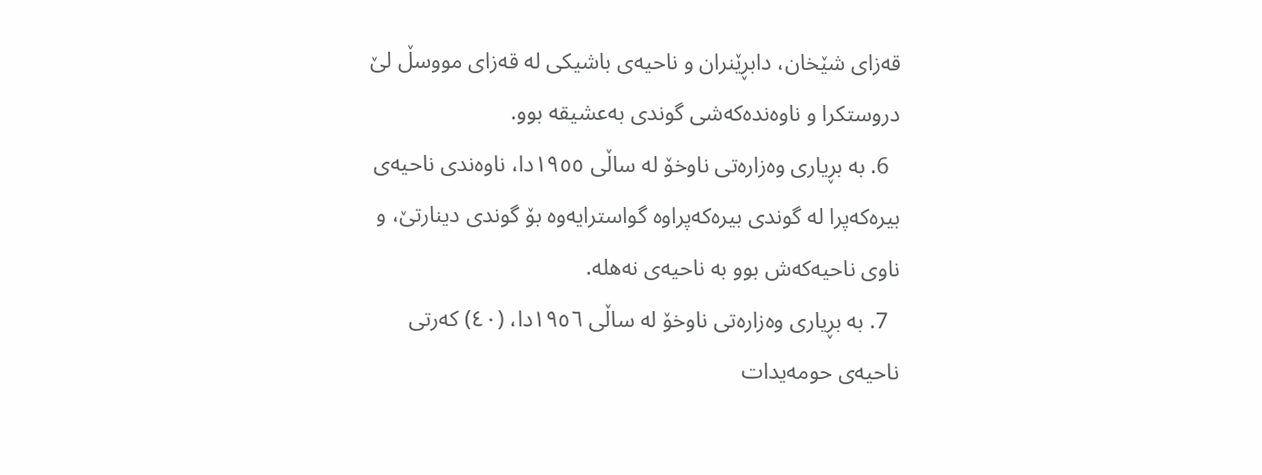قەزای شێخان، دابڕێنران و ناحیەی باشیکی لە قەزای مووسڵ لێ دروستکرا و ناوەندەکەشی گوندی بەعشیقە بوو.
  6. بە بڕیاری وەزارەتی ناوخۆ لە ساڵی ١٩٥٥دا، ناوەندی ناحیەی بیرەکەپرا لە گوندی بیرەکەپراوە گواسترایەوە بۆ گوندی دینارتێ، و ناوی ناحیەکەش بوو بە ناحیەی نەھلە.
  7. بە بڕیاری وەزارەتی ناوخۆ لە ساڵی ١٩٥٦دا، (٤٠) کەرتی ناحیەی حومەیدات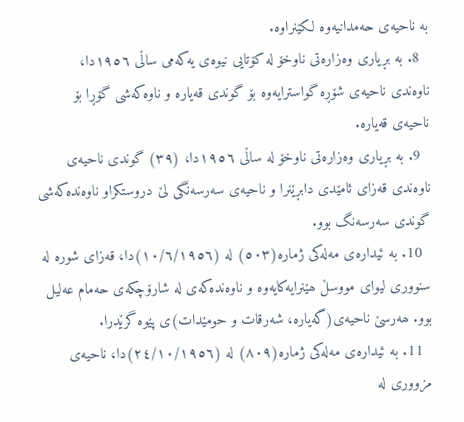بە ناحیەی حەمدانیەوە لکێنراوە.
  8. بە بڕیاری وەزارەتی ناوخۆ لە کۆتایی نیوەی یەکەمی ساڵی ١٩٥٦دا، ناوەندی ناحیەی شۆڕە گواسترایەوە بۆ گوندی قەیارە و ناوەکەشی گۆڕا بۆ ناحیەی قەیارە.
  9. بە بڕیاری وەزارەتی ناوخۆ لە ساڵی ١٩٥٦دا، (٣٩) گوندی ناحیەی ناوەندی قەزای ئامێدی دابڕێنرا و ناحیەی سەرسەنگی لێ دروستکراو ناوەندەکەشی گوندی سەرسەنگ بوو.
  10. بە ئیدارەی مەلەکی ژمارە(٥٠٣) لە (١٠/٦/١٩٥٦)دا، قەزای شورە لە سنووری لیوای مووسڵ ھێنرایەکایەوە و ناوەندەکەی لە شارۆچکەی حەمام عەلیل بوو. ھەرسێ ناحیەی(گەیارە، شەرقات و حومێدات)ی پێوە گرێدرا.
  11. بە ئیدارەی مەلەکی ژمارە(٨٠٩) لە (٢٤/١٠/١٩٥٦)دا، ناحیەی مزووری لە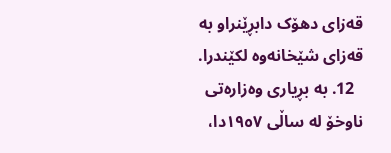قەزای دھۆک دابڕێنراو بە قەزای شێخانەوە لکێندرا.
  12. بە بڕیاری وەزارەتی ناوخۆ لە ساڵی ١٩٥٧دا،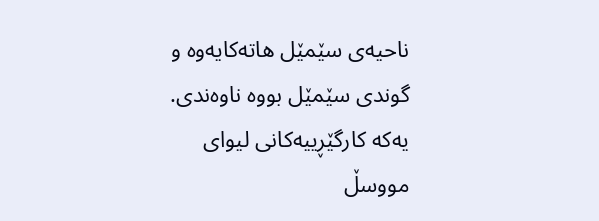ناحیەی سێمێل ھاتەکایەوە و گوندی سێمێل بووە ناوەندی.
یەکە کارگێڕییەکانی لیوای مووسڵ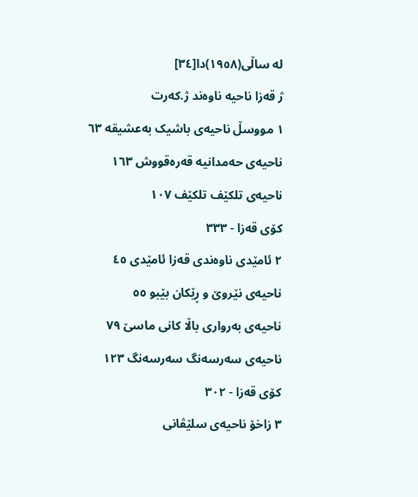لە ساڵی(١٩٥٨)دا[٣٤]
ژ قەزا ناحیە ناوەند ژ.کەرت
١ مووسڵ ناحیەی باشیک بەعشیقە ٦٣
ناحیەی حەمدانیە قەرەقووش ١٦٣
ناحیەی تلکێف تلکێف ١٠٧
کۆی قەزا - ٣٣٣
٢ ئامێدی ناوەندی قەزا ئامێدی ٤٥
ناحیەی نێروێ و ڕێکان بێبو ٥٥
ناحیەی بەرواری باڵا کانی ماسێ ٧٩
ناحیەی سەرسەنگ سەرسەنگ ١٢٣
کۆی قەزا - ٣٠٢
٣ زاخۆ ناحیەی سلێڤانی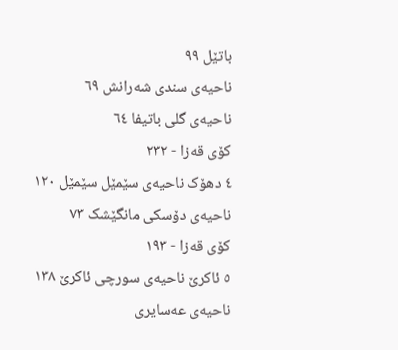باتێل ٩٩
ناحیەی سندی شەرانش ٦٩
ناحیەی گلی باتیفا ٦٤
کۆی قەزا - ٢٣٢
٤ دھۆک ناحیەی سێمێل سێمێل ١٢٠
ناحیەی دۆسکی مانگێشک ٧٣
کۆی قەزا - ١٩٣
٥ ئاکرێ ناحیەی سورچی ئاکرێ ١٣٨
ناحیەی عەسایری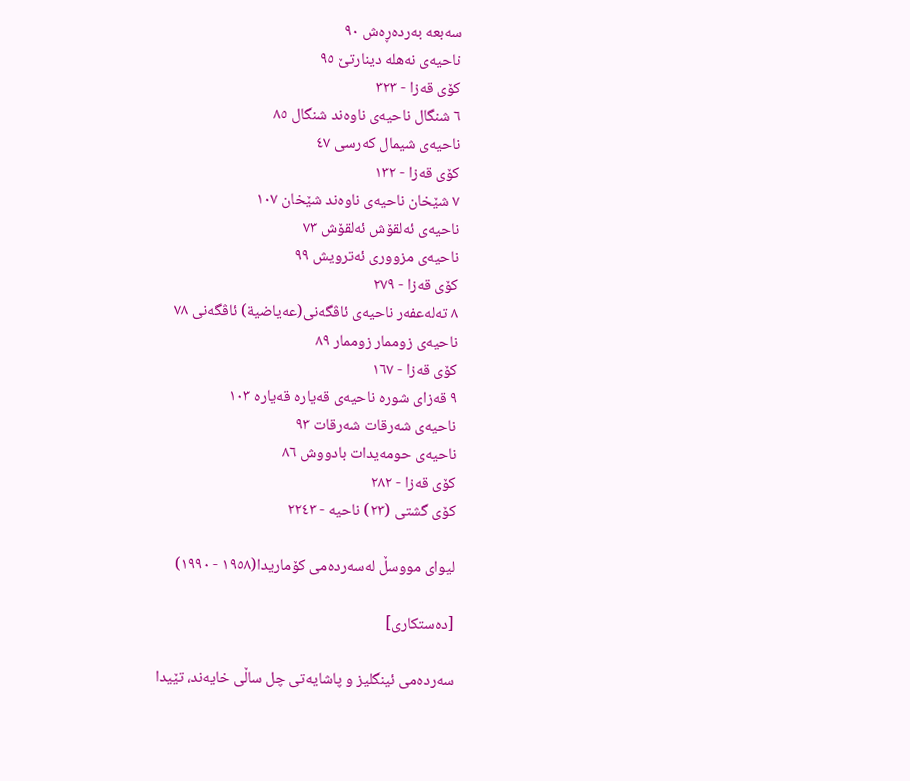سەبعە بەردەڕەش ٩٠
ناحیەی نەھلە دینارتێ ٩٥
کۆی قەزا - ٣٢٣
٦ شنگال ناحیەی ناوەند شنگال ٨٥
ناحیەی شیمال کەرسی ٤٧
کۆی قەزا - ١٣٢
٧ شێخان ناحیەی ناوەند شێخان ١٠٧
ناحیەی ئەلقۆش ئەلقۆش ٧٣
ناحیەی مزووری ئەترویش ٩٩
کۆی قەزا - ٢٧٩
٨ تەلەعفەر ناحیەی ئاڤگەنی(عەیاضیة) ئاڤگەنی ٧٨
ناحیەی زوممار زوممار ٨٩
کۆی قەزا - ١٦٧
٩ قەزای شورە ناحیەی قەیارە قەیارە ١٠٣
ناحیەی شەرقات شەرقات ٩٣
ناحیەی حومەیدات بادووش ٨٦
کۆی قەزا - ٢٨٢
کۆی گشتی (٢٣) ناحیە - ٢٢٤٣

لیوای مووسڵ لەسەردەمی کۆماریدا(١٩٥٨ - ١٩٩٠)

[دەستکاری]

سەردەمی ئینگلیز و پاشایەتی چل ساڵی خایەند، تێیدا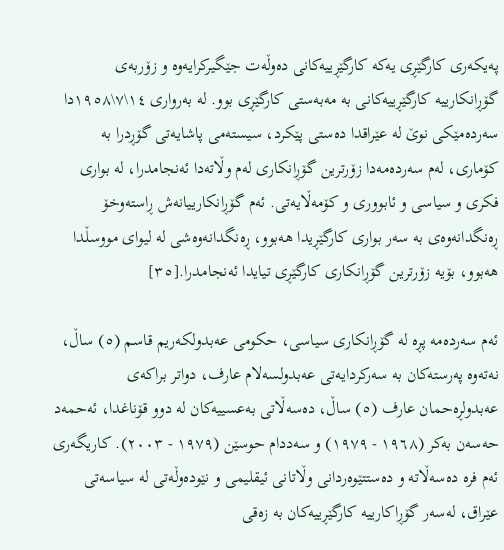پەیکەری کارگێڕی یەکە کارگێڕییەکانی دەوڵەت جێگیرکرایەوە و زۆربەی گۆڕانکارییە کارگێڕییەکانی بە مەبەستی کارگێڕی بوو. لە بەرواری ١٤\٧\١٩٥٨دا سەردەمێکی نوێ لە عێراقدا دەستی پێکرد، سیستەمی پاشایەتی گۆڕدرا بە کۆماری، لەم سەردەمەدا زۆرترین گۆڕانکاری لەم وڵاتەدا ئەنجامدرا، لە بواری فکری و سیاسی و ئابووری و کۆمەڵایەتی. ئەم گۆڕانکارییانەش ڕاستەوخۆ ڕەنگدانەوەی بە سەر بواری کارگێڕیدا ھەبوو، ڕەنگدانەوەشی لە لیوای مووسڵدا ھەبوو، بۆیە زۆرترین گۆڕانکاری کارگێڕی تیایدا ئەنجامدرا.[٣٥]

ئەم سەردەمە پڕە لە گۆڕانکاری سیاسی، حکومی عەبدولکەریم قاسم (٥) ساڵ، نەتەوە پەرستەکان بە سەرکردایەتی عەبدولسەلام عارف، دواتر براکەی عەبدولڕەحمان عارف (٥) ساڵ، دەسەڵاتی بەعسییەکان لە دوو قۆناغدا، ئەحمەد حەسەن بەکر (١٩٦٨ - ١٩٧٩) و سەددام حوسێن (١٩٧٩ - ٢٠٠٣). کاریگەری ئەم فرە دەسەڵاتە و دەستتێوەردانی وڵاتانی ئیقلیمی و نێودەوڵەتی لە سیاسەتی عێراق، لەسەر گۆڕاکارییە کارگێڕییەکان بە زەقی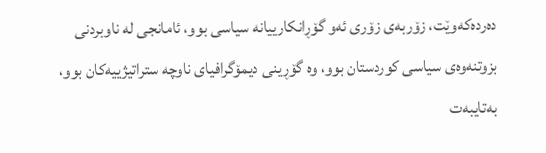دەردەکەوێت، زۆربەی زۆری ئەو گۆڕانکارییانە سیاسی بوو، ئامانجی لە ناوبردنی بزوتنەوەی سیاسی کوردستان بوو، وە گۆڕینی دیمۆگرافیای ناوچە ستراتیژییەکان بوو، بەتایبەت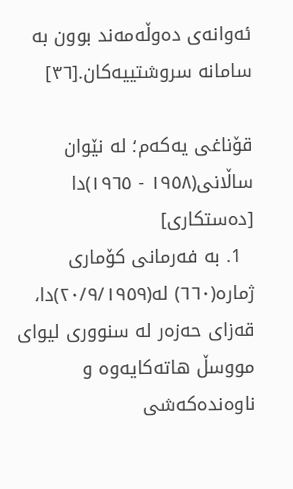ئەوانەی دەوڵەمەند بوون بە سامانە سروشتییەکان.[٣٦]

قۆناغی یەکەم؛ لە نێوان ساڵانی(١٩٥٨ - ١٩٦٥)دا
[دەستکاری]
  1. بە فەرمانی کۆماری ژمارە(٦٦٠) لە(٢٠/٩/١٩٥٩)دا، قەزای حەزەر لە سنووری لیوای مووسڵ ھاتەکایەوە و ناوەندەکەشی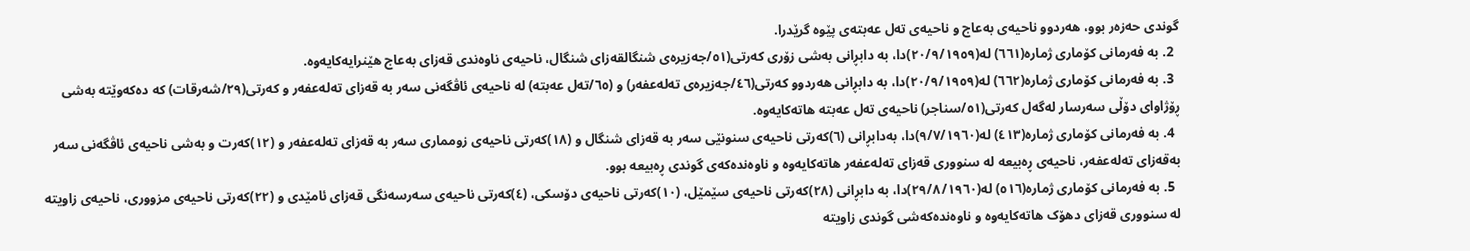گوندی حەزەر بوو، ھەردوو ناحیەی بەعاج و ناحیەی تەل عەبتەی پێوە گرێدرا.
  2. بە فەرمانی کۆماری ژمارە(٦٦١) لە(٢٠/٩/١٩٥٩)دا، بە دابڕانی بەشی زۆری کەرتی(٥١/جەزیرەی شنگالقەزای شنگال، ناحیەی ناوەندی قەزای بەعاج ھێنرایەکایەوە.
  3. بە فەرمانی کۆماری ژمارە(٦٦٢) لە(٢٠/٩/١٩٥٩)دا، بە دابڕانی ھەردوو کەرتی(٤٦/جەزیرەی تەلەعفەر) و (٦٥/تەل عەبتە) لە ناحیەی ئاڤگەنی سەر بە قەزای تەلەعفەر و کەرتی(٢٩/شەرقات) کە دەکەوێتە بەشی ڕۆژاوای دۆڵی سەرسار لەگەل کەرتی(٥١/سناجر) ناحیەی تەل عەبتە ھاتەکایەوە.
  4. بە فەرمانی کۆماری ژمارە(٤١٣) لە(٩/٧/١٩٦٠)دا، بەدابڕانی (٦)کەرتی ناحیەی سنونێی سەر بە قەزای شنگال و (١٨)کەرتی ناحیەی زومماری سەر بە قەزای تەلەعفەر و (١٢)کەرت و بەشی ناحیەی ئاڤگەنی سەر بەقەزای تەلەعفەر، ناحیەی ڕەبیعە لە سنووری قەزای تەلەعفەر ھاتەکایەوە و ناوەندەکەی گوندی ڕەبیعە بوو.
  5. بە فەرمانی کۆماری ژمارە(٥١٦) لە(٢٩/٨/١٩٦٠)دا، بە دابڕانی (٢٨)کەرتی ناحیەی سێمێل، (١٠)کەرتی ناحیەی دۆسکی، (٤)کەرتی ناحیەی سەرسەنگی قەزای ئامێدی و (٢٢)کەرتی ناحیەی مزووری، ناحیەی زاویتە لە سنووری قەزای دھۆک ھاتەکایەوە و ناوەندەکەشی گوندی زاویتە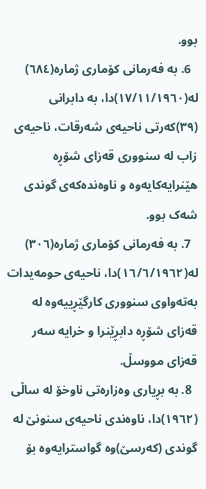بوو.
  6. بە فەرمانی کۆماری ژمارە(٦٨٤) لە(١٧/١١/١٩٦٠)دا، بە دابرانی (٣٩)کەرتی ناحیەی شەرقات، ناحیەی زاب لە سنووری قەزای شۆڕە ھێنرایەکایەوە و ناوەندەکەی گوندی شەک بوو.
  7. بە فەرمانی کۆماری ژمارە(٣٠٦) لە(١٦/٦/١٩٦٢)دا، ناحیەی حومەیدات بەتەواوی سنووری کارگێڕییەوە لە قەزای شۆڕە دابڕێنرا و خرایە سەر قەزای مووسڵ.
  8. بە بڕیاری وەزارەتی ناوخۆ لە ساڵی (١٩٦٢)دا، ناوەندی ناحیەی سنونێ لە گوندی (کەرسێ)وە گواسترایەوە بۆ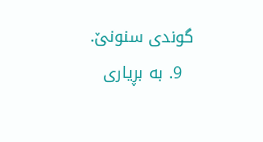گوندی سنونێ.
  9. بە بڕیاری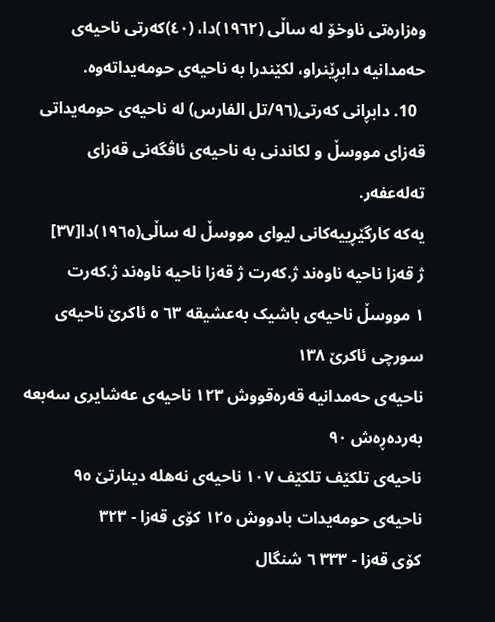وەزارەتی ناوخۆ لە ساڵی (١٩٦٢)دا، (٤٠)کەرتی ناحیەی حەمدانیە دابڕێنراو، لکێندرا بە ناحیەی حومەیداتەوە.
  10. دابڕانی کەرتی(٩٦/تل الفارس) لە ناحیەی حومەیداتی قەزای مووسڵ و لکاندنی بە ناحیەی ئاڤگەنی قەزای تەلەعفەر.
یەکە کارگێڕییەکانی لیوای مووسڵ لە ساڵی(١٩٦٥)دا[٣٧]
ژ قەزا ناحیە ناوەند ژ.کەرت ژ قەزا ناحیە ناوەند ژ.کەرت
١ مووسڵ ناحیەی باشیک بەعشیقە ٦٣ ٥ ئاکرێ ناحیەی سورچی ئاکرێ ١٣٨
ناحیەی حەمدانیە قەرەقووش ١٢٣ ناحیەی عەشایری سەبعە بەردەڕەش ٩٠
ناحیەی تلکێف تلکێف ١٠٧ ناحیەی نەھلە دینارتێ ٩٥
ناحیەی حومەیدات بادووش ١٢٥ کۆی قەزا - ٣٢٣
کۆی قەزا - ٣٣٣ ٦ شنگال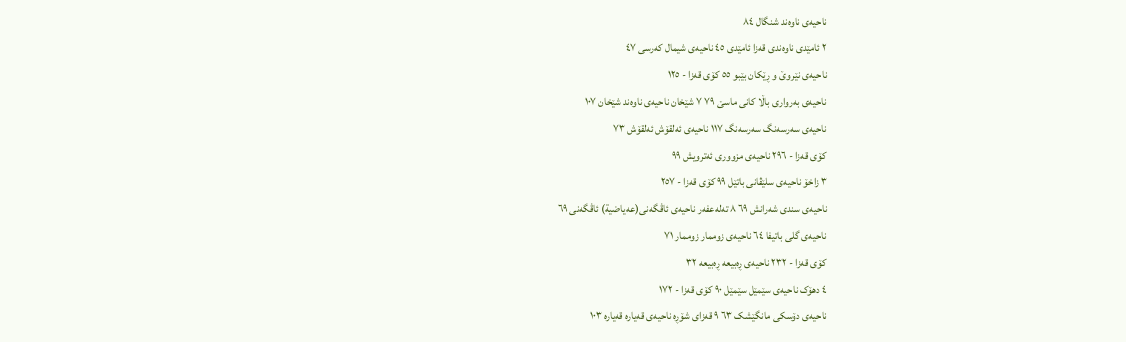ناحیەی ناوەند شنگال ٨٤
٢ ئامێدی ناوەندی قەزا ئامێدی ٤٥ ناحیەی شیمال کەرسی ٤٧
ناحیەی نێروێ و ڕێکان بێبو ٥٥ کۆی قەزا - ١٢٥
ناحیەی بەرواری باڵا کانی ماسێ ٧٩ ٧ شێخان ناحیەی ناوەند شێخان ١٠٧
ناحیەی سەرسەنگ سەرسەنگ ١١٧ ناحیەی ئەلقۆش ئەلقۆش ٧٣
کۆی قەزا - ٢٩٦ ناحیەی مزووری ئەترویش ٩٩
٣ زاخۆ ناحیەی سلێڤانی باتێل ٩٩ کۆی قەزا - ٢٥٧
ناحیەی سندی شەرانش ٦٩ ٨ تەلەعفەر ناحیەی ئاڤگەنی(عەیاضیة) ئاڤگەنی ٦٩
ناحیەی گلی باتیفا ٦٤ ناحیەی زوممار زوممار ٧١
کۆی قەزا - ٢٣٢ ناحیەی ڕەبیعە ڕەبیعە ٣٢
٤ دھۆک ناحیەی سێمێل سێمێل ٩٠ کۆی قەزا - ١٧٢
ناحیەی دۆسکی مانگێشک ٦٣ ٩ قەزای شۆڕە ناحیەی قەیارە قەیارە ١٠٣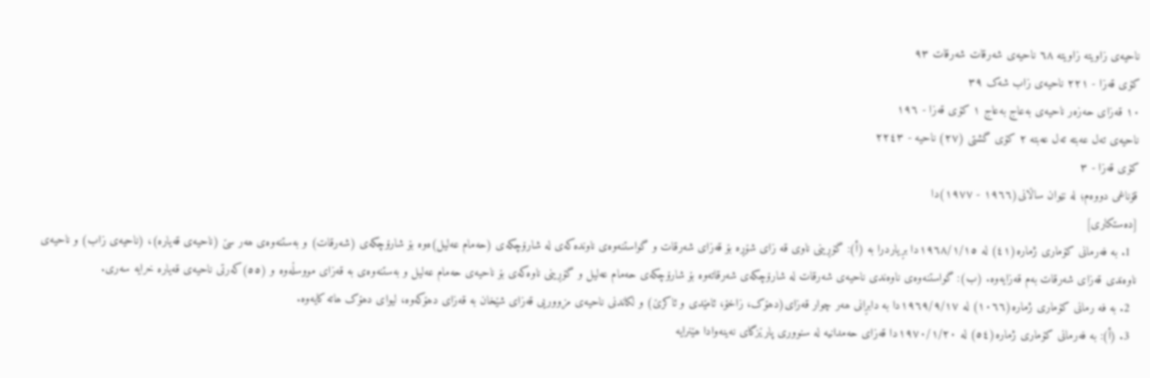ناحیەی زاویتە زاویتە ٦٨ ناحیەی شەرقات شەرقات ٩٣
کۆی قەزا - ٢٢١ ناحیەی زاب شەک ٣٩
١٠ قەزای حەزەر ناحیەی بەعاج بەعاج ١ کۆی قەزا - ١٩٦
ناحیەی تەل عەبتە تەل عەبتە ٢ کۆی گشتی (٢٧) ناحیە - ٢٢٤٣
کۆی قەزا - ٣
قۆناغی دووەم؛ لە نێوان ساڵانی(١٩٦٦ - ١٩٧٧)دا
[دەستکاری]
  1. بە فەرمانی کۆماری ژمارە(٤١) لە ١٩٦٨/١/١٥دا بڕیاردرا بە (أ): گۆڕینی ناوی قە زای شۆڕە بۆ قەزای شەرقات و گواستنەوەی ناوندەکەی لە شارۆچکەی (حەمام عەلیل)ەوە بۆ شارۆچکەی (شەرقات) و بەستنەوەی ھەر سێ (ناحیەی قەیارە)، (ناحیەی زاب) و ناحیەی ناوەندی قەزای شەرقات بەم قەزایەوە. (ب): گواستنەوەی ناوەندی ناحیەی شەرقات لە شارۆچکەی شەرقاتەوە بۆ شارۆچکەی حەمام عەلیل و گۆڕینی ناوەکەی بۆ ناحیەی حەمام عەلیل و بەستنەوەی بە قەزای مووسڵەوە و (٥٥)کەرتی ناحیەی قەیارە خرایە سەری.
  2. بە فە رمانی کۆماری ژمارە(١٠٦٦) لە ١٩٦٩/٩/١٧دا بە دابڕانی ھەر چوار قەزای(دھۆک، زاخۆ، ئامێدی و ئاکرێ) و لکاندنی ناحیەی مزووریی قەزای شێخان بە قەزای دھۆکەوە، لیوای دھۆک ھاتە کایەوە.
  3. (أ): بە فەرمانی کۆماری ژمارە(٥٤) لە ١٩٧٠/١/٢٠دا قەزای حەمدانیە لە سنووری پارێزگای نەینەوادا ھێنرایە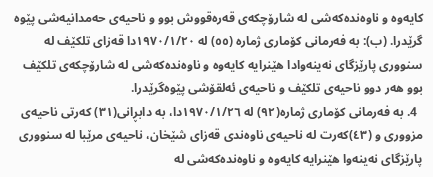کایەوە و ناوەندەکەشی لە شارۆچکەی قەرەقووش بوو و ناحیەی حەمدانیەشی پێوە گرێدرا. (ب): بە فەرمانی کۆماری ژمارە (٥٥) لە ١٩٧٠/١/٢٠دا قەزای تلکێف لە سنووری پارێزگای نەینەوادا ھێنرایە کایەوە و ناوەندەکەشی لە شارۆچکەی تلکێف بوو ھەر دوو ناحیەی تلکێف و ناحیەی ئەلقۆشی پێوەگرێدرا.
  4. بە فەرمانی کۆماری ژمارە(٩٢) لە ١٩٧٠/١/٢٦دا، بە دابڕانی(٣١) کەرتی ناحیەی مزووری و (٤٣)کەرت لە ناحیەی ناوەندی قەزای شێخان، ناحیەی مرێبا لە سنووری پارێزگای نەینەوا ھێنرایە کایەوە و ناوەندەکەشی لە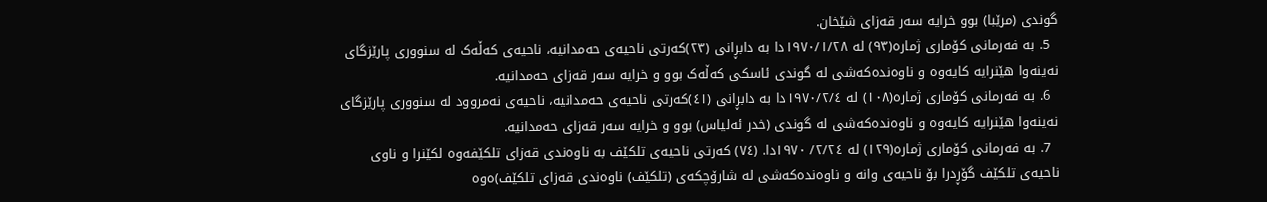گوندی (مرێبا) بوو خرایە سەر قەزای شێخان.
  5. بە فەرمانی کۆماری ژمارە(٩٣) لە ١٩٧٠/١/٢٨دا بە دابڕانی (٢٣)کەرتی ناحیەی حەمدانیە، ناحیەی کەڵەک لە سنووری پارێزگای نەینەوا ھێنرایە کایەوە و ناوەندەکەشی لە گوندی ئاسکی کەڵەک بوو و خرایە سەر قەزای حەمدانیە.
  6. بە فەرمانی کۆماری ژمارە(١٠٨) لە ١٩٧٠/٢/٤دا بە دابڕانی (٤١)کەرتی ناحیەی حەمدانیە، ناحیەی نەمروود لە سنووری پارێزگای نەینەوا ھێنرایە کایەوە و ناوەندەکەشی لە گوندی (خدر ئەلیاس) بوو و خرایە سەر قەزای حەمدانیە.
  7. بە فەرمانی کۆماری ژمارە(١٢٩) لە ٢/٢٤/ ١٩٧٠دا. (٧٤) کەرتی ناحیەی تلکێف بە ناوەندی قەزای تلکێفەوە لکێنرا و ناوی ناحیەی تلکێف گۆڕدرا بۆ ناحیەی وانە و ناوەندەکەشی لە شارۆچکەی (تلکێف) ناوەندی قەزای تلکێف)ەوە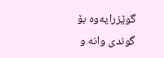گوێزرایەوە بۆ گوندی وانە و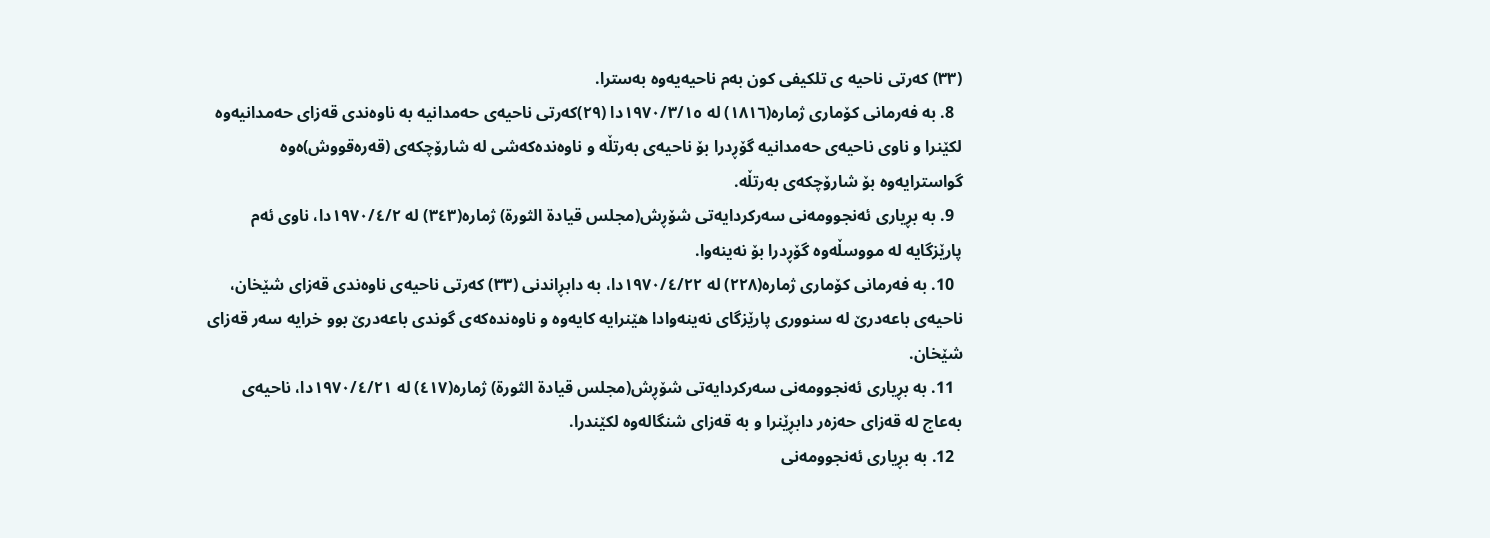(٣٣) کەرتی ناحیە ی تلکیفی کون بەم ناحیەیەوە بەسترا.
  8. بە فەرمانی کۆماری ژمارە(١٨١٦) لە ١٩٧٠/٣/١٥دا (٢٩)کەرتی ناحیەی حەمدانیە بە ناوەندی قەزای حەمدانیەوە لکێنرا و ناوی ناحیەی حەمدانیە گۆڕدرا بۆ ناحیەی بەرتڵە و ناوەندەکەشی لە شارۆچکەی (قەرەقووش)ەوە گواسترایەوە بۆ شارۆچکەی بەرتڵە.
  9. بە بڕیاری ئەنجوومەنی سەرکردایەتی شۆڕش(مجلس قیادة الثورة) ژمارە(٣٤٣) لە ١٩٧٠/٤/٢دا، ناوی ئەم پارێزگایە لە مووسڵەوە گۆڕدرا بۆ نەینەوا.
  10. بە فەرمانی کۆماری ژمارە(٢٢٨) لە ١٩٧٠/٤/٢٢دا، بە دابڕاندنی (٣٣) کەرتی ناحیەی ناوەندی قەزای شێخان، ناحیەی باعەدرێ لە سنووری پارێزگای نەینەوادا ھێنرایە کایەوە و ناوەندەکەی گوندی باعەدرێ بوو خرایە سەر قەزای شێخان.
  11. بە بڕیاری ئەنجوومەنی سەرکردایەتی شۆڕش(مجلس قیادة الثورة) ژمارە(٤١٧) لە ١٩٧٠/٤/٢١دا، ناحیەی بەعاج لە قەزای حەزەر دابڕێنرا و بە قەزای شنگالەوە لکێندرا.
  12. بە بڕیاری ئەنجوومەنی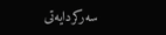سەرکردایەتی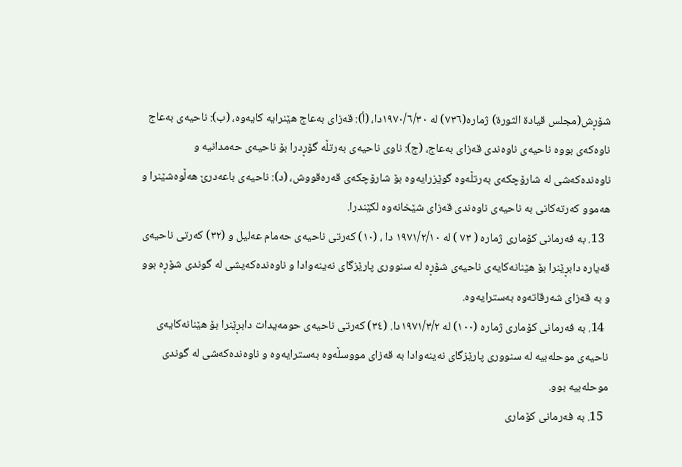شۆڕش(مجلس قیادة الثورة) ژمارە(٧٣٦) لە ١٩٧٠/٦/٣٠دا، (أ): قەزای بەعاج ھێنرایە کایەوە، (ب): ناحیەی بەعاج ناوەکەی بووە ناحیەی ناوەندی قەزای بەعاج، (ج): ناوی ناحیەی بەرتڵە گۆڕدرا بۆ ناحیەی حەمدانیە و ناوەندەکەشی لە شارۆچکەی بەرتڵەوە گوێزرایەوە بۆ شارۆچکەی قەرەقووش، (د): ناحیەی باعەدرێ ھەڵوەشێنرا و ھەموو کەرتەکانی بە ناحیەی ناوەندی قەزای شێخانەوە لکێندرا.
  13. بە فەرمانی کۆماری ژمارە ( ٧٣ ) لە ١٩٧١/٢/١٠ دا ، (١٠) کەرتی ناحیەی حەمام عەلیل و (٣٢) کەرتی ناحیەی قەیارە دابڕێنرا بۆ ھێنانەکایەی ناحیەی شۆڕە لە سنووری پارێزگای نەینەوادا و ناوەندەکەیشی لە گوندی شۆڕە بوو و بە قەزای شەرقاتەوە بەسترایەوە.
  14. بە فەرمانی کۆماری ژمارە (١٠٠) لە ١٩٧١/٣/٢دا. (٣٤) کەرتی ناحیەی حومەیدات دابڕێنرا بۆ ھێنانەکایەی ناحیەی موحلەبیە لە سنووری پارێزگای نەینەوادا بە قەزای مووسڵەوە بەسترایەوە و ناوەندەکەشی لە گوندی موحلەبیە بوو.
  15. بە فەرمانی کۆماری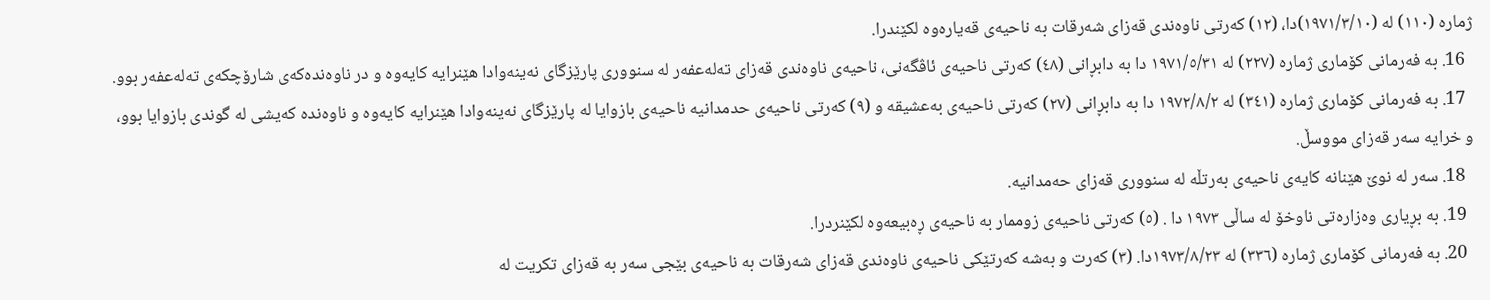ژمارە (١١٠) لە (١٩٧١/٣/١٠)دا، (١٢) کەرتی ناوەندی قەزای شەرقات بە ناحیەی قەیارەوە لکێندرا.
  16. بە فەرمانی کۆماری ژمارە (٢٢٧) لە ١٩٧١/٥/٣١ دا بە دابڕانی (٤٨) کەرتی ناحیەی ئاڤگەنی، ناحیەی ناوەندی قەزای تەلەعفەر لە سنووری پارێزگای نەینەوادا ھێنرایە کایەوە و در ناوەندەکەی شارۆچکەی تەلەعفەر بوو.
  17. بە فەرمانی کۆماری ژمارە (٣٤١) لە ١٩٧٢/٨/٢ دا بە دابڕانی (٢٧) کەرتی ناحیەی بەعشیقە و (٩) کەرتی ناحیەی حدمدانیە ناحیەی بازوایا لە پارێزگای نەینەوادا ھێنرایە کایەوە و ناوەندە کەیشی لە گوندی بازوایا بوو، و خرایە سەر قەزای مووسڵ.
  18. سەر لە نوێ ھێنانە کایەی ناحیەی بەرتڵە لە سنووری قەزای حەمدانیە.
  19. بە بڕیاری وەزارەتی ناوخۆ لە ساڵی ١٩٧٣ دا . (٥) کەرتی ناحیەی زوممار بە ناحیەی ڕەبیعەوە لکێنردرا.
  20. بە فەرمانی کۆماری ژمارە (٣٣٦) لە ١٩٧٣/٨/٢٣دا. (٣) کەرت و بەشە کەرتێکی ناحیەی ناوەندی قەزای شەرقات بە ناحیەی بێجی سەر بە قەزای تکریت لە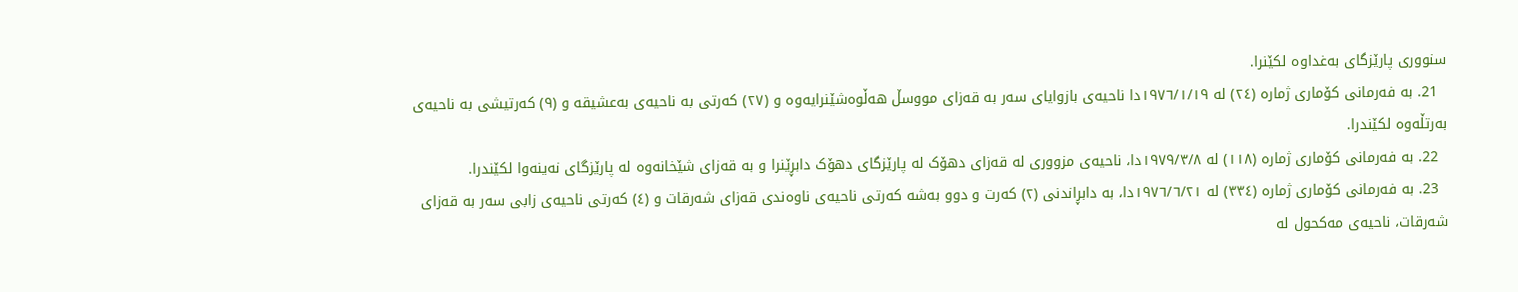سنووری پارێزگای بەغداوە لکێنرا.
  21. بە فەرمانی کۆماری ژمارە (٢٤) لە ١٩٧٦/١/١٩دا ناحیەی بازوایای سەر بە قەزای مووسڵ ھەڵوەشێنرایەوە و (٢٧) کەرتی بە ناحیەی بەعشیقە و (٩) کەرتیشی بە ناحیەی بەرتڵەوە لکێندرا.
  22. بە فەرمانی کۆماری ژمارە (١١٨) لە ١٩٧٩/٣/٨دا، ناحیەی مزووری لە قەزای دھۆک لە پارێزگای دھۆک دابڕێنرا و بە قەزای شێخانەوە لە پارێزگای نەینەوا لکێندرا.
  23. بە فەرمانی کۆماری ژمارە (٣٣٤) لە ١٩٧٦/٦/٢١دا، بە دابڕاندنی (٢) کەرت و دوو بەشە کەرتی ناحیەی ناوەندی قەزای شەرقات و (٤) کەرتی ناحیەی زابی سەر بە قەزای شەرقات، ناحیەی مەکحول لە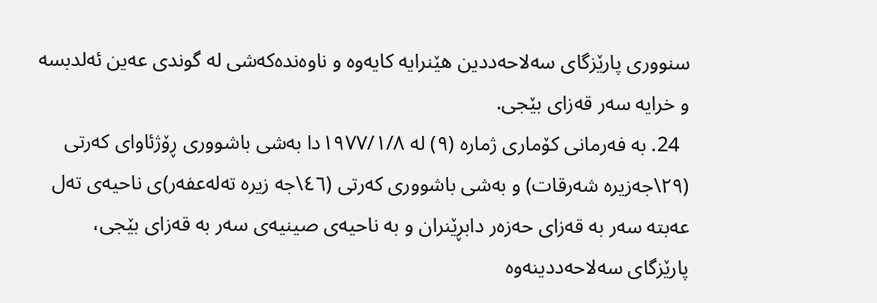سنووری پارێزگای سەلاحەددین ھێنرایە کایەوە و ناوەندەکەشی لە گوندی عەین ئەلدبسە و خرایە سەر قەزای بێجی.
  24. بە فەرمانی کۆماری ژمارە (٩) لە ١٩٧٧/١/٨دا بەشی باشووری ڕۆژئاوای کەرتی (٢٩\جەزیرە شەرقات) و بەشی باشووری کەرتی (٤٦\جە زیرە تەلەعفەر)ی ناحیەی تەل عەبتە سەر بە قەزای حەزەر دابڕێنران و بە ناحیەی صینیەی سەر بە قەزای بێجی، پارێزگای سەلاحەددینەوە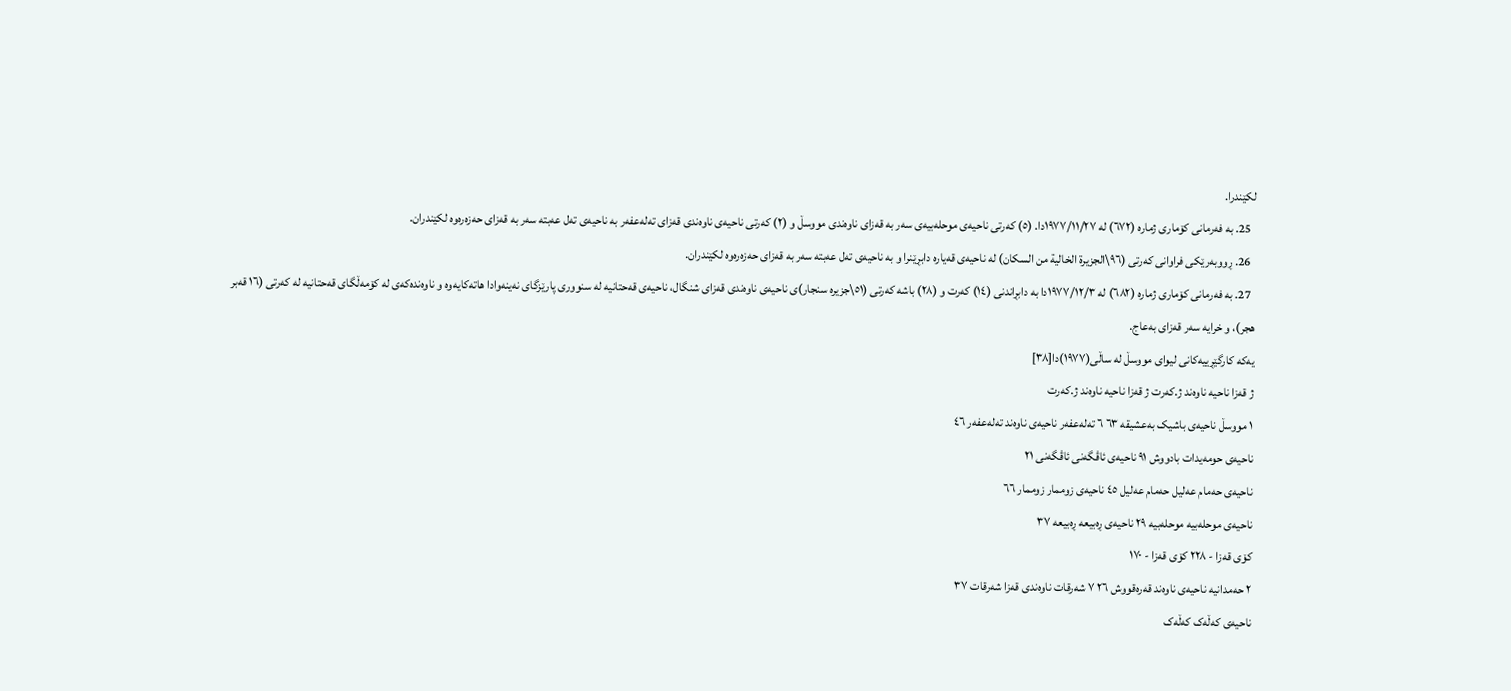لکێندرا.
  25. بە فەرمانی کۆماری ژمارە (٦٧٢) لە ١٩٧٧/١١/٢٧دا. (٥) کەرتی ناحیەی موحلەبیەی سەر بە قەزای ناوەندی مووسڵ و (٢) کەرتی ناحیەی ناوەندی قەزای تەلەعفەر بە ناحیەی تەل عەبتە سەر بە قەزای حەزەرەوە لکێندران.
  26. ڕووبەرێکی فراوانی کەرتی (٩٦\الجزیرة الخالیة من السکان) لە ناحیەی قەیارە دابڕێنرا و بە ناحیەی تەل عەبتە سەر بە قەزای حەزەرەوە لکێندران.
  27. بە فەرمانی کۆماری ژمارە (٦٨٢) لە ١٩٧٧/١٢/٣دا بە دابڕاندنی (١٤) کەرت و (٢٨) باشە کەرتی (٥١\جزیرە سنجار)ی ناحیەی ناوەندی قەزای شنگال، ناحیەی قەحتانیە لە سنووری پارێزگای نەینەوادا ھاتەکایەوە و ناوەندەکەی لە کۆمەڵگای قەحتانیە لە کەرتی (١٦ قەبر ھجر)، و خرایە سەر قەزای بەعاج.
یەکە کارگێڕییەکانی لیوای مووسڵ لە ساڵی(١٩٧٧)دا[٣٨]
ژ قەزا ناحیە ناوەند ژ.کەرت ژ قەزا ناحیە ناوەند ژ.کەرت
١ مووسڵ ناحیەی باشیک بەعشیقە ٦٣ ٦ تەلەعفەر ناحیەی ناوەند تەلەعفەر ٤٦
ناحیەی حومەیدات بادووش ٩١ ناحیەی ئاڤگەنی ئاڤگەنی ٢١
ناحیەی حەمام عەلیل حەمام عەلیل ٤٥ ناحیەی زوممار زوممار ٦٦
ناحیەی موحلەبیە موحلەبیە ٢٩ ناحیەی ڕەبیعە ڕەبیعە ٣٧
کۆی قەزا - ٢٢٨ کۆی قەزا - ١٧٠
٢ حەمدانیە ناحیەی ناوەند قەرەقووش ٢٦ ٧ شەرقات ناوەندی قەزا شەرقات ٣٧
ناحیەی کەڵەک کەڵەک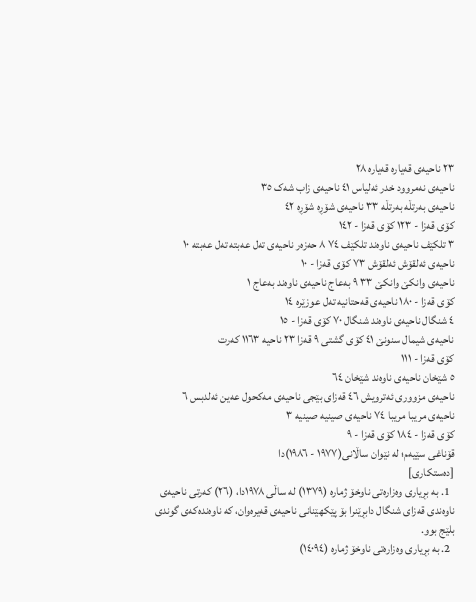٢٣ ناحیەی قەیارە قەیارە ٢٨
ناحیەی نەمروود خدر ئەلیاس ٤١ ناحیەی زاب شەک ٣٥
ناحیەی بەرتڵە بەرتڵە ٣٣ ناحیەی شۆڕە شۆڕە ٤٢
کۆی قەزا - ١٢٣ کۆی قەزا - ١٤٢
٣ تلکێف ناحیەی ناوەند تلکێف ٧٤ ٨ حەزەر ناحیەی تەل عەبتە تەل عەبتە ١٠
ناحیەی ئەلقۆش ئەلقۆش ٧٣ کۆی قەزا - ١٠
ناحیەی وانکێ وانکێ ٣٣ ٩ بەعاج ناحیەی ناوەند بەعاج ١
کۆی قەزا - ١٨٠ ناحیەی قەحتانیە تەل عوزێرە ١٤
٤ شنگال ناحیەی ناوەند شنگال ٧٠ کۆی قەزا - ١٥
ناحیەی شیمال سنونێ ٤١ کۆی گشتی ٩ قەزا ٢٣ ناحیە ١١٦٣ کەرت
کۆی قەزا - ١١١
٥ شێخان ناحیەی ناوەند شێخان ٦٤
ناحیەی مزووری ئەترویش ٤٦ قەزای بێجی ناحیەی مەکحول عەین ئەلدبس ٦
ناحیەی مریبا مریبا ٧٤ ناحیەی صینیە صینیە ٣
کۆی قەزا - ١٨٤ کۆی قەزا - ٩
قۆناغی سێیەم؛ لە نێوان ساڵانی(١٩٧٧ - ١٩٨٦)دا
[دەستکاری]
  1. بە بڕیاری وەزارەتی ناوخۆ ژمارە (١٣٧٩) لە ساڵی ١٩٧٨دا، (٢٦) کەرتی ناحیەی ناوەندی قەزای شنگال دابڕێنرا بۆ پێکھێنانی ناحیەی قەیرەوان، کە ناوەندەکەی گوندی بلێج بوو.
  2. بە بڕیاری وەزارەتی ناوخۆ ژمارە (١٤٠٩٤)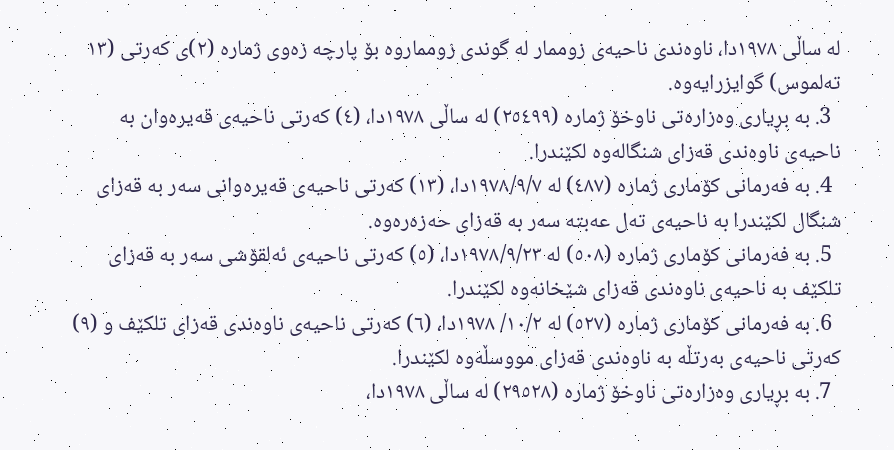لە ساڵی ١٩٧٨دا، ناوەندی ناحیەی زوممار لە گوندی زومماروە بۆ پارچە زەوی ژمارە (٢)ی کەرتی (١٣ تەلموس) گوایزرایەوە.
  3. بە بڕیاری وەزارەتی ناوخۆ ژمارە (٢٥٤٩٩) لە ساڵی ١٩٧٨دا، (٤) کەرتی ناحیەی قەیرەوان بە ناحیەی ناوەندی قەزای شنگالەوە لکێندرا.
  4. بە فەرمانی کۆماری ژمارە (٤٨٧) لە ١٩٧٨/٩/٧دا، (١٣) کەرتی ناحیەی قەیرەوانی سەر بە قەزای شنگال لکێندرا بە ناحیەی تەل عەبتە سەر بە قەزای حەزەرەوە.
  5. بە فەرمانی کۆماری ژمارە (٥٠٨) لە ١٩٧٨/٩/٢٣دا، (٥) کەرتی ناحیەی ئەلقۆشی سەر بە قەزای تلکێف بە ناحیەی ناوەندی قەزای شێخانەوە لکێندرا.
  6. بە فەرمانی کۆماری ژمارە (٥٢٧) لە ١٠/٢/ ١٩٧٨دا، (٦) کەرتی ناحیەی ناوەندی قەزای تلکێف و (٩) کەرتی ناحیەی بەرتڵە بە ناوەندی قەزای مووسڵەوە لکێندرا.
  7. بە بڕیاری وەزارەتی ناوخۆ ژمارە (٢٩٥٢٨) لە ساڵی ١٩٧٨دا،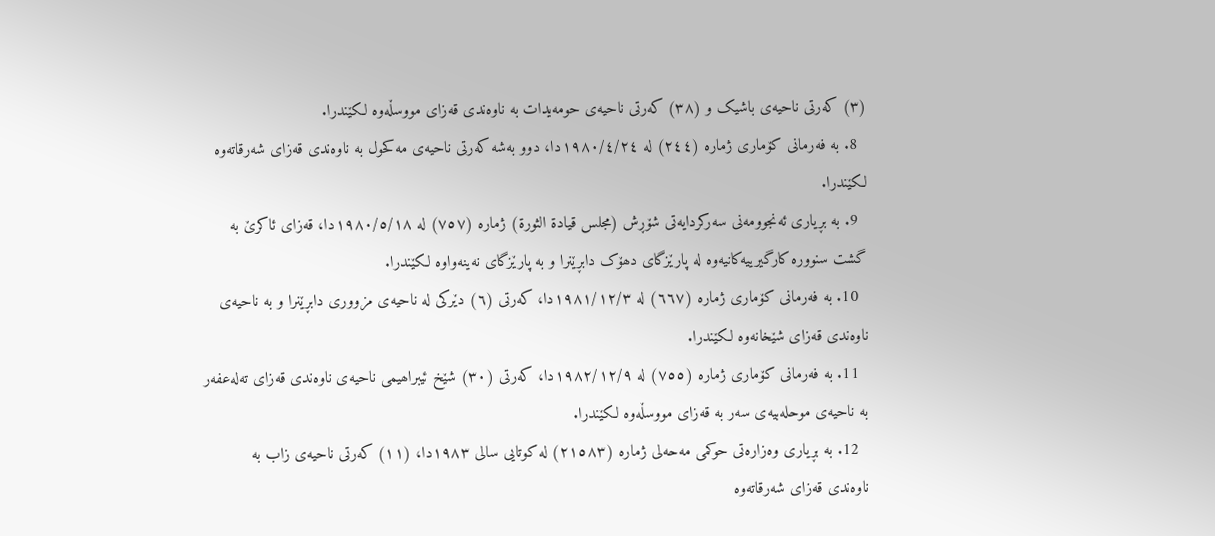(٣) کەرتی ناحیەی باشیک و (٣٨) کەرتی ناحیەی حومەیدات بە ناوەندی قەزای مووسڵەوە لکێندرا.
  8. بە فەرمانی کۆماری ژمارە (٢٤٤) لە ١٩٨٠/٤/٢٤دا، دوو بەشە کەرتی ناحیەی مەکحول بە ناوەندی قەزای شەرقاتەوە لکێندرا.
  9. بە بڕیاری ئەنجوومەنی سەرکردایەتی شۆڕش (مجلس قیادة الثورة) ژمارە (٧٥٧) لە ١٩٨٠/٥/١٨دا، قەزای ئاکرێ بە گشت سنوورە کارگیرییەکانیەوە لە پارێزگای دھۆک دابڕێنرا و بە پارێزگای نەینەواوە لکێندرا.
  10. بە فەرمانی کۆماری ژمارە (٦٦٧) لە ١٩٨١/١٢/٣دا، کەرتی (٦) دێرکی لە ناحیەی مزووری دابڕێنرا و بە ناحیەی ناوەندی قەزای شێخانەوە لکێندرا.
  11. بە فەرمانی کۆماری ژمارە (٧٥٥) لە ١٩٨٢/١٢/٩دا، کەرتی (٣٠) شێخ ئیبراھیمی ناحیەی ناوەندی قەزای تەلەعفەر بە ناحیەی موحلەبیەی سەر بە قەزای مووسڵەوە لکێندرا.
  12. بە بڕیاری وەزارەتی حوکمی مەحەلی ژمارە (٢١٥٨٣) لە کوتایی سالی ١٩٨٣دا، (١١) کەرتی ناحیەی زاب بە ناوەندی قەزای شەرقاتەوە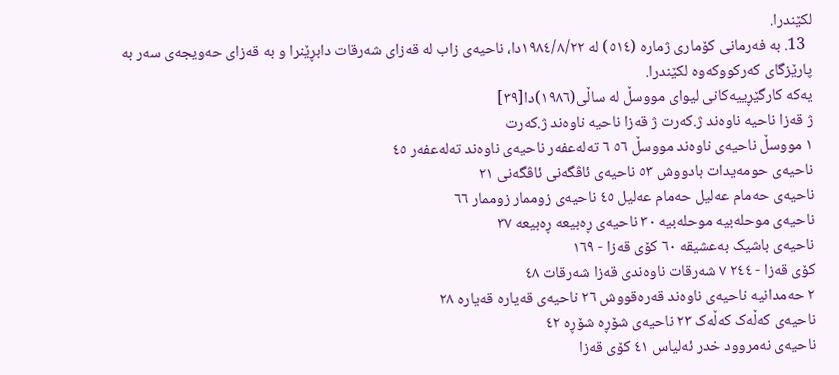لکێندرا.
  13. بە فەرمانی کۆماری ژمارە (٥١٤) لە ١٩٨٤/٨/٢٢دا، ناحیەی زاب لە قەزای شەرقات دابڕێنرا و بە قەزای حەویجەی سەر بە پارێزگای کەرکووکەوە لکێندرا.
یەکە کارگێڕییەکانی لیوای مووسڵ لە ساڵی(١٩٨٦)دا[٣٩]
ژ قەزا ناحیە ناوەند ژ.کەرت ژ قەزا ناحیە ناوەند ژ.کەرت
١ مووسڵ ناحیەی ناوەند مووسڵ ٥٦ ٦ تەلەعفەر ناحیەی ناوەند تەلەعفەر ٤٥
ناحیەی حومەیدات بادووش ٥٣ ناحیەی ئاڤگەنی ئاڤگەنی ٢١
ناحیەی حەمام عەلیل حەمام عەلیل ٤٥ ناحیەی زوممار زوممار ٦٦
ناحیەی موحلەبیە موحلەبیە ٣٠ ناحیەی ڕەبیعە ڕەبیعە ٣٧
ناحیەی باشیک بەعشیقە ٦٠ کۆی قەزا - ١٦٩
کۆی قەزا - ٢٤٤ ٧ شەرقات ناوەندی قەزا شەرقات ٤٨
٢ حەمدانیە ناحیەی ناوەند قەرەقووش ٢٦ ناحیەی قەیارە قەیارە ٢٨
ناحیەی کەڵەک کەڵەک ٢٣ ناحیەی شۆڕە شۆڕە ٤٢
ناحیەی نەمروود خدر ئەلیاس ٤١ کۆی قەزا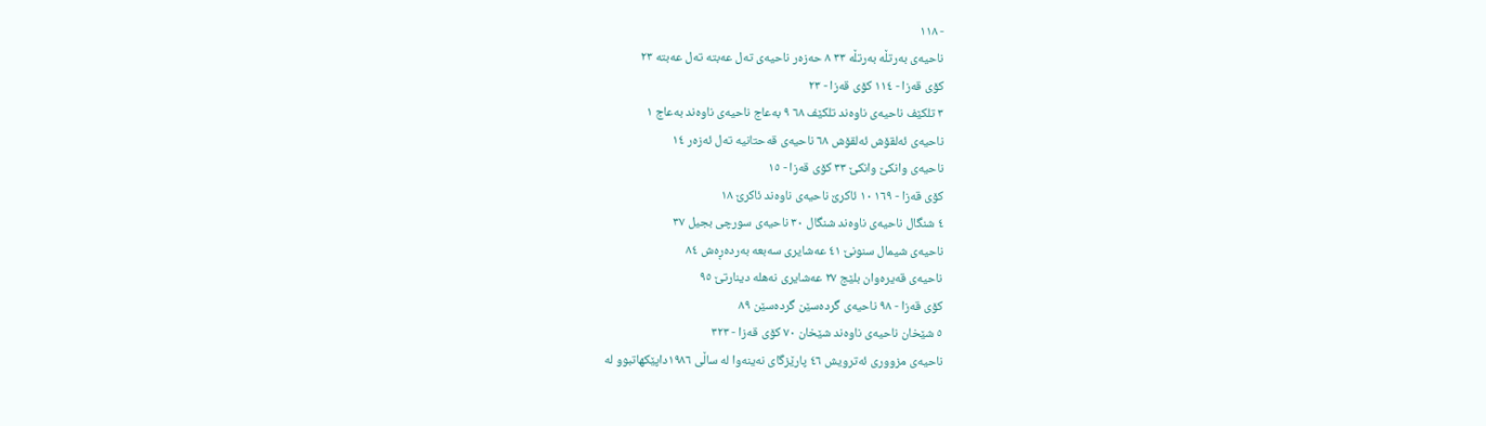- ١١٨
ناحیەی بەرتڵە بەرتڵە ٣٣ ٨ حەزەر ناحیەی تەل عەبتە تەل عەبتە ٢٣
کۆی قەزا - ١١٤ کۆی قەزا - ٢٣
٣ تلکێف ناحیەی ناوەند تلکێف ٦٨ ٩ بەعاج ناحیەی ناوەند بەعاج ١
ناحیەی ئەلقۆش ئەلقۆش ٦٨ ناحیەی قەحتانیە تەل ئەزەر ١٤
ناحیەی وانکێ وانکێ ٣٣ کۆی قەزا - ١٥
کۆی قەزا - ١٦٩ ١٠ ئاکرێ ناحیەی ناوەند ئاکرێ ١٨
٤ شنگال ناحیەی ناوەند شنگال ٣٠ ناحیەی سورچی بجیل ٣٧
ناحیەی شیمال سنونێ ٤١ عەشایری سەبعە بەردەڕەش ٨٤
ناحیەی قەیرەوان بلێج ٢٧ عەشایری نەھلە دینارتێ ٩٥
کۆی قەزا - ٩٨ ناحیەی گردەسێن گردەسێن ٨٩
٥ شێخان ناحیەی ناوەند شێخان ٧٠ کۆی قەزا - ٣٢٣
ناحیەی مزووری ئەترویش ٤٦ پارێزگای نەینەوا لە ساڵی ١٩٨٦داپێکھاتبوو لە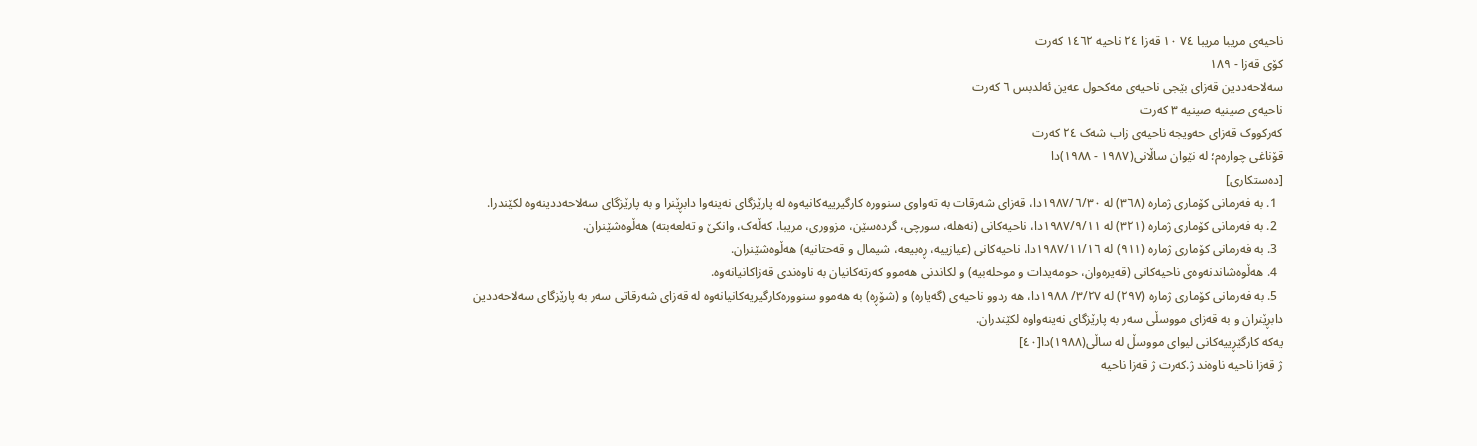ناحیەی مریبا مریبا ٧٤ ١٠ قەزا ٢٤ ناحیە ١٤٦٢ کەرت
کۆی قەزا - ١٨٩
سەلاحەددین قەزای بێجی ناحیەی مەکحول عەین ئەلدبس ٦ کەرت
ناحیەی صینیە صینیە ٣ کەرت
کەرکووک قەزای حەویجە ناحیەی زاب شەک ٢٤ کەرت
قۆناغی چوارەم؛ لە نێوان ساڵانی(١٩٨٧ - ١٩٨٨)دا
[دەستکاری]
  1. بە فەرمانی کۆماری ژمارە (٣٦٨) لە ۱۹۸۷/٦/۳۰دا، قەزای شەرقات بە تەواوی سنوورە کارگیرییەکانیەوە لە پارێزگای نەینەوا دابڕێنرا و بە پارێزگای سەلاحەددینەوە لکێندرا.
  2. بە فەرمانی کۆماری ژمارە (۳۲۱) لە ۱۹۸۷/۹/۱۱دا، ناحیەکانی (نەھلە، سورچی، گردەسێن، مزووری، مریبا، کەڵەک، وانکێ و تەلعەبتە) ھەڵوەشێنران.
  3. بە فەرمانی کۆماری ژمارە (۹۱۱) لە ۱۹۸۷/۱۱/۱٦دا، ناحیەکانی (عیازییە، ڕەبیعە، شیمال و قەحتانیە) ھەڵوەشێنران.
  4. ھەڵوەشاندنەوەی ناحیەکانی (قەیرەوان، حومەیدات و موحلەبیە) و لکاندنی ھەموو کەرتەکانیان بە ناوەندی قەزاکانیانەوە.
  5. بە فەرمانی کۆماری ژمارە (۲۹۷) لە ۳/۲۷/ ۱۹۸۸دا، ھە ردوو ناحیەی (گەیارە) و (شۆڕە) بە ھەموو سنوورەکارگیریەکانیانەوە لە قەزای شەرقاتی سەر بە پارێزگای سەلاحەددین دابڕێنران و بە قەزای مووسڵی سەر بە پارێزگای نەینەواوە لکێندران.
یەکە کارگێڕییەکانی لیوای مووسڵ لە ساڵی(١٩٨٨)دا[٤٠]
ژ قەزا ناحیە ناوەند ژ.کەرت ژ قەزا ناحیە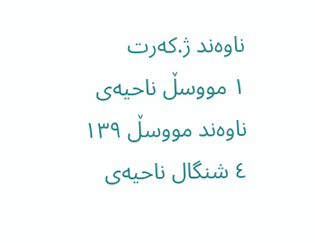ناوەند ژ.کەرت
١ مووسڵ ناحیەی ناوەند مووسڵ ١٣٩ ٤ شنگال ناحیەی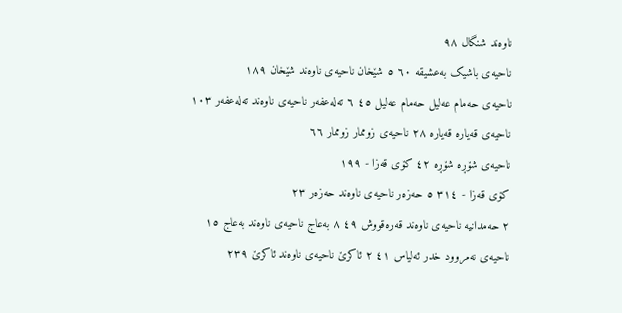ناوەند شنگال ٩٨
ناحیەی باشیک بەعشیقە ٦٠ ٥ شێخان ناحیەی ناوەند شێخان ١٨٩
ناحیەی حەمام عەلیل حەمام عەلیل ٤٥ ٦ تەلەعفەر ناحیەی ناوەند تەلەعفەر ١٠٣
ناحیەی قەیارە قەیارە ٢٨ ناحیەی زوممار زوممار ٦٦
ناحیەی شۆڕە شۆڕە ٤٢ کۆی قەزا - ١٩٩
کۆی قەزا - ٣١٤ ٥ حەزەر ناحیەی ناوەند حەزەر ٢٣
٢ حەمدانیە ناحیەی ناوەند قەرەقووش ٤٩ ٨ بەعاج ناحیەی ناوەند بەعاج ١٥
ناحیەی نەمروود خدر ئەلیاس ٤١ ٢ ئاکرێ ناحیەی ناوەند ئاکرێ ٢٣٩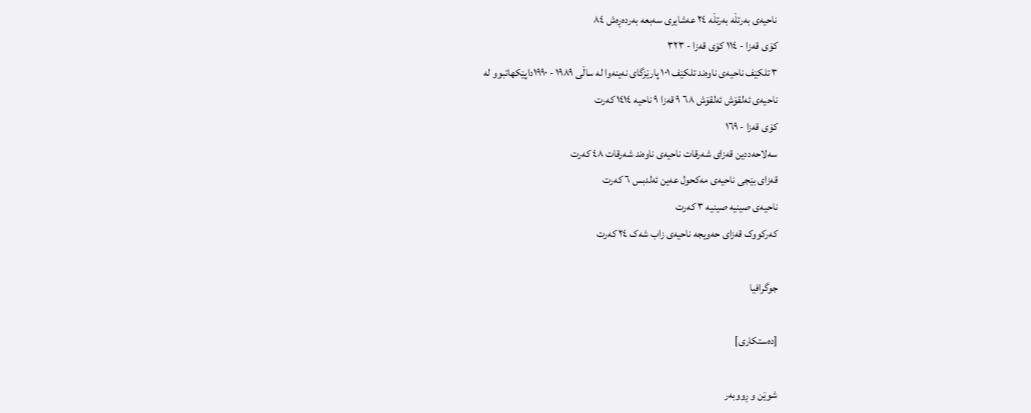ناحیەی بەرتڵە بەرتڵە ٢٤ عەشایری سەبعە بەردەڕەش ٨٤
کۆی قەزا - ١١٤ کۆی قەزا - ٣٢٣
٣ تلکێف ناحیەی ناوەند تلکێف ١٠١ پارێزگای نەینەوا لە ساڵی ١٩٨٩ - ١٩٩٠داپێکھاتبوو لە
ناحیەی ئەلقۆش ئەلقۆش ٦٨ ٩ قەزا ٩ ناحیە ١٤١٤ کەرت
کۆی قەزا - ١٦٩
سەلاحەددین قەزای شەرقات ناحیەی ناوەند شەرقات ٤٨ کەرت
قەزای بێجی ناحیەی مەکحول عەین ئەلدبس ٦ کەرت
ناحیەی صینیە صینیە ٣ کەرت
کەرکووک قەزای حەویجە ناحیەی زاب شەک ٢٤ کەرت

جوگرافیا

[دەستکاری]

شوێن و ڕووبەر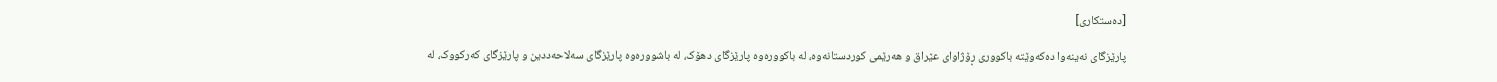[دەستکاری]

پارێزگای نەینەوا دەکەوێتە باکووری ڕۆژاوای عێراق و ھەرێمی کوردستانەوە، لە باکوورەوە پارێزگای دھۆک، لە باشوورەوە پارێزگای سەلاحەددین و پارێزگای کەرکووک، لە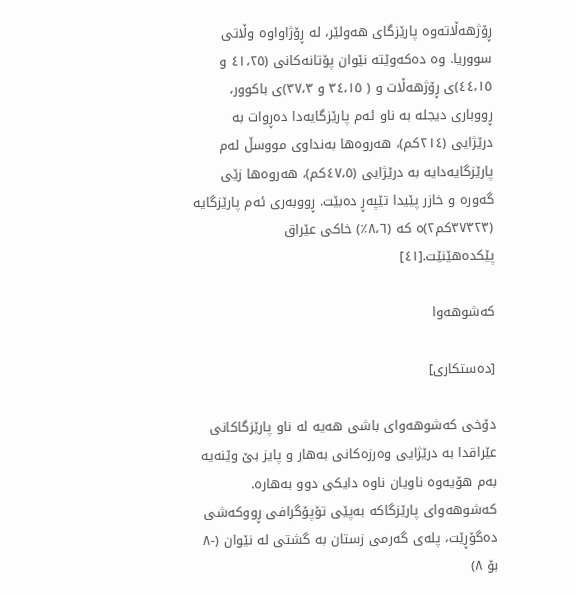ڕۆژھەڵاتەوە پارێزگای ھەولێر، لە ڕۆژاواوە وڵاتی سووریا. وە دەکەوێتە نێوان پۆتانەکانی (٤١،٢٥ و ٤٤،١٥)ی ڕۆژھەڵات و ( ٣٤،١٥ و ٣٧،٣)ی باکوور، ڕووباری دیجلە بە ناو ئەم پارێزگایەدا دەڕوات بە درێژایی (٢١٤کم)، ھەروەھا بەنداوی مووسڵ لەم پارێزگایەدایە بە درێژایی (٤٧،٥کم)، ھەروەھا زێی گەورە و خازر پێیدا تێپەڕ دەبێت. ڕووبەری ئەم پارێزگایە (٣٧٣٢٣کم٢)ە کە (٨،٦٪) خاکی عێراق پێکدەھێنێت.[٤١]

کەشوھەوا

[دەستکاری]

دۆخی کەشوھەوای باشی ھەیە لە ناو پارێزگاکانی عێراقدا بە درێژایی وەرزەکانی بەھار و پایز بێ وێنەیە بەم ھۆیەوە ناویان ناوە دایکی دوو بەھارە. کەشوھەوای پارێزگاکە بەپێی تۆپۆگرافی ڕووکەشی دەگۆڕێت، پلەی گەرمی زستان بە گشتی لە نێوان (-٨ بۆ ٨)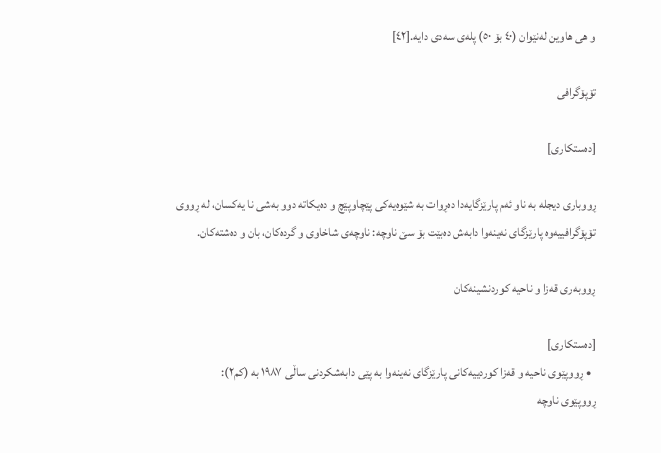و ھی ھاوین لەنێوان (٤٠ بۆ ٥٠) پلەی سەدی دایە.[٤٢]

تۆپۆگرافی

[دەستکاری]

ڕووباری دیجلە بە ناو ئەم پارێزگایەدا دەڕوات بە شێوەیەکی پێچاوپێچ و دەیکاتە دوو بەشی نا یەکسان، لە ڕووی تۆپۆگرافییەوە پارێزگای نەینەوا دابەش دەبێت بۆ سێ ناوچە: ناوچەی شاخاوی و گردەکان، بان و دەشتەکان.

ڕووبەری قەزا و ناحیە کوردنشینەکان

[دەستکاری]
  • ڕووپێوی ناحیە و قەزا کوردییەکانی پارێزگای نەینەوا بە پێی دابەشکردنی ساڵی ١٩٨٧ بە (کم٢):
ڕووپێوی ناوچە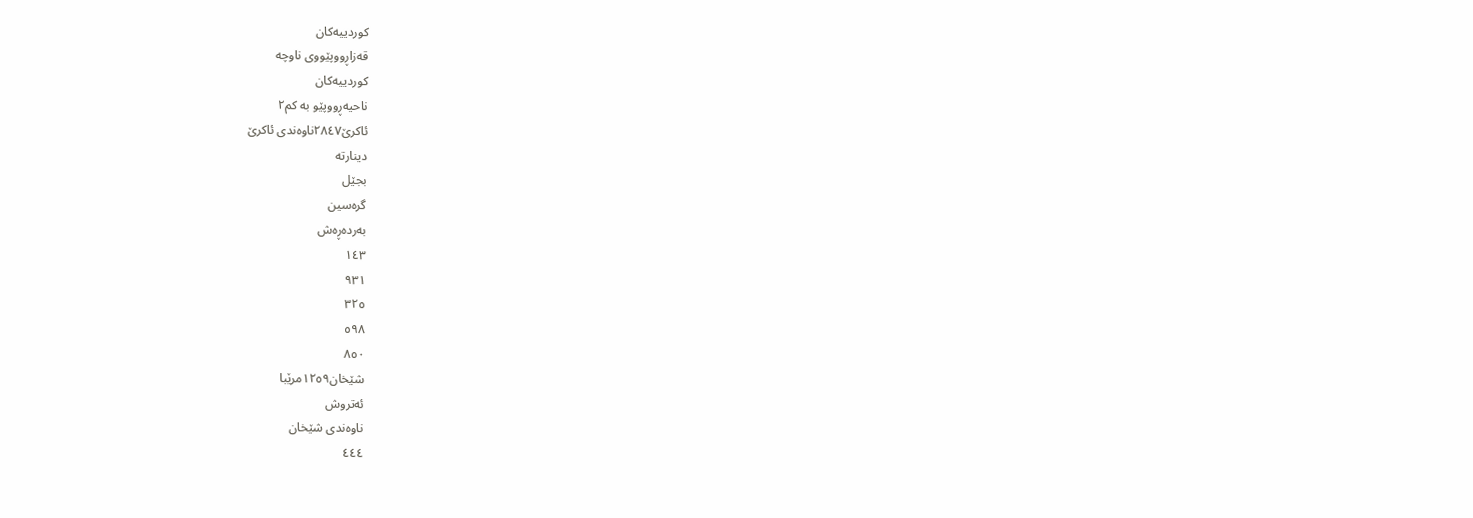کوردییەکان
قەزاڕووپێووی ناوچە
کوردییەکان
ناحیەڕووپێو بە کم٢
ئاکرێ٢٨٤٧ناوەندی ئاکرێ
دینارتە
بجێل
گرەسین
بەردەڕەش
١٤٣
٩٣١
٣٢٥
٥٩٨
٨٥٠
شێخان١٢٥٩مرێبا
ئەتروش
ناوەندی شێخان
٤٤٤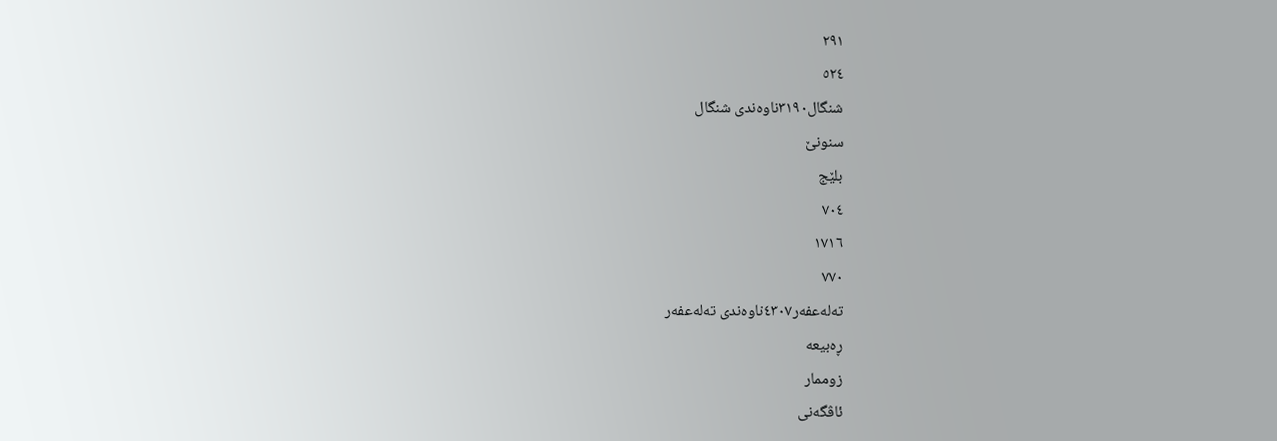٢٩١
٥٢٤
شنگال٣١٩٠ناوەندی شنگال
سنونێ
بلێج
٧٠٤
١٧١٦
٧٧٠
تەلەعفەر٤٣٠٧ناوەندی تەلەعفەر
ڕەبیعە
زوممار
ئاڤگەنی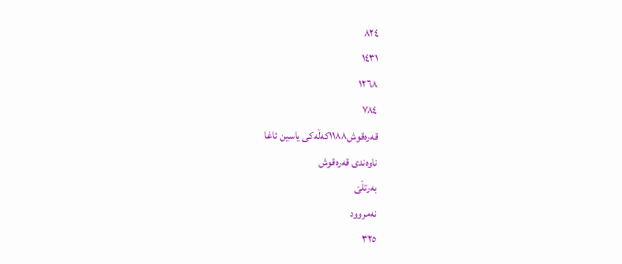٨٢٤
١٤٣١
١٢٦٨
٧٨٤
قەرەقوش١١٨٨کەڵەکی یاسین ئاغا
ناوەندی قەرەقوش
بەرتڵێ
نەمروود
٣٢٥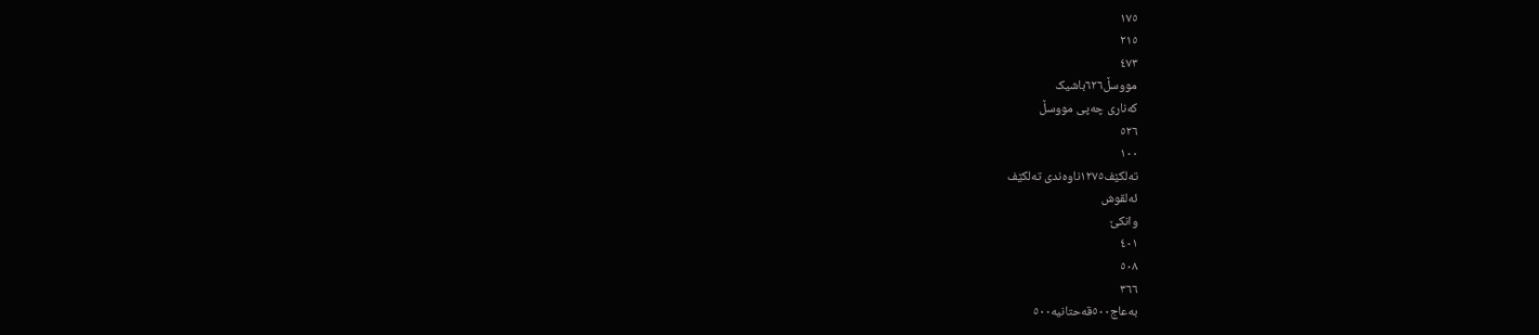١٧٥
٢١٥
٤٧٣
مووسڵ٦٢٦باشیک
کەناری چەپی مووسڵ
٥٢٦
١٠٠
تەلکێف١٢٧٥ناوەندی تەلکێف
ئەلقوش
وانکێ
٤٠١
٥٠٨
٣٦٦
بەعاج٥٠٠قەحتانیە٥٠٠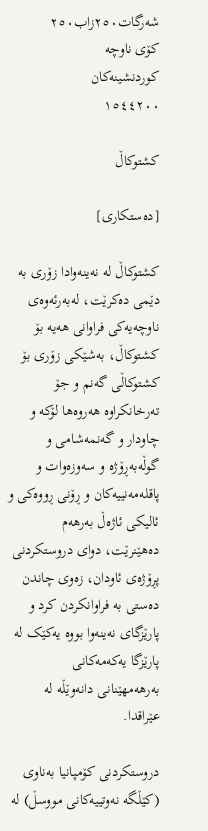شەرگات٢٥٠زاب٢٥٠
کۆی ناوچە
کوردنشینەکان
١٥٤٤٢٠٠

کشتوکاڵ

[دەستکاری]

کشتوکاڵ لە نەینەوادا زۆری بە دێمی دەکرێت، لەبەرئەوەی ناوچەیەکی فراوانی ھەیە بۆ کشتوکاڵ، بەشێکی زۆری بۆ کشتوکاڵی گەنم و جۆ تەرخانکراوە ھەروەھا لۆکە و چاودار و گەنمەشامی و گوڵەبەڕۆژە و سەوزەوات و پاقلەمەنییەکان و ڕۆنی ڕووەکی و ئالیکی ئاژەڵ بەرھەم دەھێنرێت، دوای دروستکردنی پڕۆژەی ئاودان، زەوی چاندن دەستی بە فراوانکردن کرد و پارێزگای نەینەوا بووە یەکێک لە پارێزگا یەکەمەکانی بەرھەمھێنانی دانەوێڵە لە عێراقدا.

دروستکردنی کۆمپانیا بەناوی (کێڵگە نەوتییەکانی مووسڵ) لە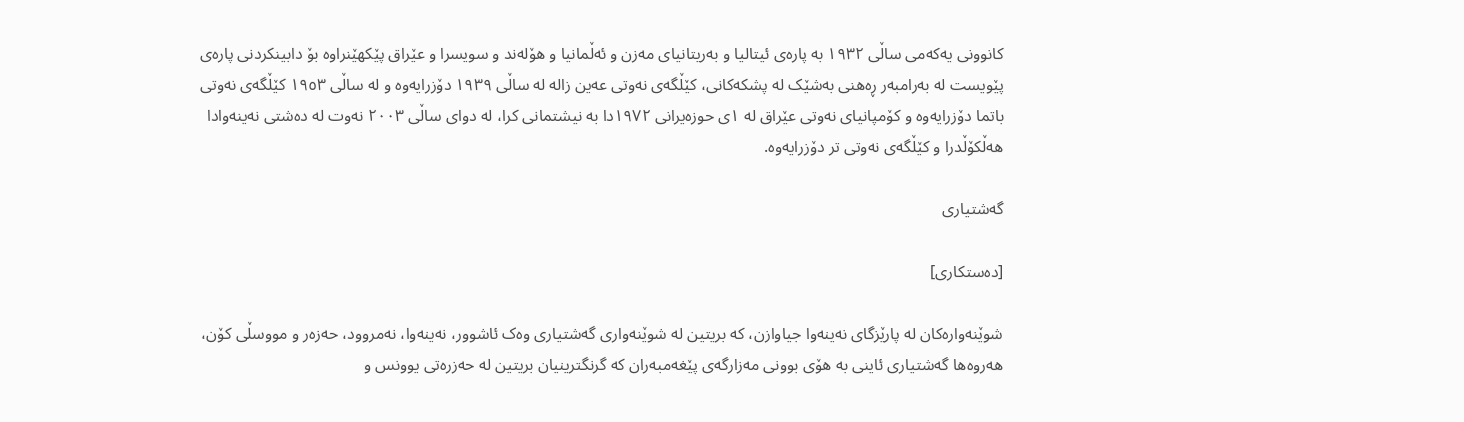کانوونی یەکەمی ساڵی ١٩٣٢ بە پارەی ئیتالیا و بەریتانیای مەزن و ئەڵمانیا و ھۆلەند و سویسرا و عێراق پێکھێنراوە بۆ دابینکردنی پارەی پێویست لە بەرامبەر ڕەھنی بەشێک لە پشکەکانی، کێڵگەی نەوتی عەین زالە لە ساڵی ١٩٣٩ دۆزرایەوە و لە ساڵی ١٩٥٣ کێڵگەی نەوتی باتما دۆزرایەوە و کۆمپانیای نەوتی عێراق لە ١ی حوزەیرانی ١٩٧٢دا بە نیشتمانی کرا، لە دوای ساڵی ٢٠٠٣ نەوت لە دەشتی نەینەوادا ھەڵکۆڵدرا و کێڵگەی نەوتی تر دۆزرایەوە.

گەشتیاری

[دەستکاری]

شوێنەوارەکان لە پارێزگای نەینەوا جیاوازن، کە بریتین لە شوێنەواری گەشتیاری وەک ئاشوور، نەینەوا، نەمروود، حەزەر و مووسڵی کۆن، ھەروەھا گەشتیاری ئاینی بە ھۆی بوونی مەزارگەی پێغەمبەران کە گرنگترینیان بریتین لە حەزرەتی یوونس و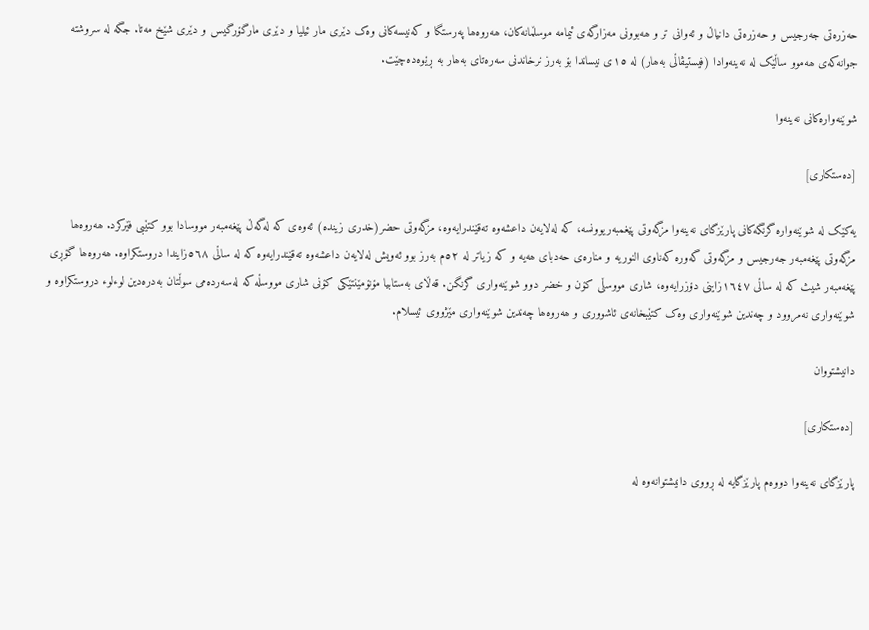حەزرەتی جەرجیس و حەزرەتی دانیاڵ و ئەوانی تر و ھەبوونی مەزارگەی ئیمامە موسڵمانەکان، ھەروەھا پەرستگا و کەنیسەکانی وەک دێری مار ئیلیا و دێری مارگۆرگیس و دێری شێخ مەتا. جگە لە سروشتە جوانەکەی ھەموو ساڵێک لە نەینەوادا (فیستیڤاڵی بەھار) لە ١٥ی نیساندا بۆ بەرز نرخاندنی سەرەتای بەھار بە ڕێوەدەچێت.

شوێنەوارەکانی نەینەوا

[دەستکاری]

یەکێک لە شوێنەوارە گرنگەکانی پارێزگای نەینەوا مزگەوتی پێغمبەریوونسە، کە لەلایەن داعشەوە تەقێندرایەوە، مزگەوتی حضر(خدری زیندە) ئەوەی کە لەگەڵ پێغەمبەر مووسادا بوو کتێبی فێرکرد. ھەروەھا مزگەوتی پێغەمبەر جەرجیس و مزگەوتی گەورە کەناوی النوریە و منارەی حەدبای ھەیە و کە زیاتر لە ٥٢م بەرز بوو ئەویش لەلایەن داعشەوە تەقێندرایەوە کە لە ساڵی ٥٦٨زایندا دروستکراوە. ھەروەھا گۆڕی پێغەمبەر شیث کە لە ساڵی ١٦٤٧زاینی دۆزرایەوە، شاری مووسڵی کۆن و خضر دوو شوێنەواری گرنگن. قەڵای بەستابیا مۆنۆمێنتێکی کۆنی شاری مووسڵە کە لەسەردەمی سوڵتان بەدرەدین لوءلوء دروستکراوە و شوێنەواری نەمروود و چەندین شوێنەواری وەک کتێبخانەی ئاشووری و ھەروەھا چەندین شوێنەواری مێژووی ئیسلام.

دانیشتووان

[دەستکاری]

پارێزگای نەینەوا دووەم پارێزگایە لە ڕووی دانیشتوانەوە لە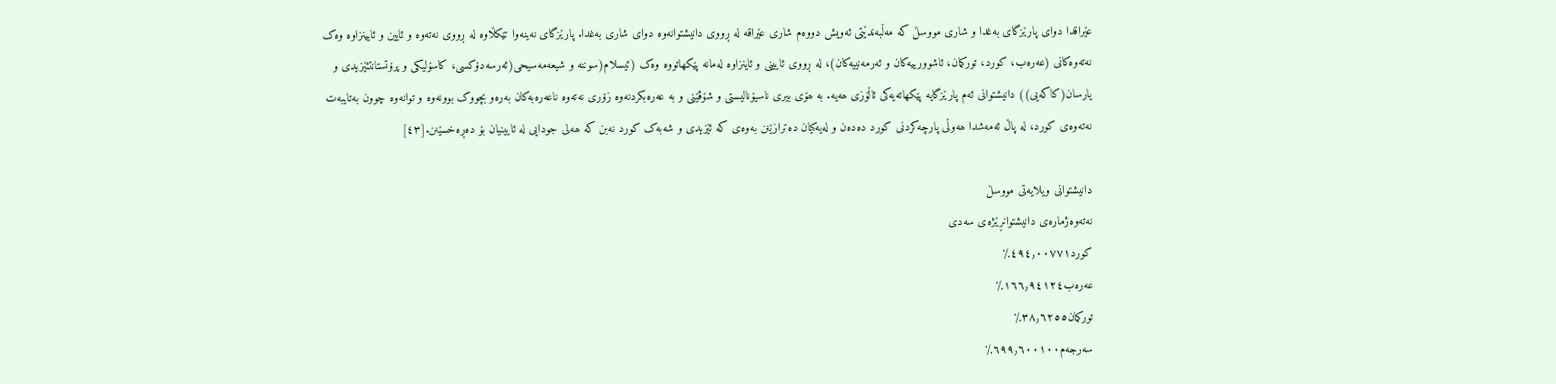عێراقدا دوای پارێزگای بەغدا و شاری مووسڵ کە مەڵبەندێتی ئەویش دووەم شاری عێراقە لە ڕووی دانیشتوانەوە دوای شاری بەغدا. پارێزگای نەینەوا تێکڵاوە لە ڕووی نەتەوە و ئایین و ئایینزاوە وەک نەتەوەکانی (عەرەب، کورد، تورکمان، ئاشوورییەکان و ئەرمەنییەکان)، لە ڕووی ئایینی و ئاینزاوە لەمانە پێکھاتووە وەک (ئیسلام(سوننە و شیعەمەسیحی(ئەرسەدۆکسی، کاسۆلیکی و پرۆتستانتئێزیدی و یارسان(کاکەیی)) دانیشتوانی ئەم پارێزگایە پێکھاتەیەکی ئاڵۆزی ھەیە. بە ھۆی بیری ناسیۆنالیستی و شۆڤێنی و بە عەرەبکردنەوە زۆری نەتەوە ناعەرەبەکان بەرەو بچووک بوونەوە و توانەوە چوون بەتایبەت نەتەوەی کورد، لە پاڵ ئەمەشدا ھەوڵی پارچەکردنی کورد دەدەن و لەیەکیان دەترازێنن بەوەی کە ئێزیدی و شەبەک کورد نەبن کە ھەلی جودایی لە ئایینیان بۆ دەڕەخسێنن.[٤٣]

دانیشتوانی ویلایەتی مووسڵ
نەتەوەژمارەی دانیشتوانڕێژەی سەدی
کورد٤٩٤٫٠٠٧٧١٪
عەرەب١٦٦٫٩٤١٢٤٪
تورکمان٣٨٫٦٢٥٥٪
سەرجەم٦٩٩٫٦٠٠١٠٠٪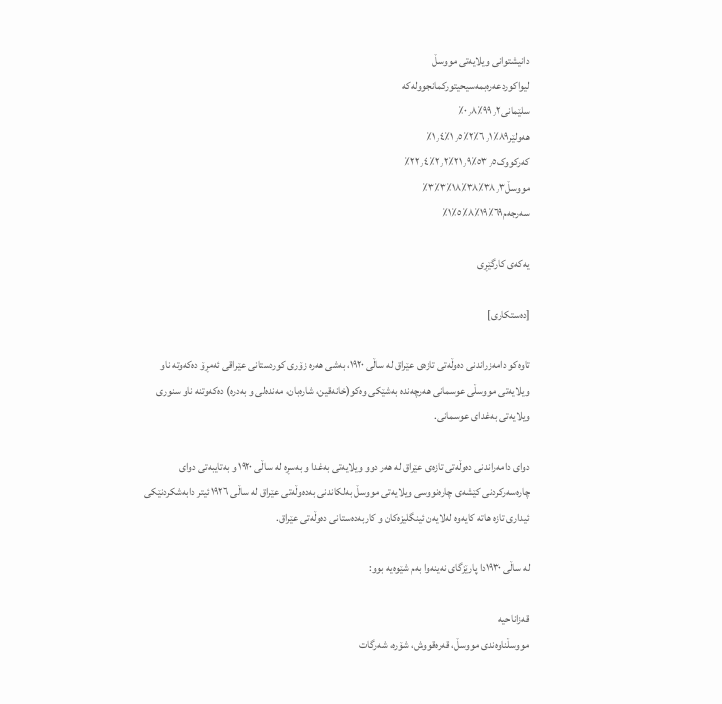دانیشتوانی ویلایەتی مووسڵ
لیواکوردعەرەبمەسیحیتورکمانجوولەکە
سلێمانی٩٩٫٢٪٠٫٨٪
ھەولێر٨٩٪٦٫١٪٢٪١٫٥٪١٫٤٪
کەرکووک٥٣٫٥٪٢١٫٩٪٢٫٢٪٢٢٫٤٪
مووسڵ٣٨٫٣٪٣٨٪١٨٪٣٪٣٪
سەرجەم٦٩٪١٩٪٨٪٥٪١٪

یەکەی کارگێڕی

[دەستکاری]

تاوەکو دامەزراندنی دەوڵەتی تازەی عێراق لە ساڵی ١٩٢٠، بەشی ھەرە زۆری کوردستانی عێراقی ئەمڕۆ دەکەوتە ناو ویلایەتی مووسڵی عوسمانی ھەرچەندە بەشێکی وەکو(خانەقین، شارەبان، مەندەلی و بەدرە) دەکەوتنە ناو سنوری ویلایەتی بەغدای عوسمانی.

دوای دامەراندنی دەوڵەتی تازەی عێراق لە ھەر دوو ویلایەتی بەغدا و بەسڕە لە ساڵی ١٩٢٠ و بەتایبەتی دوای چارەسەرکردنی کێشەی چارەنووسی ویلایەتی مووسڵ بەلکاندنی بەدەوڵەتی عێراق لە ساڵی ١٩٢٦ ئیتر دابەشکردنێکی ئیداری تازە ھاتە کایەوە لەلایەن ئینگلیزەکان و کاربەدەستانی دەوڵەتی عێراق.

لە ساڵی ١٩٣٠دا پارێزگای نەینەوا بەم شێوەیە بوو:

قەزاناحیە
مووسڵناوەندی مووسڵ، قەرەقووش، شۆرە، شەرگات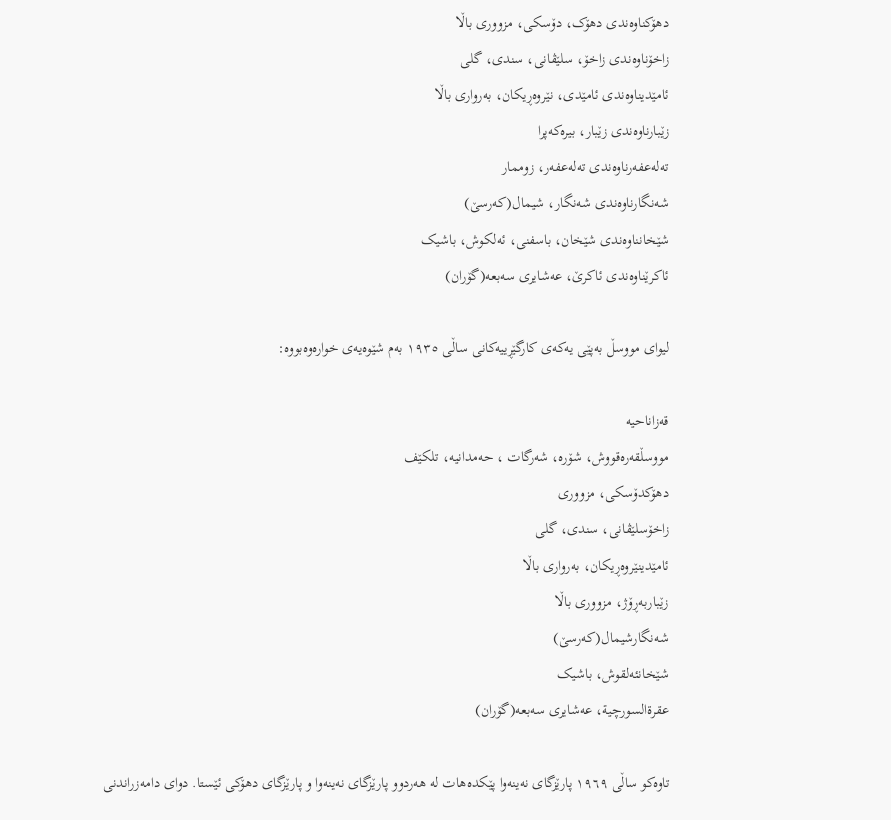دھۆکناوەندی دھۆک، دۆسکی، مزووری باڵا
زاخۆناوەندی زاخۆ، سلێڤانی، سندی، گلی
ئامێدیناوەندی ئامێدی، نێروەڕیکان، بەرواری باڵا
زێبارناوەندی زێبار، بیرەکەپرا
تەلەعفەرناوەندی تەلەعفەر، زوممار
شەنگارناوەندی شەنگار، شیمال(کەرسێ)
شێخانناوەندی شێخان، باسفنی، ئەلکوش، باشیک
ئاکرێناوەندی ئاکرێ، عەشایری سەبعە(گۆران)

لیوای مووسڵ بەپێی یەکەی کارگێڕییەکانی ساڵی ١٩٣٥ بەم شێوەیەی خوارەوەبووە:

قەزاناحیە
مووسڵقەرەقووش، شۆرە، شەرگات ، حەمدانیە، تلکێف
دھۆکدۆسکی، مزووری
زاخۆسلێڤانی، سندی، گلی
ئامێدینێروەڕیکان، بەرواری باڵا
زێباربەڕۆژ، مزووری باڵا
شەنگارشیمال(کەرسێ)
شێخانئەلقوش، باشیک
عقرةالسورچیة، عەشایری سەبعە(گۆران)

تاوەکو ساڵی ١٩٦٩ پارێزگای نەینەوا پێکدەھات لە ھەردوو پارێزگای نەینەوا و پارێزگای دھۆکی ئێستا. دوای دامەزراندنی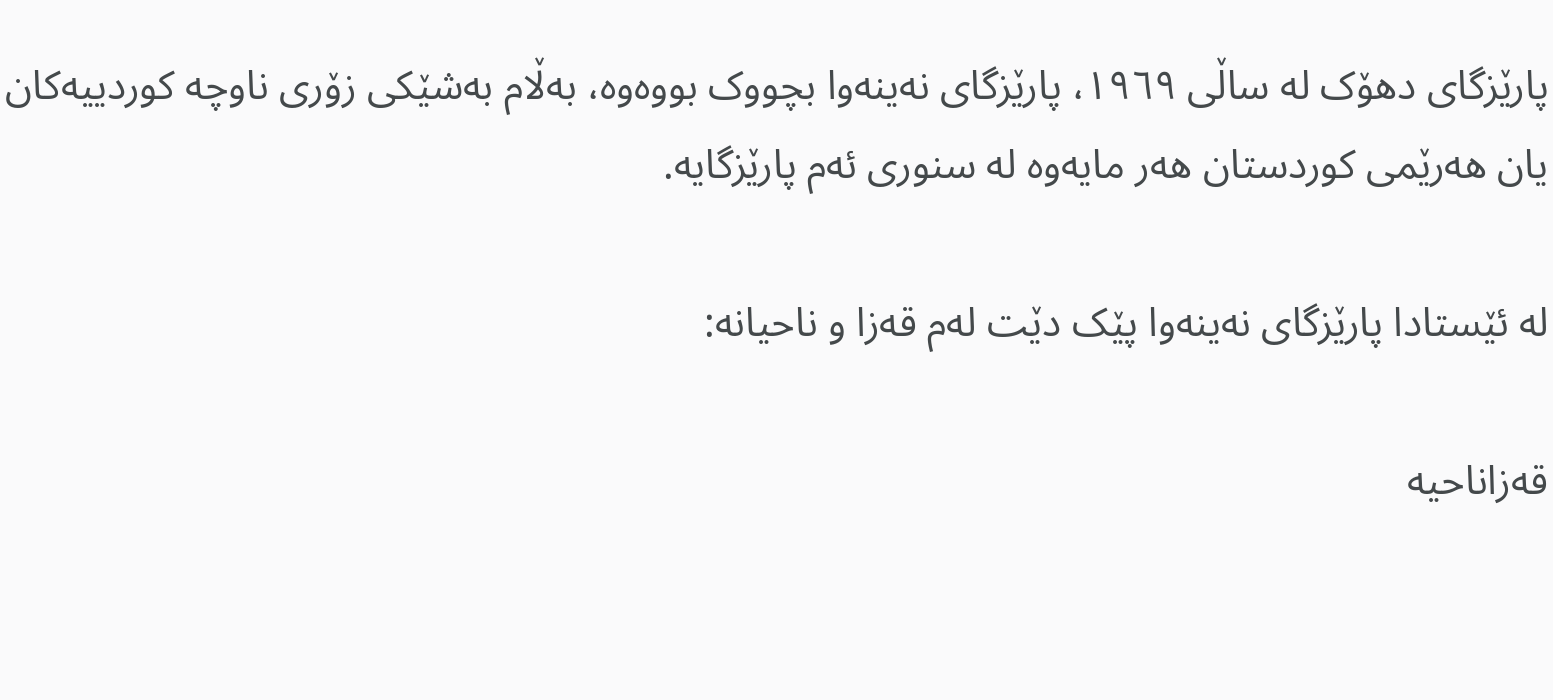پارێزگای دھۆک لە ساڵی ١٩٦٩، پارێزگای نەینەوا بچووک بووەوە، بەڵام بەشێکی زۆری ناوچە کوردییەکان یان ھەرێمی کوردستان ھەر مایەوە لە سنوری ئەم پارێزگایە.

لە ئێستادا پارێزگای نەینەوا پێک دێت لەم قەزا و ناحیانە:

قەزاناحیە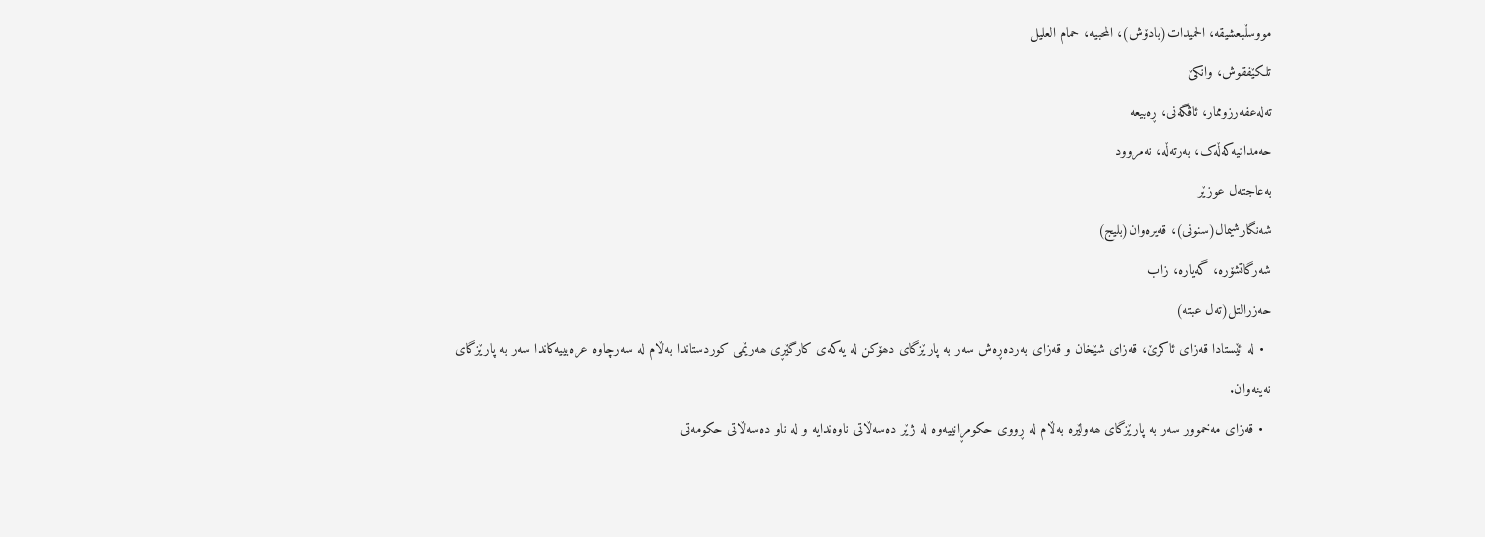مووسڵبعشیقە، الحمیدات(بادۆش)، المحبیە، حمام العلیل
تلکێفقوش، وانکێ
تەلەعفەرزوممار، ئاڤگەنی، ڕەبیعە
حەمدانیەکەڵەک، بەرتەڵە، نەمروود
بەعاجتەل عوزێر
شەنگارشیمال(سنونی)، قەیرەوان(بلیج)
شەرگاتشۆرە، گەیارە، زاب
حەزرالتل(تەل عبتە)
  • لە ئێستادا قەزای ئاکرێ، قەزای شێخان و قەزای بەردەڕەش سەر بە پارێزگای دھۆکن لە یەکەی کارگێڕی ھەرێمی کوردستاندا بەڵام لە سەرچاوە عرەبییەکاندا سەر بە پارێزگای نەینەوان.
  • قەزای مەخموور سەر بە پارێزگای ھەولێرە بەڵام لە ڕووی حکومڕانییەوە لە ژێر دەسەڵاتی ناوەندایە و لە ناو دەسەڵاتی حکومەتی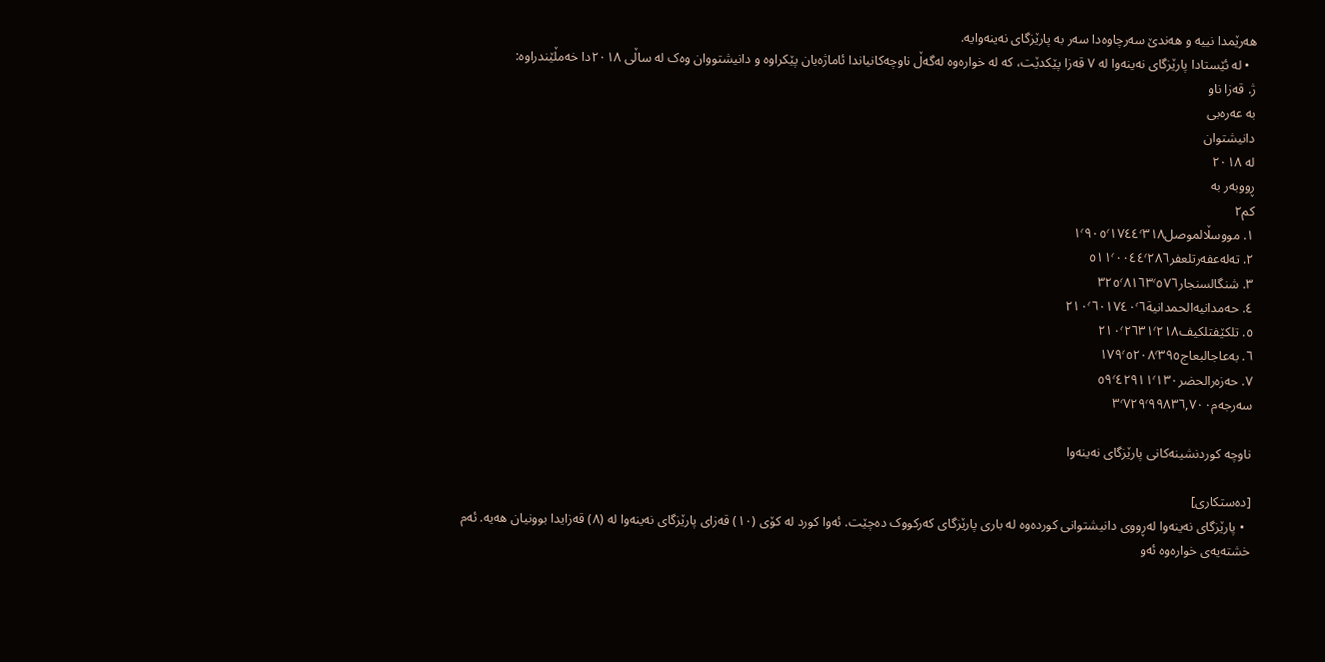ھەرێمدا نییە و ھەندێ سەرچاوەدا سەر بە پارێزگای نەینەوایە.
  • لە ئێستادا پارێزگای نەینەوا لە ٧ قەزا پێکدێت، کە لە خوارەوە لەگەڵ ناوچەکانیاندا ئاماژەیان پێکراوە و دانیشتووان وەک لە ساڵی ٢٠١٨دا خەمڵێندراوە:
ژ. قەزا ناو
بە عەرەبی
دانیشتوان
لە ٢٠١٨
ڕووبەر بە
کم٢
١. مووسڵالموصل١٬٩٠٥٬١٧٤٤٬٣١٨
٢. تەلەعفەرتلعفر٥١١٬٠٠٤٤٬٢٨٦
٣. شنگالسنجار٣٢٥٬٨١٦٣٬٥٧٦
٤. حەمدانیەالحمدانیة٢١٠٬٦٠١٧٤٠٬٦
٥. تلکێفتلکیف٢١٠٬٢٦٣١٬٢١٨
٦. بەعاجالبعاج١٧٩٬٥٢٠٨٬٣٩٥
٧. حەزەرالحضر٥٩٬٤٢٩١١٬١٣٠
سەرجەم٣٬٧٢٩٬٩٩٨٣٦,٧٠٠

ناوچە کوردنشینەکانی پارێزگای نەینەوا

[دەستکاری]
  • پارێزگای نەینەوا لەڕووی دانیشتوانی کوردەوە لە باری پارێزگای کەرکووک دەچێت. ئەوا کورد لە کۆی (١٠) قەزای پارێزگای نەینەوا لە (٨) قەزایدا بوونیان ھەیە. ئەم خشتەیەی خوارەوە ئەو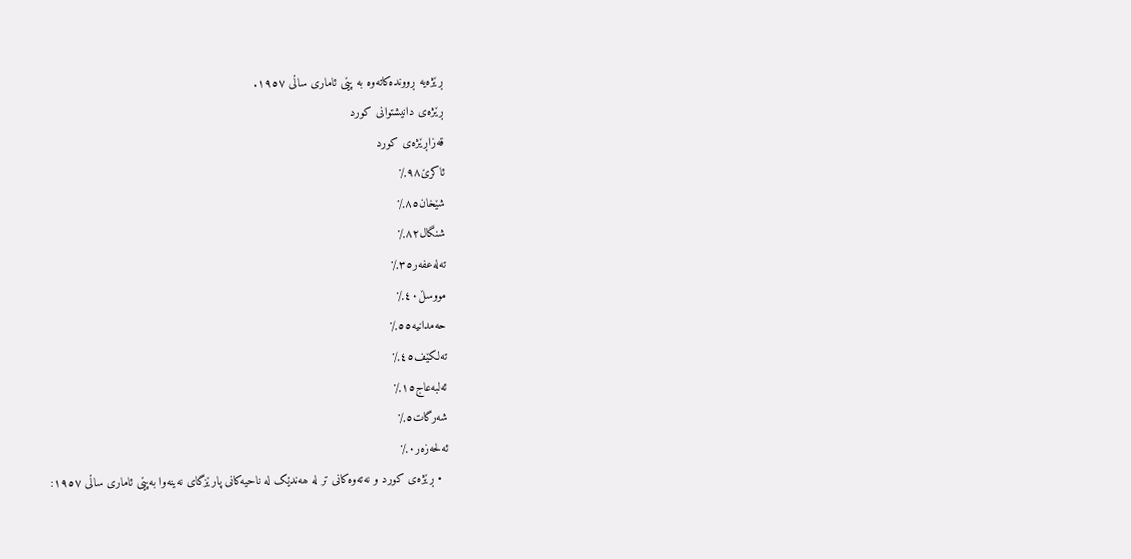ڕێژەیە ڕووندەکاتەوە بە پێی ئاماری ساڵی ١٩٥٧.
ڕێژەی دانیشتوانی کورد
قەزاڕێژەی کورد
ئاکرێ٩٨٪
شێخان٨٥٪
شنگال٨٢٪
تەلەعفەر٣٥٪
مووسڵ٤٠٪
حەمدانیە٥٥٪
تەلکێف٤٥٪
ئەلبەعاج١٥٪
شەرگات٥٪
ئەلحەزەر٠٪
  • ڕێژەی کورد و نەتەوەکانی تر لە ھەندێک لە ناحیەکانی پارێزگای نەینەوا بەپێی ئاماری ساڵی ١٩٥٧: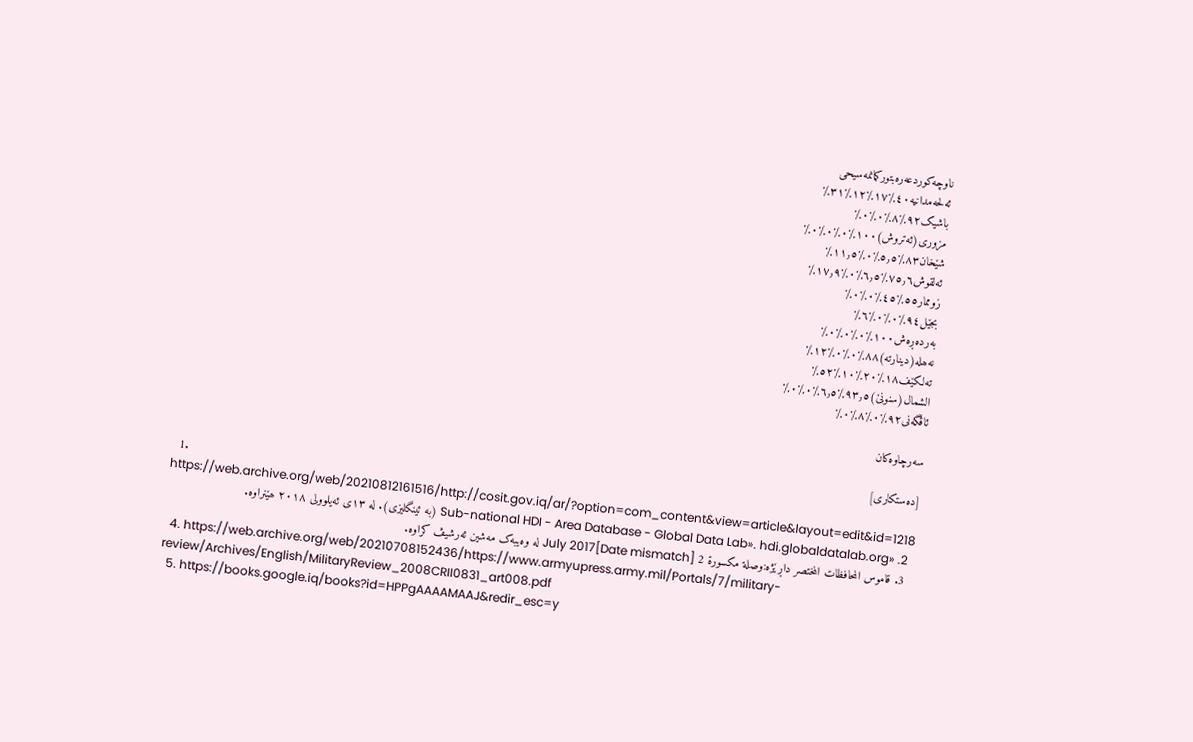ناوچەکوردعەرەبتورکمانمەسیحی
ئەلحەمدانیە٤٠٪١٧٪١٢٪٣١٪
باشیک٩٢٪٨٪٠٪٠٪
مزوری(ئەتروش)١٠٠٪٠٪٠٪٠٪
شێخان٨٣٪٥٫٥٪٠٪١١٫٥٪
ئەلقوش٧٥٫٦٪٦٫٥٪٠٪١٧٫٩٪
زوممار٥٥٪٤٥٪٠٪٠٪
بجێل٩٤٪٠٪٠٪٦٪
بەردەڕەش١٠٠٪٠٪٠٪٠٪
نەھلە(دینارتە)٨٨٪٠٪٠٪١٢٪
تەلکێف١٨٪٢٠٪١٠٪٥٢٪
الشمال(سنونێ)٩٣٫٥٪٦٫٥٪٠٪٠٪
ئاڤگەنی٩٢٪٠٪٨٪٠٪

سەرچاوەکان

[دەستکاری]
  1. https://web.archive.org/web/20210812161516/http://cosit.gov.iq/ar/?option=com_content&view=article&layout=edit&id=1218
  2. «Sub-national HDI - Area Database - Global Data Lab». hdi.globaldatalab.org (بە ئینگلیزی). لە ١٣ی ئەیلوولی ٢٠١٨ ھێنراوە.
  3. قاموس المحافظات المختصر داڕێژە:وصلة مکسورة 2 July 2017[Date mismatch] لە وەیبەک مەشین ئەرشیڤ کراوە.
  4. https://web.archive.org/web/20210708152436/https://www.armyupress.army.mil/Portals/7/military-review/Archives/English/MilitaryReview_2008CRII0831_art008.pdf
  5. https://books.google.iq/books?id=HPPgAAAAMAAJ&redir_esc=y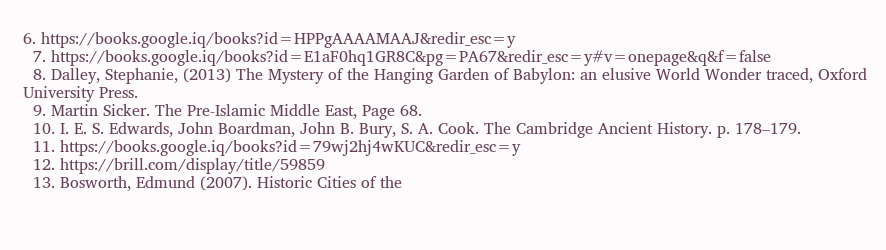6. https://books.google.iq/books?id=HPPgAAAAMAAJ&redir_esc=y
  7. https://books.google.iq/books?id=E1aF0hq1GR8C&pg=PA67&redir_esc=y#v=onepage&q&f=false
  8. Dalley, Stephanie, (2013) The Mystery of the Hanging Garden of Babylon: an elusive World Wonder traced, Oxford University Press.
  9. Martin Sicker. The Pre-Islamic Middle East, Page 68.
  10. I. E. S. Edwards, John Boardman, John B. Bury, S. A. Cook. The Cambridge Ancient History. p. 178–179.
  11. https://books.google.iq/books?id=79wj2hj4wKUC&redir_esc=y
  12. https://brill.com/display/title/59859
  13. Bosworth, Edmund (2007). Historic Cities of the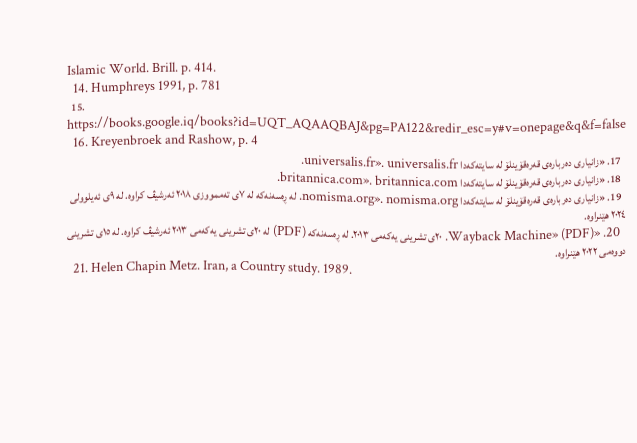Islamic World. Brill. p. 414.
  14. Humphreys 1991, p. 781
  15. https://books.google.iq/books?id=UQT_AQAAQBAJ&pg=PA122&redir_esc=y#v=onepage&q&f=false
  16. Kreyenbroek and Rashow, p. 4
  17. «زانیاری دەربارەی قەرەقۆینلۆ لە سایتەکەدا universalis.fr». universalis.fr.
  18. «زانیاری دەربارەی قەرەقۆینلۆ لە سایتەکەدا britannica.com». britannica.com.
  19. «زانیاری دەربارەی قەرەقۆینلۆ لە سایتەکەدا nomisma.org». nomisma.org. لە ڕەسەنەکە لە ٧ی تەممووزی ٢٠١٨ ئەرشیڤ کراوە. لە ٩ی ئەیلوولی ٢٠٢٤ ھێنراوە.
  20. «Wayback Machine» (PDF). ٢٠ی تشرینی یەکەمی ٢٠١٣. لە ڕەسەنەکە (PDF) لە ٢٠ی تشرینی یەکەمی ٢٠١٣ ئەرشیڤ کراوە. لە ١٥ی تشرینی دووەمی ٢٠٢٢ ھێنراوە.
  21. Helen Chapin Metz. Iran, a Country study. 1989.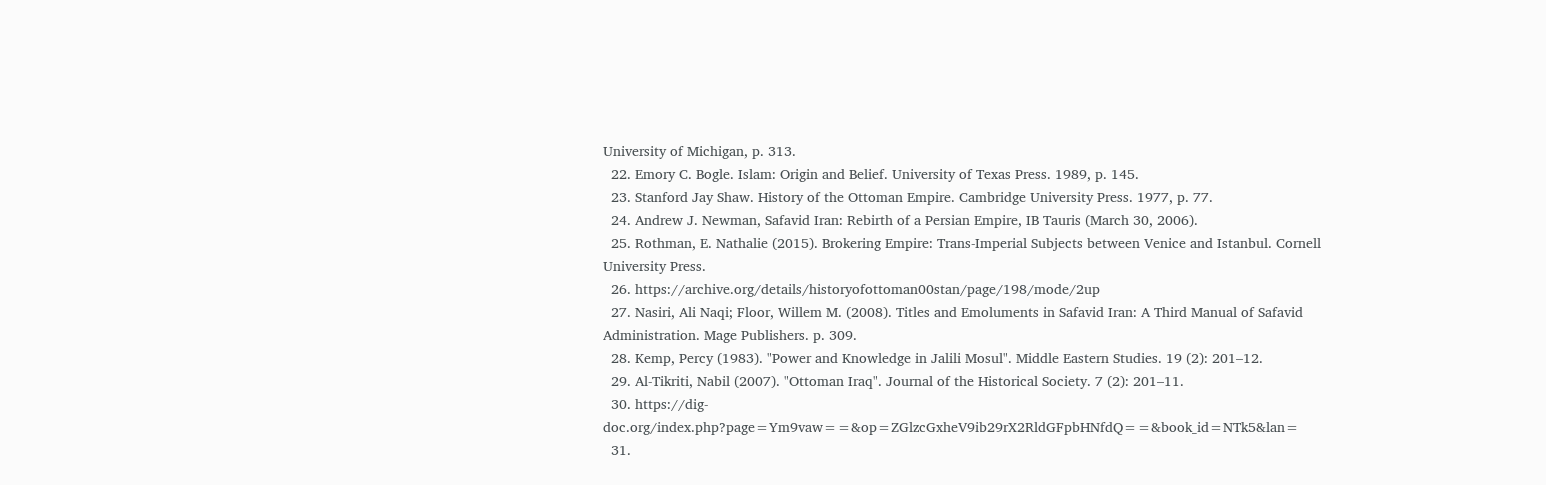University of Michigan, p. 313.
  22. Emory C. Bogle. Islam: Origin and Belief. University of Texas Press. 1989, p. 145.
  23. Stanford Jay Shaw. History of the Ottoman Empire. Cambridge University Press. 1977, p. 77.
  24. Andrew J. Newman, Safavid Iran: Rebirth of a Persian Empire, IB Tauris (March 30, 2006).
  25. Rothman, E. Nathalie (2015). Brokering Empire: Trans-Imperial Subjects between Venice and Istanbul. Cornell University Press.
  26. https://archive.org/details/historyofottoman00stan/page/198/mode/2up
  27. Nasiri, Ali Naqi; Floor, Willem M. (2008). Titles and Emoluments in Safavid Iran: A Third Manual of Safavid Administration. Mage Publishers. p. 309.
  28. Kemp, Percy (1983). "Power and Knowledge in Jalili Mosul". Middle Eastern Studies. 19 (2): 201–12.
  29. Al-Tikriti, Nabil (2007). "Ottoman Iraq". Journal of the Historical Society. 7 (2): 201–11.
  30. https://dig-doc.org/index.php?page=Ym9vaw==&op=ZGlzcGxheV9ib29rX2RldGFpbHNfdQ==&book_id=NTk5&lan=
  31.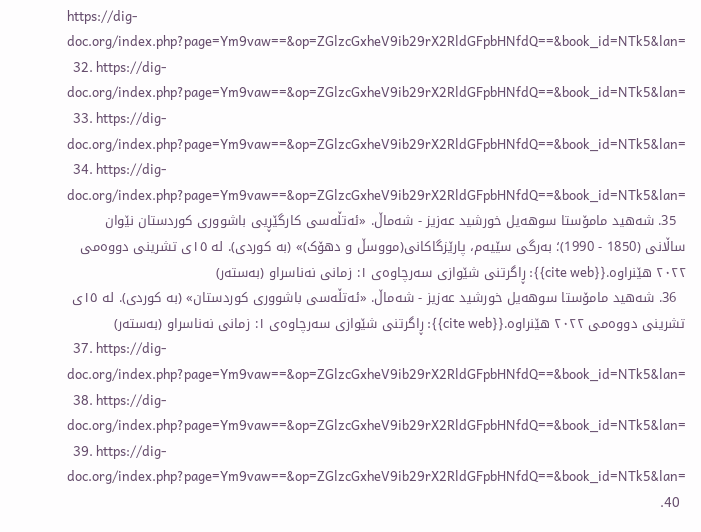https://dig-doc.org/index.php?page=Ym9vaw==&op=ZGlzcGxheV9ib29rX2RldGFpbHNfdQ==&book_id=NTk5&lan=
  32. https://dig-doc.org/index.php?page=Ym9vaw==&op=ZGlzcGxheV9ib29rX2RldGFpbHNfdQ==&book_id=NTk5&lan=
  33. https://dig-doc.org/index.php?page=Ym9vaw==&op=ZGlzcGxheV9ib29rX2RldGFpbHNfdQ==&book_id=NTk5&lan=
  34. https://dig-doc.org/index.php?page=Ym9vaw==&op=ZGlzcGxheV9ib29rX2RldGFpbHNfdQ==&book_id=NTk5&lan=
  35. شەھید مامۆستا سوھەیل خورشید عەزیز - شەماڵ. «ئەتڵەسی کارگێڕیی باشووری کوردستان نێوان ساڵانی (1850 - 1990)؛ بەرگی سێیەم، پارێزگاکانی(مووسڵ و دھۆک)» (بە کوردی). لە ١٥ی تشرینی دووەمی ٢٠٢٢ ھێنراوە.{{cite web}}: ڕاگرتنی شێوازی سەرچاوەی ١: زمانی نەناسراو (بەستەر)
  36. شەھید مامۆستا سوھەیل خورشید عەزیز - شەماڵ. «ئەتڵەسی باشووری کوردستان» (بە کوردی). لە ١٥ی تشرینی دووەمی ٢٠٢٢ ھێنراوە.{{cite web}}: ڕاگرتنی شێوازی سەرچاوەی ١: زمانی نەناسراو (بەستەر)
  37. https://dig-doc.org/index.php?page=Ym9vaw==&op=ZGlzcGxheV9ib29rX2RldGFpbHNfdQ==&book_id=NTk5&lan=
  38. https://dig-doc.org/index.php?page=Ym9vaw==&op=ZGlzcGxheV9ib29rX2RldGFpbHNfdQ==&book_id=NTk5&lan=
  39. https://dig-doc.org/index.php?page=Ym9vaw==&op=ZGlzcGxheV9ib29rX2RldGFpbHNfdQ==&book_id=NTk5&lan=
  40.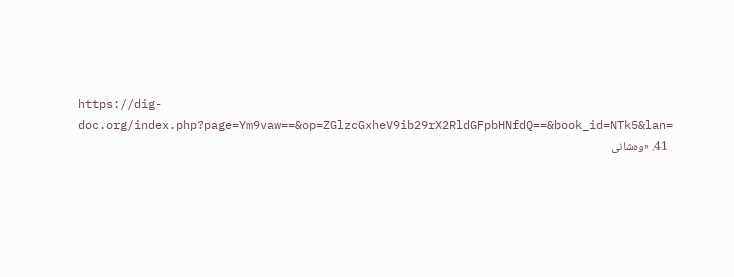https://dig-doc.org/index.php?page=Ym9vaw==&op=ZGlzcGxheV9ib29rX2RldGFpbHNfdQ==&book_id=NTk5&lan=
  41. «وەشانی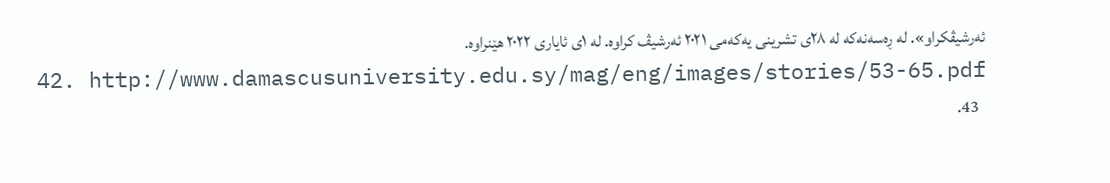ئەرشیڤکراو». لە ڕەسەنەکە لە ٢٨ی تشرینی یەکەمی ٢٠٢١ ئەرشیڤ کراوە. لە ١ی ئایاری ٢٠٢٢ ھێنراوە.
  42. http://www.damascusuniversity.edu.sy/mag/eng/images/stories/53-65.pdf
  43.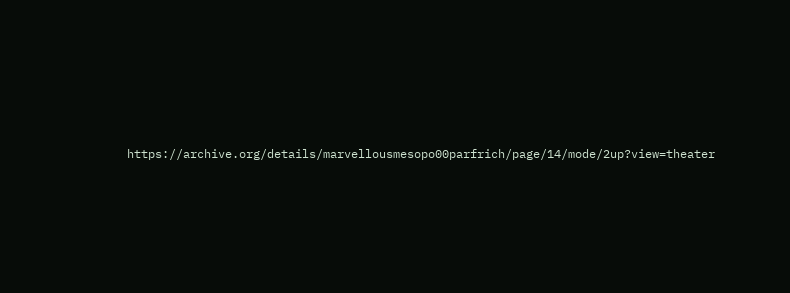https://archive.org/details/marvellousmesopo00parfrich/page/14/mode/2up?view=theater